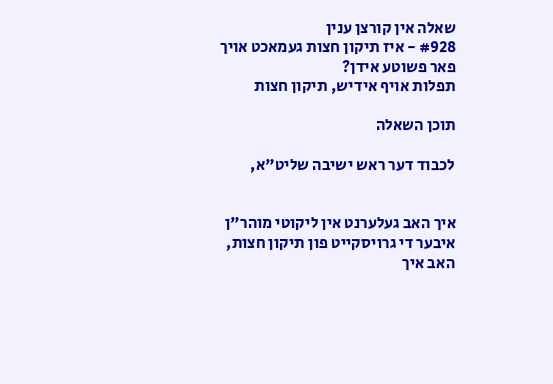שאלה אין קורצן ענין
#928 - איז תיקון חצות געמאכט אויך פאר פשוטע אידן?
תפלות אויף אידיש, תיקון חצות

תוכן השאלה

לכבוד דער ראש ישיבה שליט"א,


איך האב געלערנט אין ליקוטי מוהר"ן איבער די גרויסקייט פון תיקון חצות, האב איך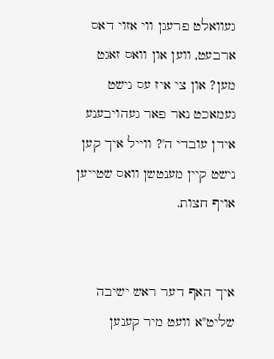געוואלט פרעגן ווי אזוי דאס ארבעט, ווען און וואס זאגט מען? און צי איז עס נישט געמאכט נאר פאר געהויבענע אידן עובדי ה'? ווייל איך קען נישט קיין מענטשן וואס שטייען אויף חצות.


איך האף דער ראש ישיבה שליט"א וועט מיר קענען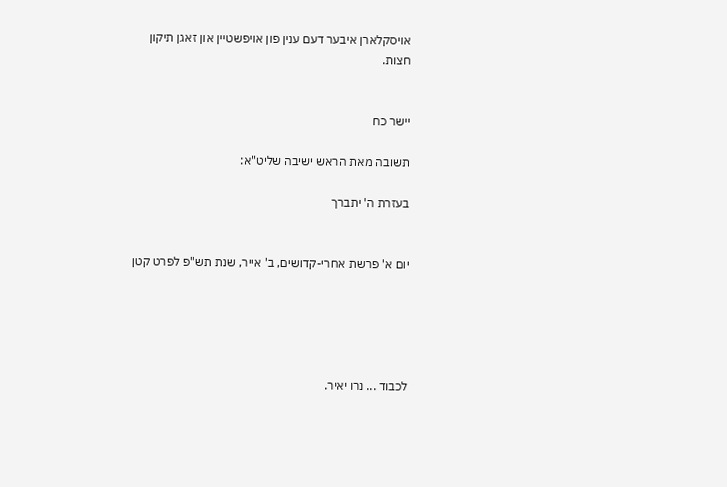אויסקלארן איבער דעם ענין פון אויפשטיין און זאגן תיקון חצות.


יישר כח

תשובה מאת הראש ישיבה שליט"א:

בעזרת ה' יתברך


יום א' פרשת אחרי-קדושים, ב' אייר, שנת תש"פ לפרט קטן





לכבוד ... נרו יאיר.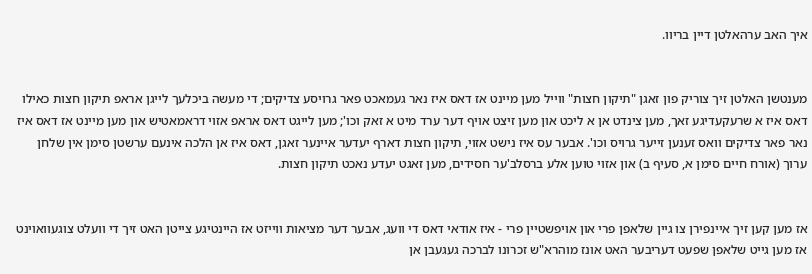איך האב ערהאלטן דיין בריוו.


מענטשן האלטן זיך צוריק פון זאגן "תיקון חצות" ווייל מען מיינט אז דאס איז נאר געמאכט פאר גרויסע צדיקים; די מעשה ביכלעך לייגן אראפ תיקון חצות כאילו דאס איז א שרעקעדיגע זאך, מען צינדט אן א ליכט און מען זיצט אויף דער ערד מיט א זאק וכו'; מען לייגט דאס אראפ אזוי דראמאטיש און מען מיינט אז דאס איז נאר פאר צדיקים וואס זענען זייער גרויס וכו'. אבער עס איז נישט אזוי, תיקון חצות דארף יעדער איינער זאגן, דאס איז אן הלכה אינעם ערשטן סימן אין שלחן ערוך (אורח חיים סימן א, סעיף ב) און אזוי טוען אלע ברסלב'ער חסידים, מען זאגט יעדע נאכט תיקון חצות.


אז מען קען זיך איינפירן צו גיין שלאפן פרי און אויפשטיין פרי - איז אודאי דאס די וועג, אבער דער מציאות ווייזט אז היינטיגע צייטן האט זיך די וועלט צוגעוואוינט אז מען גייט שלאפן שפעט דעריבער האט אונז מוהרא"ש זכרונו לברכה געגעבן אן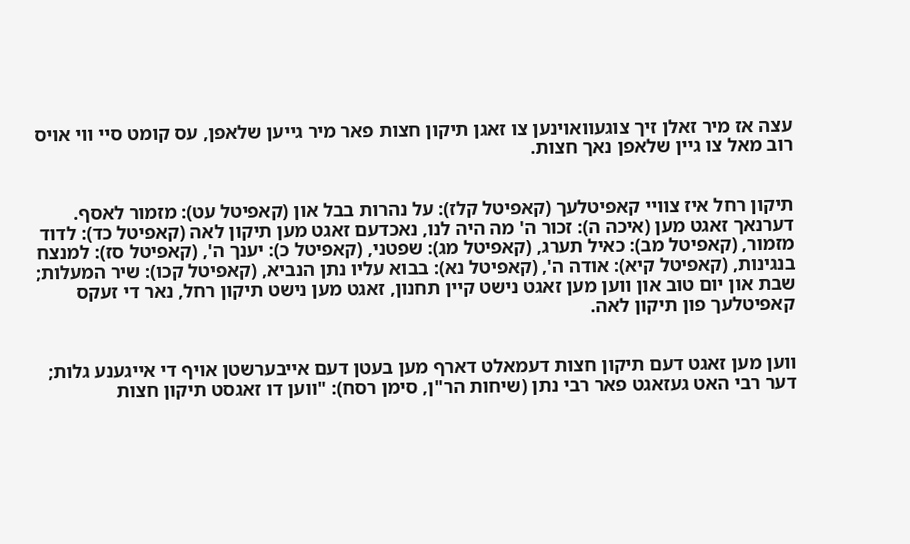עצה אז מיר זאלן זיך צוגעוואוינען צו זאגן תיקון חצות פאר מיר גייען שלאפן, עס קומט סיי ווי אויס רוב מאל צו גיין שלאפן נאך חצות.


תיקון רחל איז צוויי קאפיטלעך (קאפיטל קלז): על נהרות בבל און (קאפיטל עט): מזמור לאסף. דערנאך זאגט מען (איכה ה): זכור ה' מה היה לנו, נאכדעם זאגט מען תיקון לאה (קאפיטל כד): לדוד מזמור, (קאפיטל מב): כאיל תערג, (קאפיטל מג): שפטני, (קאפיטל כ): יענך ה', (קאפיטל סז): למנצח בנגינות, (קאפיטל קיא): אודה ה', (קאפיטל נא): בבוא עליו נתן הנביא, (קאפיטל קכו): שיר המעלות; שבת און יום טוב און ווען מען זאגט נישט קיין תחנון, זאגט מען נישט תיקון רחל, נאר די זעקס קאפיטלעך פון תיקון לאה.


ווען מען זאגט דעם תיקון חצות דעמאלט דארף מען בעטן דעם אייבערשטן אויף די אייגענע גלות; דער רבי האט געזאגט פאר רבי נתן (שיחות הר"ן, סימן רסח): "ווען דו זאגסט תיקון חצות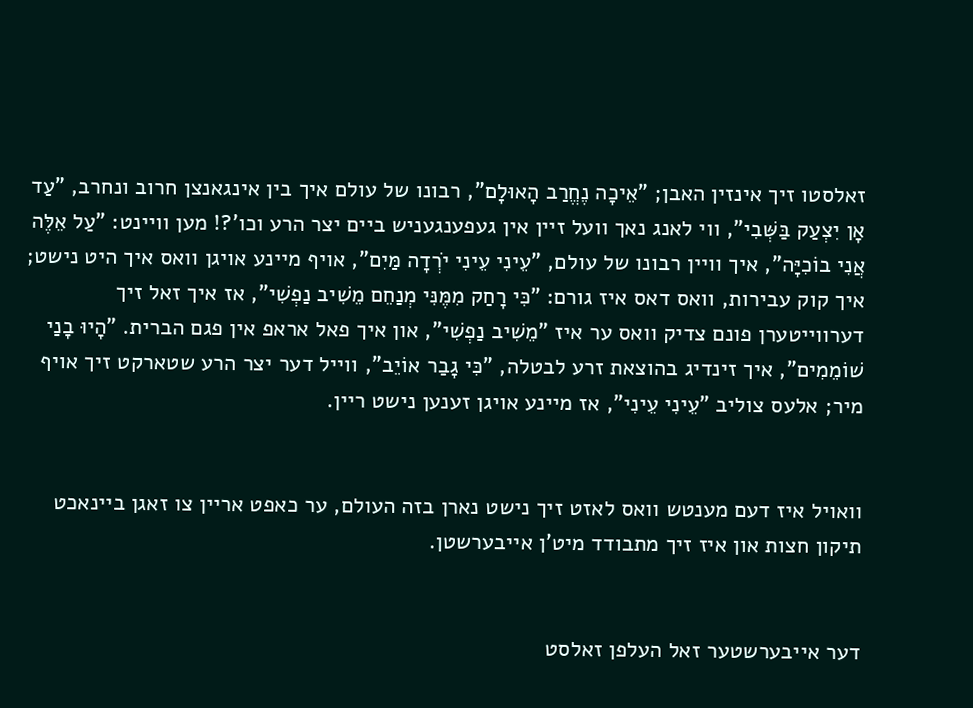זאלסטו זיך אינזין האבן; "אֵיכָה נֶחֱרַב הָאוּלָם", רבונו של עולם איך בין אינגאנצן חרוב ונחרב, "עַד אָן יִצְעַק בַּשְּׁבִי", ווי לאנג נאך וועל זיין אין געפענגעניש ביים יצר הרע וכו'?! מען וויינט: "עַל אֵלֶּה אֲנִי בוֹכִיָּה", איך וויין רבונו של עולם, "עֵינִי עֵינִי יֹרְדָה מַּיִם", אויף מיינע אויגן וואס איך היט נישט; איך קוק עבירות, וואס דאס איז גורם: "כִּי רָחַק מִמֶּנִּי מְנַחֵם מֵשִׁיב נַפְשִׁי", אז איך זאל זיך דערווייטערן פונם צדיק וואס ער איז "מֵשִׁיב נַפְשִׁי", און איך פאל אראפ אין פגם הברית. "הָיוּ בָנַי שׁוֹמֵמִים", איך זינדיג בהוצאת זרע לבטלה, "כִּי גָבַר אוֹיֵב", ווייל דער יצר הרע שטארקט זיך אויף מיר; אלעס צוליב "עֵינִי עֵינִי", אז מיינע אויגן זענען נישט ריין.


וואויל איז דעם מענטש וואס לאזט זיך נישט נארן בזה העולם, ער כאפט אריין צו זאגן ביינאכט תיקון חצות און איז זיך מתבודד מיט'ן אייבערשטן.


דער אייבערשטער זאל העלפן זאלסט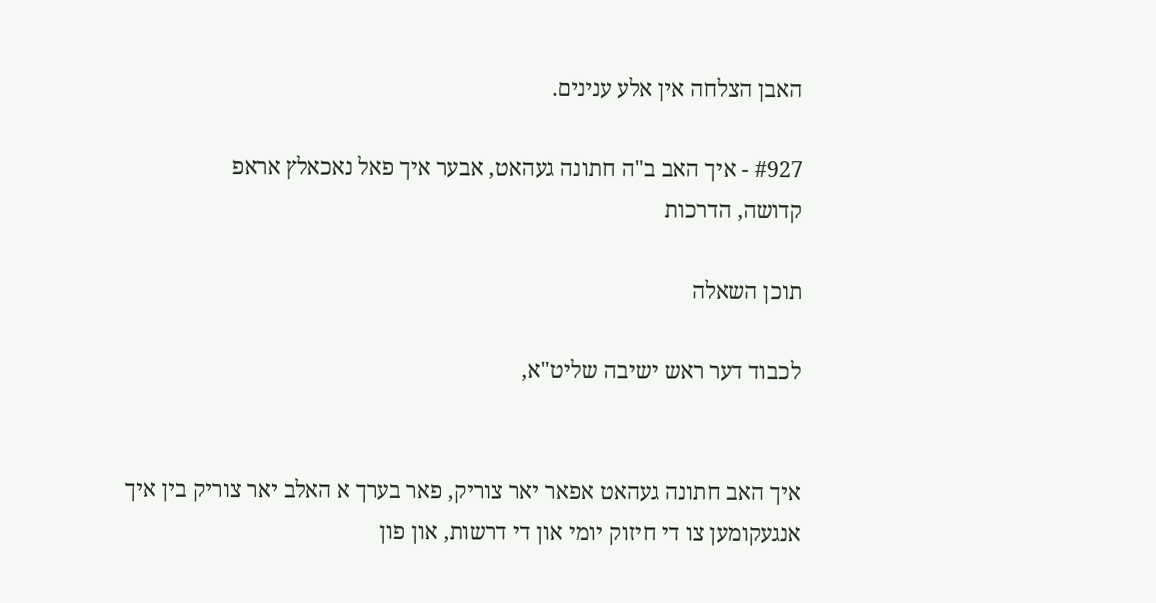האבן הצלחה אין אלע ענינים.

#927 - איך האב ב"ה חתונה געהאט, אבער איך פאל נאכאלץ אראפ
קדושה, הדרכות

תוכן השאלה

לכבוד דער ראש ישיבה שליט"א,


איך האב חתונה געהאט אפאר יאר צוריק, פאר בערך א האלב יאר צוריק בין איך אנגעקומען צו די חיזוק יומי און די דרשות, און פון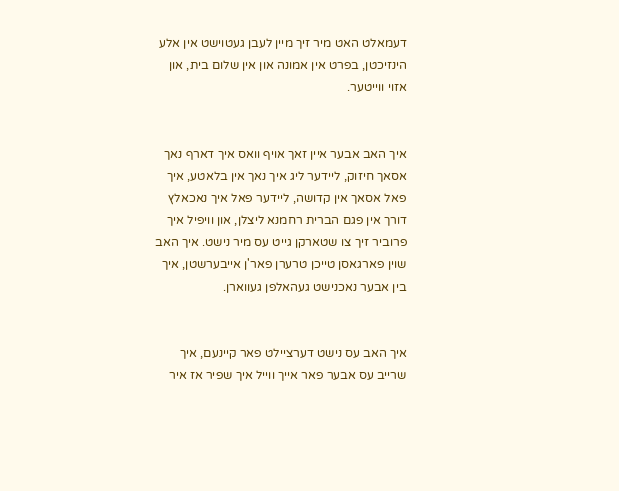דעמאלט האט מיר זיך מיין לעבן געטוישט אין אלע הינזיכטן, בפרט אין אמונה און אין שלום בית, און אזוי ווייטער.


איך האב אבער איין זאך אויף וואס איך דארף נאך אסאך חיזוק, ליידער ליג איך נאך אין בלאטע, איך פאל אסאך אין קדושה, ליידער פאל איך נאכאלץ דורך אין פגם הברית רחמנא ליצלן, און וויפיל איך פרוביר זיך צו שטארקן גייט עס מיר נישט. איך האב שוין פארגאסן טייכן טרערן פאר'ן אייבערשטן, איך בין אבער נאכנישט געהאלפן געווארן.


איך האב עס נישט דערציילט פאר קיינעם, איך שרייב עס אבער פאר אייך ווייל איך שפיר אז איר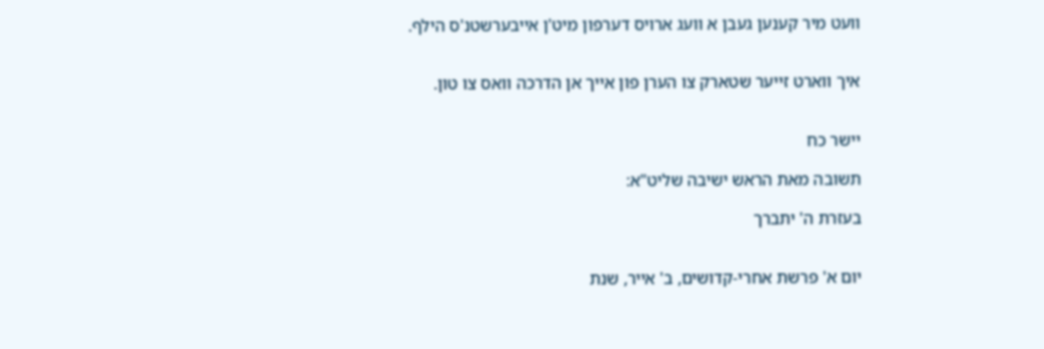וועט מיר קענען געבן א וועג ארויס דערפון מיט'ן אייבערשטנ'ס הילף.


איך ווארט זייער שטארק צו הערן פון אייך אן הדרכה וואס צו טון.


יישר כח

תשובה מאת הראש ישיבה שליט"א:

בעזרת ה' יתברך


יום א' פרשת אחרי-קדושים, ב' אייר, שנת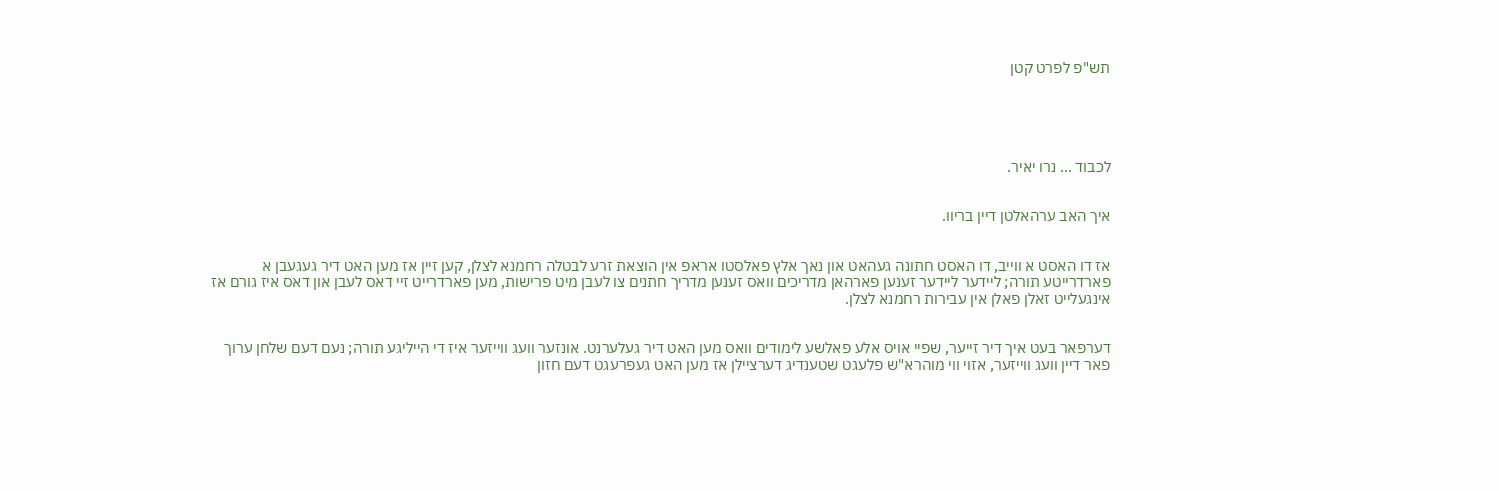תש"פ לפרט קטן





לכבוד ... נרו יאיר.


איך האב ערהאלטן דיין בריוו.


אז דו האסט א ווייב, דו האסט חתונה געהאט און נאך אלץ פאלסטו אראפ אין הוצאת זרע לבטלה רחמנא לצלן, קען זיין אז מען האט דיר געגעבן א פארדרייטע תורה; ליידער ליידער זענען פארהאן מדריכים וואס זענען מדריך חתנים צו לעבן מיט פרישות, מען פארדרייט זיי דאס לעבן און דאס איז גורם אז אינגעלייט זאלן פאלן אין עבירות רחמנא לצלן.


דערפאר בעט איך דיר זייער, שפיי אויס אלע פאלשע לימודים וואס מען האט דיר געלערנט. אונזער וועג ווייזער איז די הייליגע תורה; נעם דעם שלחן ערוך פאר דיין וועג ווייזער, אזוי ווי מוהרא"ש פלעגט שטענדיג דערציילן אז מען האט געפרעגט דעם חזון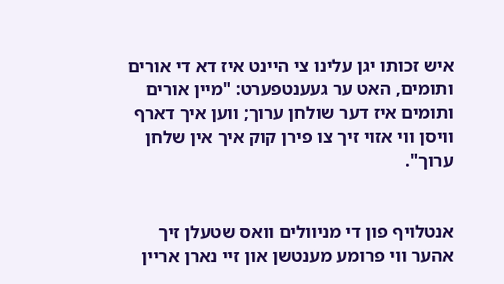איש זכותו יגן עלינו צי היינט איז דא די אורים ותומים, האט ער געענטפערט: "מיין אורים ותומים איז דער שולחן ערוך; ווען איך דארף וויסן ווי אזוי זיך צו פירן קוק איך אין שלחן ערוך".


אנטלויף פון די מניוולים וואס שטעלן זיך אהער ווי פרומע מענטשן און זיי נארן אריין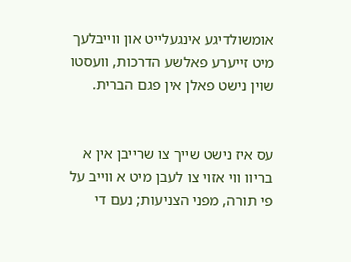אומשולדיגע אינגעלייט און ווייבלעך מיט זייערע פאלשע הדרכות, וועסטו שוין נישט פאלן אין פגם הברית.


עס איז נישט שייך צו שרייבן אין א בריוו ווי אזוי צו לעבן מיט א ווייב על פי תורה, מפני הצניעות; נעם די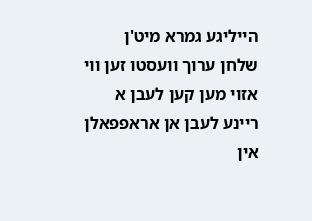הייליגע גמרא מיט'ן שלחן ערוך וועסטו זען ווי אזוי מען קען לעבן א ריינע לעבן אן אראפפאלן אין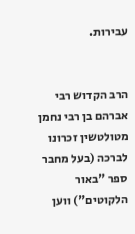עבירות.


הרב הקדוש רבי אברהם בן רבי נחמן מטולטשין זכרונו לברכה (בעל מחבר ספר "באור הלקוטים") ווען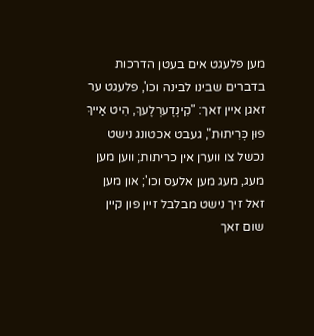מען פלעגט אים בעטן הדרכות בדברים שבינו לבינה וכו', פלעגט ער זאגן איין זאך: "קִינְדֶערְלֶעךְ, הִיט אַייךְ פוּן כְּרִיתוּת", געבט אכטונג נישט נכשל צו ווערן אין כריתות; ווען מען מעג, מעג מען אלעס וכו'; און מען זאל זיך נישט מבלבל זיין פון קיין שום זאך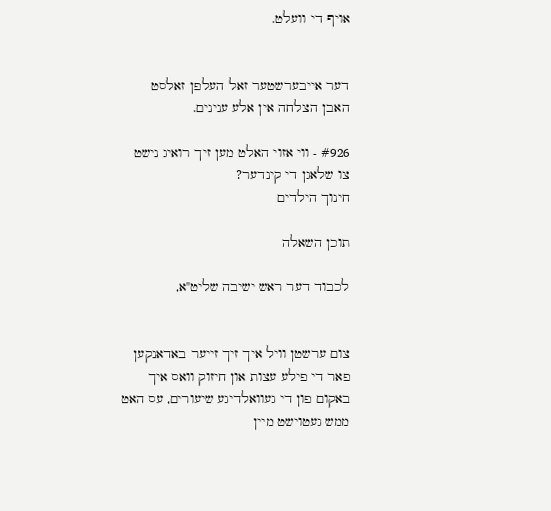אויף די וועלט.


דער אייבערשטער זאל העלפן זאלסט האבן הצלחה אין אלע ענינים.

#926 - ווי אזוי האלט מען זיך רואיג נישט צו שלאגן די קינדער?
חינוך הילדים

תוכן השאלה

לכבוד דער ראש ישיבה שליט"א,


צום ערשטן וויל איך זיך זייער באדאנקען פאר די פילע עצות און חיזוק וואס איך באקום פון די געוואלדיגע שיעורים, עס האט ממש געטוישט מיין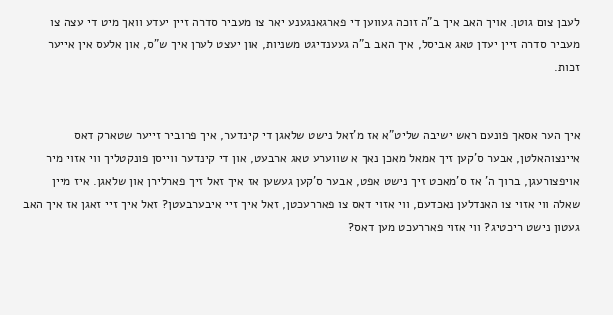לעבן צום גוטן. אויך האב איך ב"ה זוכה געווען די פארגאנגענע יאר צו מעביר סדרה זיין יעדע וואך מיט די עצה צו מעביר סדרה זיין יעדן טאג אביסל, איך האב ב"ה געענדיגט משניות, און יעצט לערן איך ש"ס, און אלעס אין אייער זכות.


איך הער אסאך פונעם ראש ישיבה שליט"א אז מ'זאל נישט שלאגן די קינדער, איך פרוביר זייער שטארק דאס איינצוהאלטן, אבער ס'קען זיך אמאל מאכן נאך א שווערע טאג ארבעט, און די קינדער ווייסן פונקטליך ווי אזוי מיר אויפצורעגן, ברוך ה' אז ס'מאכט זיך נישט אפט, אבער ס'קען געשען אז איך זאל זיך פארלירן און שלאגן. איז מיין שאלה ווי אזוי צו האנדלען נאכדעם, ווי אזוי דאס צו פאררעכטן, זאל איך זיי איבערבעטן? זאל איך זיי זאגן אז איך האב געטון נישט ריכטיג? ווי אזוי פאררעכט מען דאס?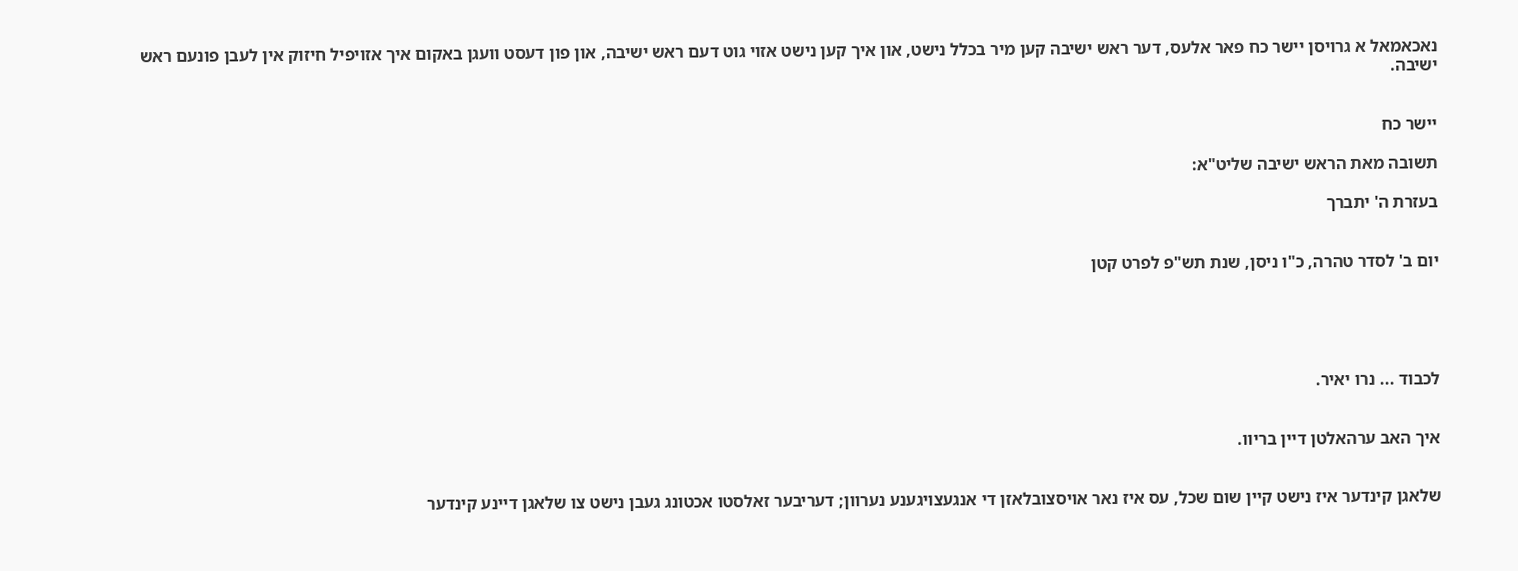נאכאמאל א גרויסן יישר כח פאר אלעס, דער ראש ישיבה קען מיר בכלל נישט, און איך קען נישט אזוי גוט דעם ראש ישיבה, און פון דעסט וועגן באקום איך אזויפיל חיזוק אין לעבן פונעם ראש ישיבה.


יישר כח

תשובה מאת הראש ישיבה שליט"א:

בעזרת ה' יתברך


יום ב' לסדר טהרה, כ"ו ניסן, שנת תש"פ לפרט קטן





לכבוד ... נרו יאיר.


איך האב ערהאלטן דיין בריוו.


שלאגן קינדער איז נישט קיין שום שכל, עס איז נאר אויסצובלאזן די אנגעצויגענע נערוון; דעריבער זאלסטו אכטונג געבן נישט צו שלאגן דיינע קינדער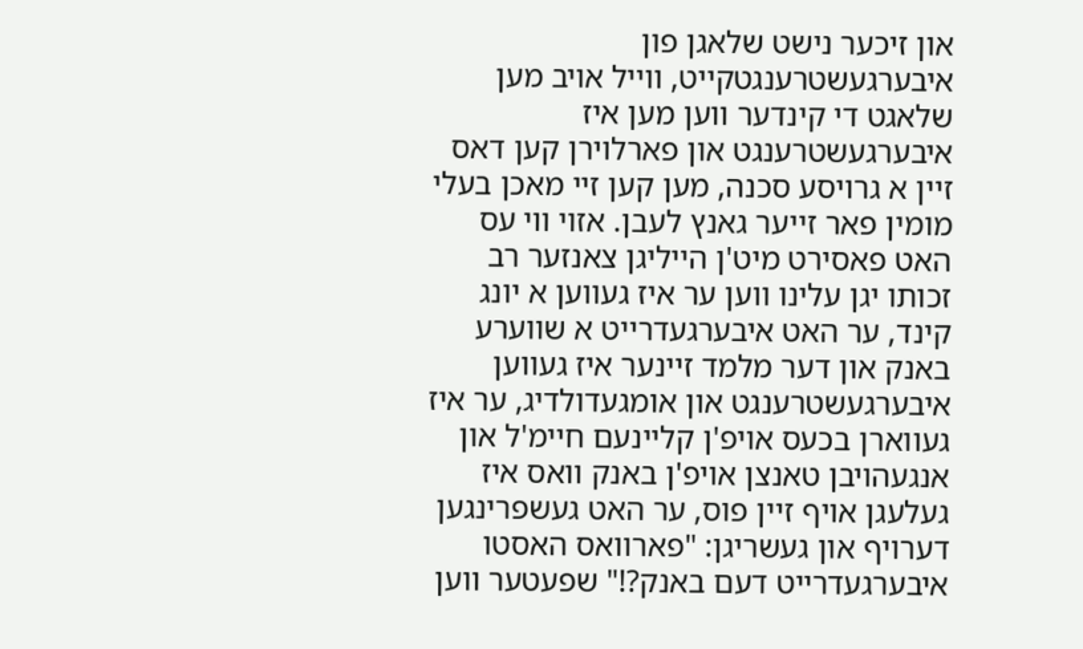און זיכער נישט שלאגן פון איבערגעשטרענגטקייט, ווייל אויב מען שלאגט די קינדער ווען מען איז איבערגעשטרענגט און פארלוירן קען דאס זיין א גרויסע סכנה, מען קען זיי מאכן בעלי מומין פאר זייער גאנץ לעבן. אזוי ווי עס האט פאסירט מיט'ן הייליגן צאנזער רב זכותו יגן עלינו ווען ער איז געווען א יונג קינד, ער האט איבערגעדרייט א שווערע באנק און דער מלמד זיינער איז געווען איבערגעשטרענגט און אומגעדולדיג, ער איז געווארן בכעס אויפ'ן קליינעם חיימ'ל און אנגעהויבן טאנצן אויפ'ן באנק וואס איז געלעגן אויף זיין פוס, ער האט געשפרינגען דערויף און געשריגן: "פארוואס האסטו איבערגעדרייט דעם באנק?!" שפעטער ווען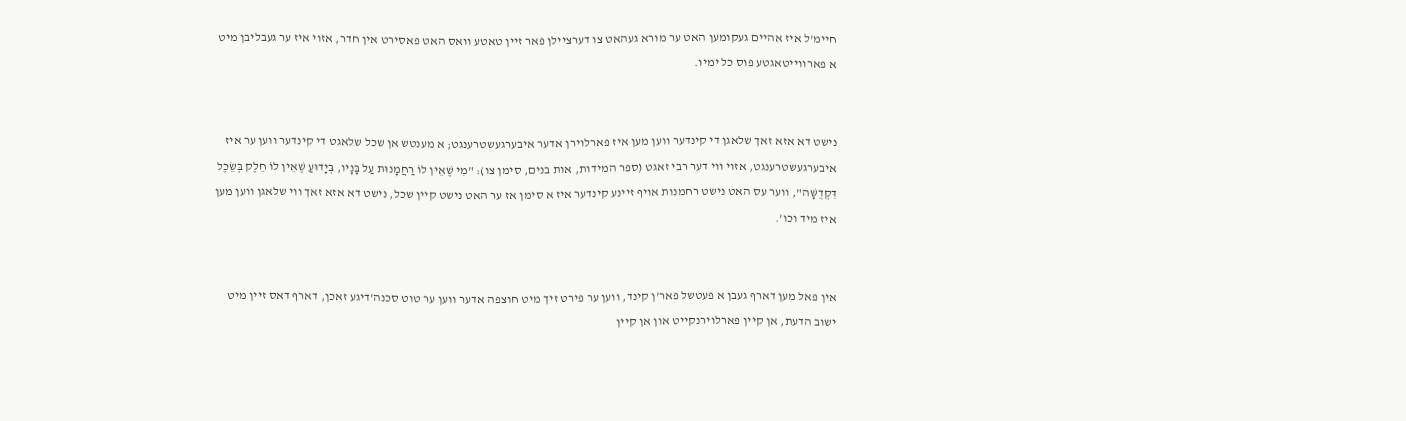חיימ'ל איז אהיים געקומען האט ער מורא געהאט צו דערציילן פאר זיין טאטע וואס האט פאסירט אין חדר, אזוי איז ער געבליבן מיט א פארווייטאגטע פוס כל ימיו.


נישט דא אזא זאך שלאגן די קינדער ווען מען איז פארלוירן אדער איבערגעשטרענגט; א מענטש אן שכל שלאגט די קינדער ווען ער איז איבערגעשטרענגט, אזוי ווי דער רבי זאגט (ספר המידות, אות בנים, סימן צו): "מִי שֶׁאֵין לוֹ רַחֲמָנוּת עַל בָּנָיו, בְּיָדוּעַ שֶׁאֵין לוֹ חֵלֶק בְּשֵׂכֶל דִּקְדֻשָּׁה", ווער עס האט נישט רחמנות אויף זיינע קינדער איז א סימן אז ער האט נישט קיין שכל, נישט דא אזא זאך ווי שלאגן ווען מען איז מיד וכו'.


אין פאל מען דארף געבן א פעטשל פאר'ן קינד, ווען ער פירט זיך מיט חוצפה אדער ווען ער טוט סכנה'דיגע זאכן, דארף דאס זיין מיט ישוב הדעת, אן קיין פארלוירנקייט און אן קיין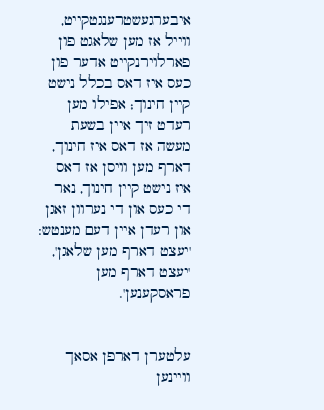איבערגעשטרענגטקייט, ווייל אז מען שלאגט פון פארלוירנקייט אדער פון כעס איז דאס בכלל נישט קיין חינוך; אפילו מען רעדט זיך איין בשעת מעשה אז דאס איז חינוך, דארף מען וויסן אז דאס איז נישט קיין חינוך, נאר די כעס און די נערוון זאגן און רעדן איין דעם מענטש: 'יעצט דארף מען שלאגן', 'יעצט דארף מען פראסקענען'.


עלטערן דארפן אסאך וויינען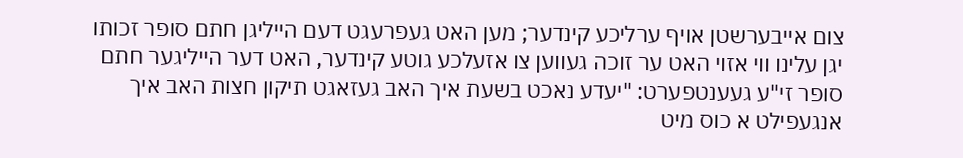צום אייבערשטן אויף ערליכע קינדער; מען האט געפרעגט דעם הייליגן חתם סופר זכותו יגן עלינו ווי אזוי האט ער זוכה געווען צו אזעלכע גוטע קינדער, האט דער הייליגער חתם סופר זי"ע געענטפערט: "יעדע נאכט בשעת איך האב געזאגט תיקון חצות האב איך אנגעפילט א כוס מיט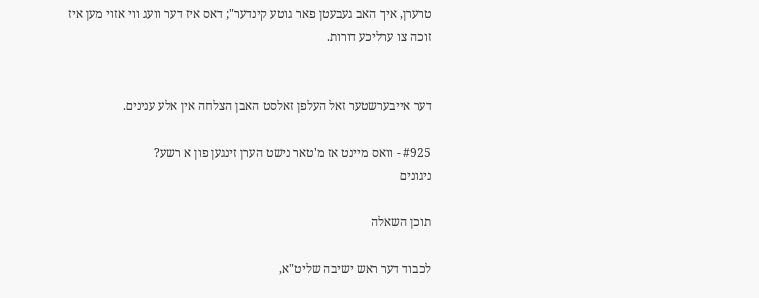טרערן, איך האב געבעטן פאר גוטע קינדער"; דאס איז דער וועג ווי אזוי מען איז זוכה צו ערליכע דורות.


דער אייבערשטער זאל העלפן זאלסט האבן הצלחה אין אלע ענינים.

#925 - וואס מיינט אז מ'טאר נישט הערן זינגען פון א רשע?
ניגונים

תוכן השאלה

לכבוד דער ראש ישיבה שליט"א,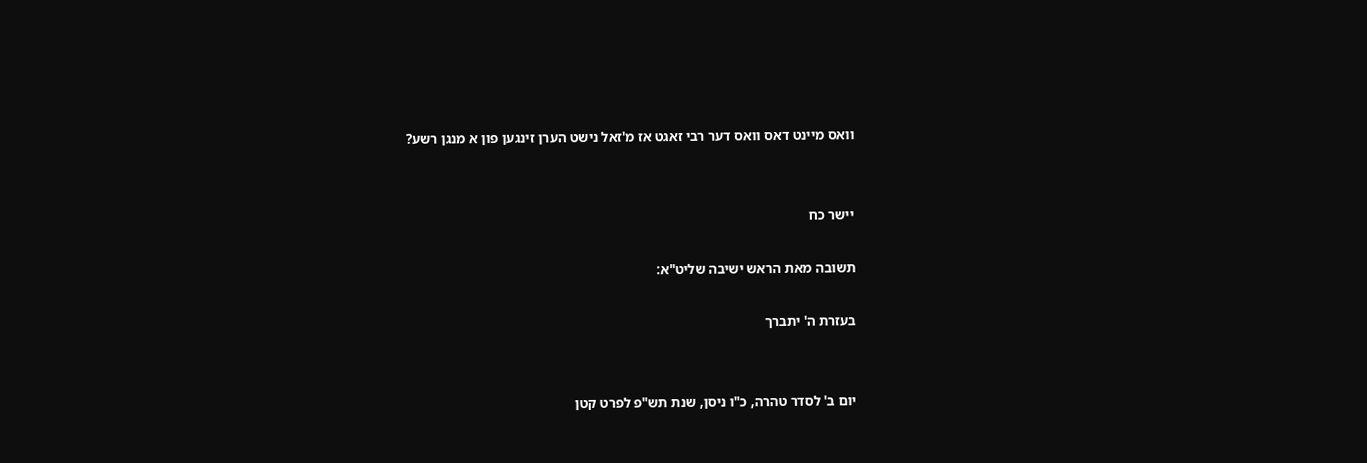וואס מיינט דאס וואס דער רבי זאגט אז מ'זאל נישט הערן זינגען פון א מנגן רשע?


יישר כח

תשובה מאת הראש ישיבה שליט"א:

בעזרת ה' יתברך


יום ב' לסדר טהרה, כ"ו ניסן, שנת תש"פ לפרט קטן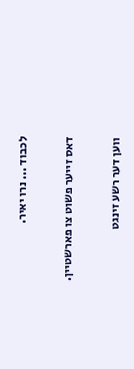לכבוד ... נרו יאיר.


דאס זייער פשוט צו פארשטיין.


ווען דער רשע זינגט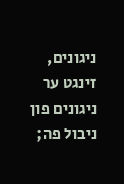ניגונים, זינגט ער ניגונים פון ניבול פה;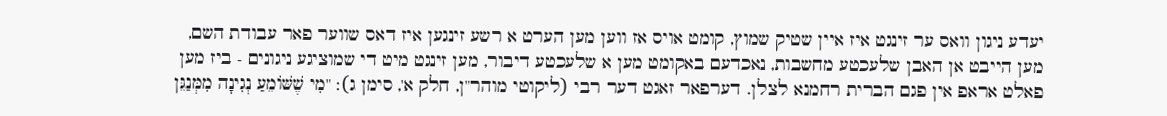יעדע ניגון וואס ער זינגט איז איין שטיק שמוץ, קומט אויס אז ווען מען הערט א רשע זינגען איז דאס שווער פאר עבודת השם, מען הייבט אן האבן שלעכטע מחשבות, נאכדעם באקומט מען א שלעכטע דיבור, מען זינגט מיט די שמוציגע ניגונים - ביז מען פאלט אראפ אין פגם הברית רחמנא לצלן. דערפאר זאגט דער רבי (ליקוטי מוהר"ן, חלק א', סימן ג): "מִי שֶׁשּׁוֹמֵעַ נְגִינָה מִמְּנַגֵּן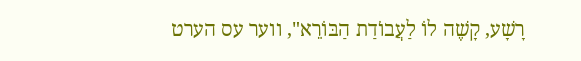רָשָׁע, קָשֶׁה לוֹ לַעֲבוֹדַת הַבּוֹרֵא", ווער עס הערט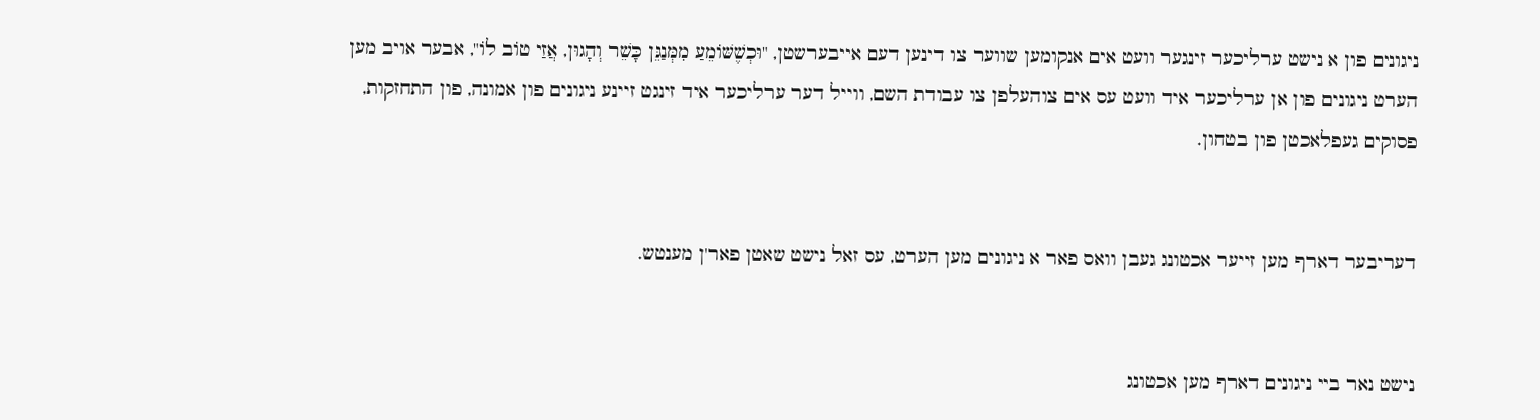ניגונים פון א נישט ערליכער זינגער וועט אים אנקומען שווער צו דינען דעם אייבערשטן, "וּכְשֶׁשּׁוֹמֵעַ מִמְּנַגֵּן כָּשֵׁר וְהָגוּן, אֲזַי טוֹב לוֹ", אבער אויב מען הערט ניגונים פון אן ערליכער איד וועט עס אים צוהעלפן צו עבודת השם, ווייל דער ערליכער איד זינגט זיינע ניגונים פון אמונה, פון התחזקות, פסוקים געפלאכטן פון בטחון.


דעריבער דארף מען זייער אכטונג געבן וואס פאר א ניגונים מען הערט, עס זאל נישט שאטן פאר'ן מענטש.


נישט נאר ביי ניגונים דארף מען אכטונג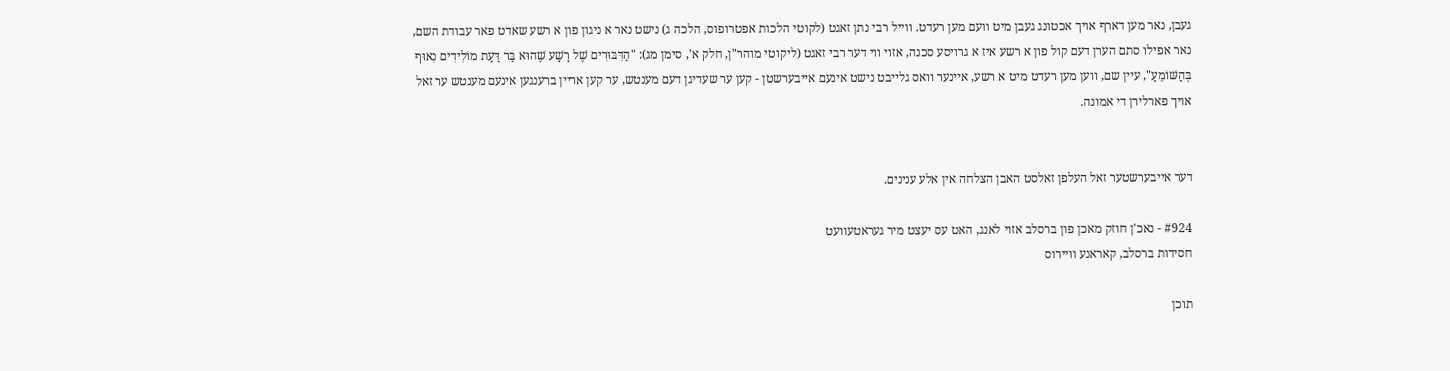געבן, נאר מען דארף אויך אכטונג געבן מיט וועם מען רעדט. ווייל רבי נתן זאגט (לקוטי הלכות אפטרופוס, הלכה ג) נישט נאר א ניגון פון א רשע שאדט פאר עבודת השם, נאר אפילו סתם הערן דעם קול פון א רשע איז א גרויסע סכנה, אזוי ווי דער רבי זאגט (ליקוטי מוהר"ן, חלק א', סימן מג): "הַדִּבּוּרִים שֶׁל רָשָׁע שֶׁהוּא בַּר דַּעַת מוֹלִידִים נִאוּף בְּהַשּׁוֹמֵעַ", עיין שם, ווען מען רעדט מיט א רשע, איינער וואס גלייבט נישט אינעם אייבערשטן - קען ער שעדיגן דעם מענטש, ער קען אריין ברענגען אינעם מענטש ער זאל אויך פארלירן די אמונה.


דער אייבערשטער זאל העלפן זאלסט האבן הצלחה אין אלע ענינים.

#924 - נאכ'ן חוזק מאכן פון ברסלב אזוי לאנג, האט עס יעצט מיר געראטעוועט
חסידות ברסלב, קאראנע וויירוס

תוכן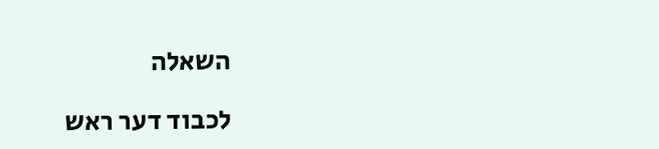השאלה

לכבוד דער ראש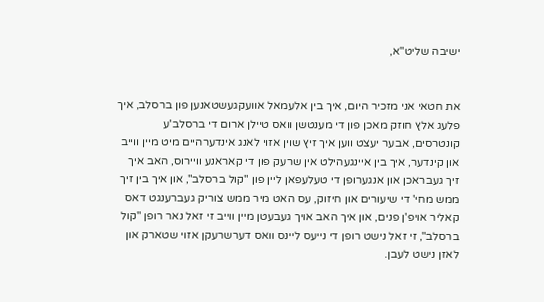ישיבה שליט"א,


את חטאי אני מזכיר היום, איך בין אלעמאל אוועקגעשטאנען פון ברסלב, איך פלעג אלץ חוזק מאכן פון די מענטשן וואס טיילן ארום די ברסלב'ע קונטרסים, אבער יעצט ווען איך זיץ שוין אזוי לאנג אינדערהיים מיט מיין ווייב און קינדער, איך בין איינגעהילט אין שרעק פון די קאראנע וויירוס, האב איך זיך געבראכן און אנגערופן די טעלעפאן ליין פון "קול ברסלב", און איך בין זיך ממש מחי' די שיעורים און חיזוק, עס האט מיר ממש צוריק געברענגט דאס קאליר אויפ'ן פנים, און איך האב אויך געבעטן מיין ווייב זי זאל נאר רופן "קול ברסלב", זי זאל נישט רופן די נייעס ליינס וואס דערשרעקן אזוי שטארק און לאזן נישט לעבן.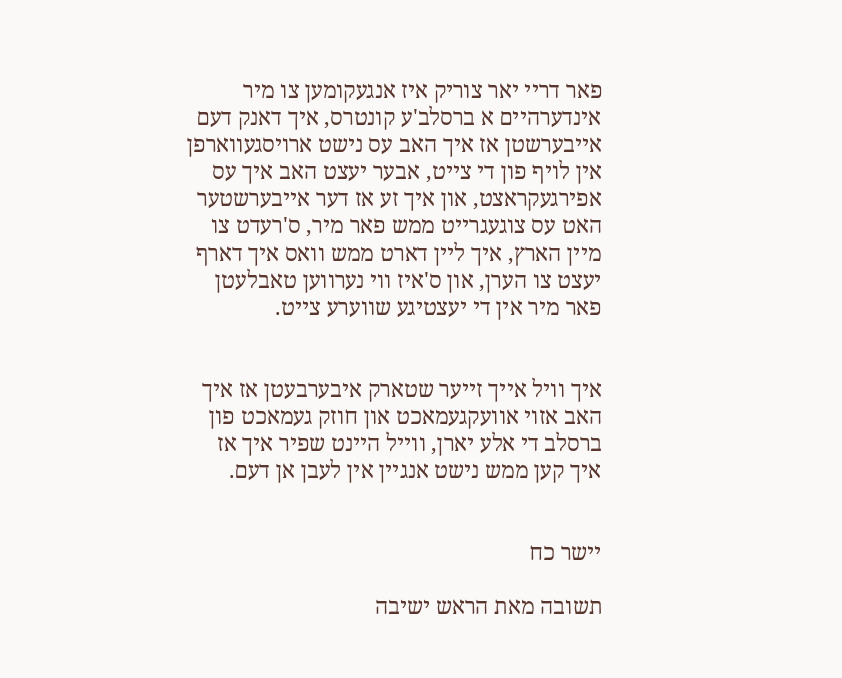פאר דריי יאר צוריק איז אנגעקומען צו מיר אינדערהיים א ברסלב'ע קונטרס, איך דאנק דעם אייבערשטן אז איך האב עס נישט ארויסגעווארפן אין לויף פון די צייט, אבער יעצט האב איך עס אפירגעקראצט, און איך זע אז דער אייבערשטער האט עס צוגעגרייט ממש פאר מיר, ס'רעדט צו מיין הארץ, איך ליין דארט ממש וואס איך דארף יעצט צו הערן, און ס'איז ווי נערווען טאבלעטן פאר מיר אין די יעצטיגע שווערע צייט.


איך וויל אייך זייער שטארק איבערבעטן אז איך האב אזוי אוועקגעמאכט און חוזק געמאכט פון ברסלב די אלע יארן, ווייל היינט שפיר איך אז איך קען ממש נישט אנגיין אין לעבן אן דעם.


יישר כח

תשובה מאת הראש ישיבה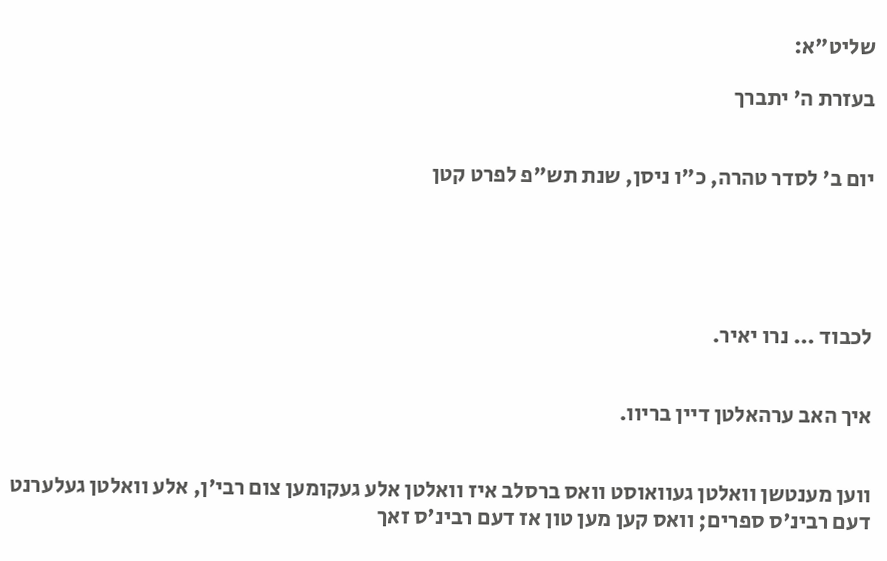שליט"א:

בעזרת ה' יתברך


יום ב' לסדר טהרה, כ"ו ניסן, שנת תש"פ לפרט קטן





לכבוד ... נרו יאיר.


איך האב ערהאלטן דיין בריוו.


ווען מענטשן וואלטן געוואוסט וואס ברסלב איז וואלטן אלע געקומען צום רבי'ן, אלע וואלטן געלערנט דעם רבינ'ס ספרים; וואס קען מען טון אז דעם רבינ'ס זאך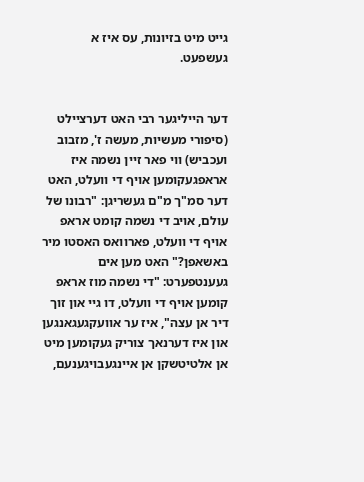גייט מיט בזיונות, עס איז א געשפעט.


דער הייליגער רבי האט דערציילט (סיפורי מעשיות, מעשה ז', מזבוב ועכביש) ווי פאר זיין נשמה איז אראפגעקומען אויף די וועלט, האט דער סמ"ך מ"ם געשריגן: "רבונו של עולם, אויב די נשמה קומט אראפ אויף די וועלט, פארוואס האסטו מיר באשאפן?" האט מען אים געענטפערט: "די נשמה מוז אראפ קומען אויף די וועלט, דו גיי און זוך דיר אן עצה", איז ער אוועקגעגאנגען און איז דערנאך צוריק געקומען מיט אן אלטיטשקן אן איינגעבויגענעם,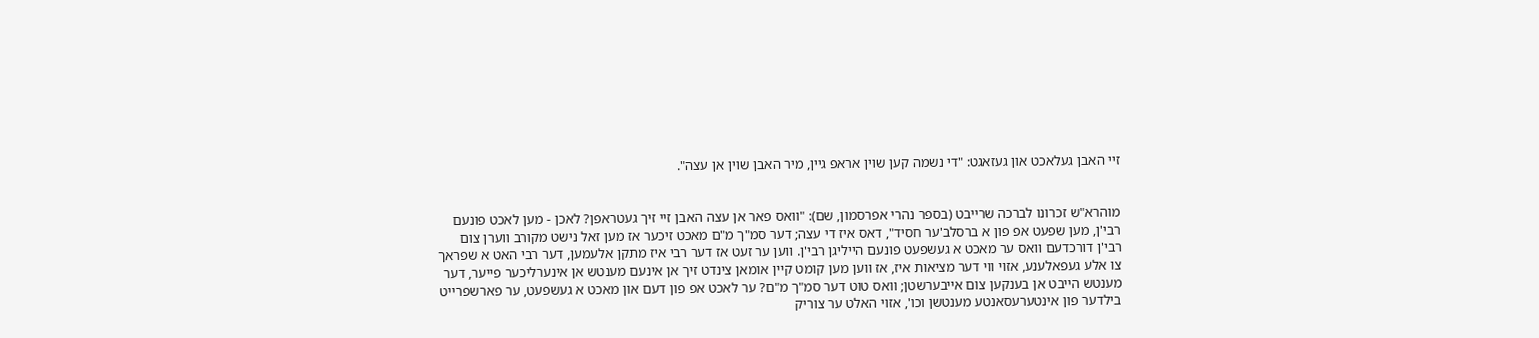זיי האבן געלאכט און געזאגט: "די נשמה קען שוין אראפ גיין, מיר האבן שוין אן עצה".


מוהרא"ש זכרונו לברכה שרייבט (בספר נהרי אפרסמון, שם): "וואס פאר אן עצה האבן זיי זיך געטראפן? לאכן - מען לאכט פונעם רבי'ן, מען שפעט אפ פון א ברסלב'ער חסיד", דאס איז די עצה; דער סמ"ך מ"ם מאכט זיכער אז מען זאל נישט מקורב ווערן צום רבי'ן דורכדעם וואס ער מאכט א געשפעט פונעם הייליגן רבי'ן. ווען ער זעט אז דער רבי איז מתקן אלעמען, דער רבי האט א שפראך צו אלע געפאלענע, אזוי ווי דער מציאות איז, אז ווען מען קומט קיין אומאן צינדט זיך אן אינעם מענטש אן אינערליכער פייער, דער מענטש הייבט אן בענקען צום אייבערשטן; וואס טוט דער סמ"ך מ"ם? ער לאכט אפ פון דעם און מאכט א געשפעט, ער פארשפרייט בילדער פון אינטערעסאנטע מענטשן וכו', אזוי האלט ער צוריק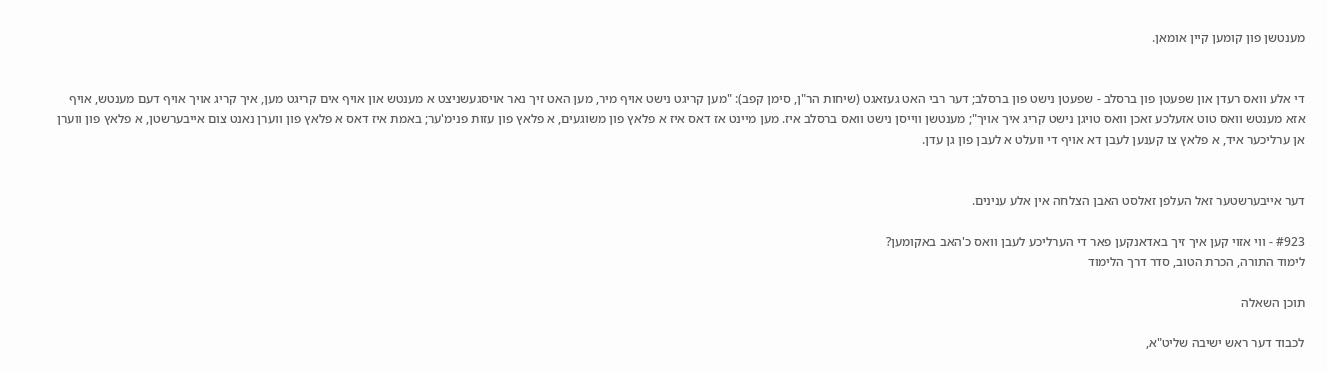מענטשן פון קומען קיין אומאן.


די אלע וואס רעדן און שפעטן פון ברסלב - שפעטן נישט פון ברסלב; דער רבי האט געזאגט (שיחות הר"ן, סימן קפב): "מען קריגט נישט אויף מיר, מען האט זיך נאר אויסגעשניצט א מענטש און אויף אים קריגט מען, איך קריג אויך אויף דעם מענטש, אויף אזא מענטש וואס טוט אזעלכע זאכן וואס טויגן נישט קריג איך אויך"; מענטשן ווייסן נישט וואס ברסלב איז. מען מיינט אז דאס איז א פלאץ פון משוגעים, א פלאץ פון עזות פנימ'ער; באמת איז דאס א פלאץ פון ווערן נאנט צום אייבערשטן, א פלאץ פון ווערן אן ערליכער איד, א פלאץ צו קענען לעבן דא אויף די וועלט א לעבן פון גן עדן.


דער אייבערשטער זאל העלפן זאלסט האבן הצלחה אין אלע ענינים.

#923 - ווי אזוי קען איך זיך באדאנקען פאר די הערליכע לעבן וואס כ'האב באקומען?
לימוד התורה, הכרת הטוב, סדר דרך הלימוד

תוכן השאלה

לכבוד דער ראש ישיבה שליט"א,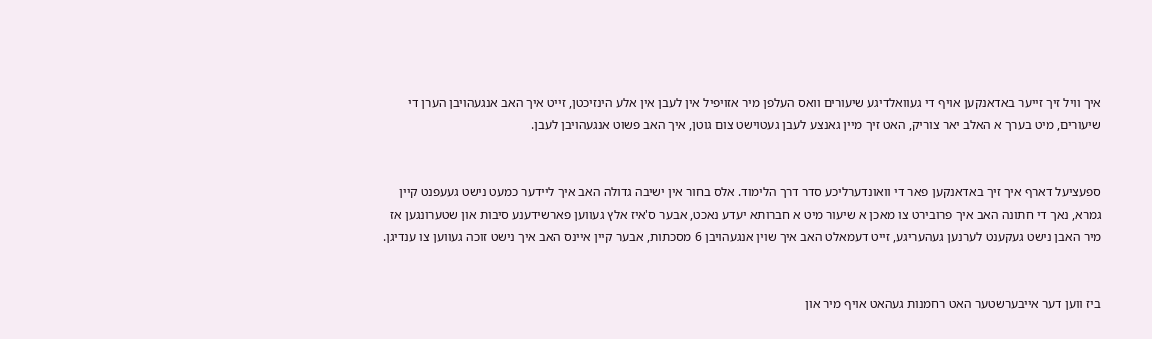איך וויל זיך זייער באדאנקען אויף די געוואלדיגע שיעורים וואס העלפן מיר אזויפיל אין לעבן אין אלע הינזיכטן, זייט איך האב אנגעהויבן הערן די שיעורים, מיט בערך א האלב יאר צוריק, האט זיך מיין גאנצע לעבן געטוישט צום גוטן, איך האב פשוט אנגעהויבן לעבן.


ספעציעל דארף איך זיך באדאנקען פאר די וואונדערליכע סדר דרך הלימוד. אלס בחור אין ישיבה גדולה האב איך ליידער כמעט נישט געעפנט קיין גמרא, נאך די חתונה האב איך פרובירט צו מאכן א שיעור מיט א חברותא יעדע נאכט, אבער ס'איז אלץ געווען פארשידענע סיבות און שטערונגען אז מיר האבן נישט געקענט לערנען געהעריגע, זייט דעמאלט האב איך שוין אנגעהויבן 6 מסכתות, אבער קיין איינס האב איך נישט זוכה געווען צו ענדיגן.


ביז ווען דער אייבערשטער האט רחמנות געהאט אויף מיר און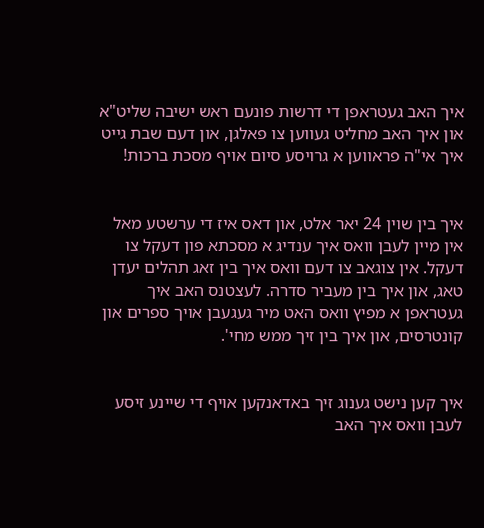איך האב געטראפן די דרשות פונעם ראש ישיבה שליט"א און איך האב מחליט געווען צו פאלגן, און דעם שבת גייט איך אי"ה פראווען א גרויסע סיום אויף מסכת ברכות!


איך בין שוין 24 יאר אלט, און דאס איז די ערשטע מאל אין מיין לעבן וואס איך ענדיג א מסכתא פון דעקל צו דעקל. אין צוגאב צו דעם וואס איך בין זאג תהלים יעדן טאג, און איך בין מעביר סדרה. לעצטנס האב איך געטראפן א מפיץ וואס האט מיר געגעבן אויך ספרים און קונטרסים, און איך בין זיך ממש מחי'.


איך קען נישט גענוג זיך באדאנקען אויף די שיינע זיסע לעבן וואס איך האב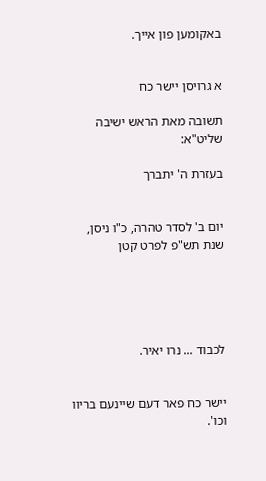באקומען פון אייך.


א גרויסן יישר כח

תשובה מאת הראש ישיבה שליט"א:

בעזרת ה' יתברך


יום ב' לסדר טהרה, כ"ו ניסן, שנת תש"פ לפרט קטן





לכבוד ... נרו יאיר.


יישר כח פאר דעם שיינעם בריוו וכו'.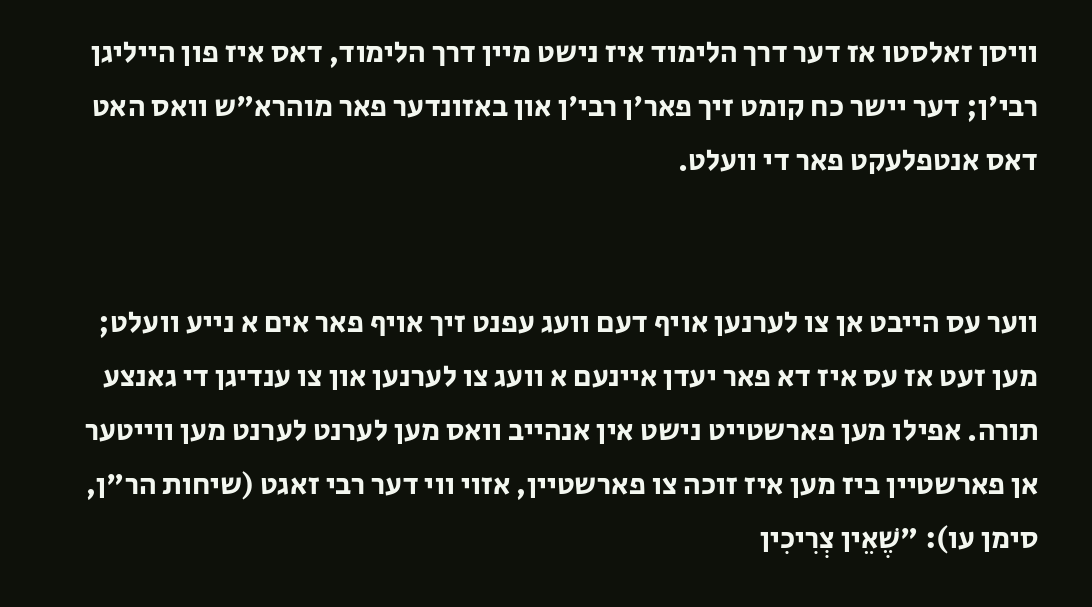וויסן זאלסטו אז דער דרך הלימוד איז נישט מיין דרך הלימוד, דאס איז פון הייליגן רבי'ן; דער יישר כח קומט זיך פאר'ן רבי'ן און באזונדער פאר מוהרא"ש וואס האט דאס אנטפלעקט פאר די וועלט.


ווער עס הייבט אן צו לערנען אויף דעם וועג עפנט זיך אויף פאר אים א נייע וועלט; מען זעט אז עס איז דא פאר יעדן איינעם א וועג צו לערנען און צו ענדיגן די גאנצע תורה. אפילו מען פארשטייט נישט אין אנהייב וואס מען לערנט לערנט מען ווייטער אן פארשטיין ביז מען איז זוכה צו פארשטיין, אזוי ווי דער רבי זאגט (שיחות הר"ן, סימן עו): "שֶׁאֵין צְרִיכִין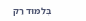בְּלִמּוּד רַק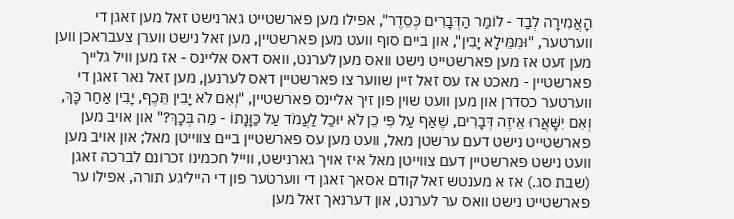הָאֲמִירָה לְבַד - לוֹמַר הַדְּבָרִים כְּסֵדֶר", אפילו מען פארשטייט גארנישט זאל מען זאגן די ווערטער, "וּמִמֵּילָא יָבִין", און ביים סוף וועט מען פארשטיין, מען זאל נישט ווערן צעבראכן ווען מען זעט אז מען פארשטייט נישט וואס מען לערנט, וואס דאס אליינס - אז מען וויל גלייך פארשטיין - מאכט אז עס זאל זיין שווער צו פארשטיין דאס לערנען, מען זאל נאר זאגן די ווערטער כסדרן און מען וועט שוין פון זיך אליינס פארשטיין, "וְאִם לֹא יָבִין תֵּכֶף, יָבִין אַחַר כָּךְ, וְאִם יִשָּׁאֲרוּ אֵיזֶה דְּבָרִים, שֶׁאַף עַל פִּי כֵן לֹא יוּכַל לַעֲמֹד עַל כַּוָּנָתוֹ - מַה בְּכָךְ?" און אויב מען פארשטייט נישט דעם ערשטן מאל, וועט מען עס פארשטיין ביים צווייטן מאל; און אויב מען וועט נישט פארשטיין דעם צווייטן מאל איז אויך גארנישט, ווייל חכמינו זכרונם לברכה זאגן (שבת סג.) אז א מענטש זאל קודם אסאך זאגן די ווערטער פון די הייליגע תורה, אפילו ער פארשטייט נישט וואס ער לערנט, און דערנאך זאל מען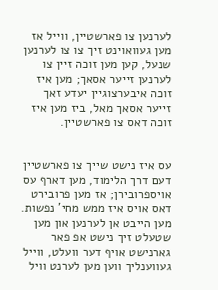לערנען צו פארשטיין, ווייל אז מען געוואוינט זיך צו צו לערנען שנעל, קען מען זוכה זיין צו לערנען זייער אסאך; מען איז זוכה איבערצוגיין יעדע זאך זייער אסאך מאל, ביז מען איז זוכה דאס צו פארשטיין.


עס איז נישט שייך צו פארשטיין דעם דרך הלימוד, מען דארף עס אויספרובירן; אז מען פרובירט דאס אויס איז ממש מחי' נפשות. מען הייבט אן לערנען און מען שטעלט זיך נישט אפ פאר גארנישט אויף דער וועלט, ווייל געווענליך ווען מען לערנט וויל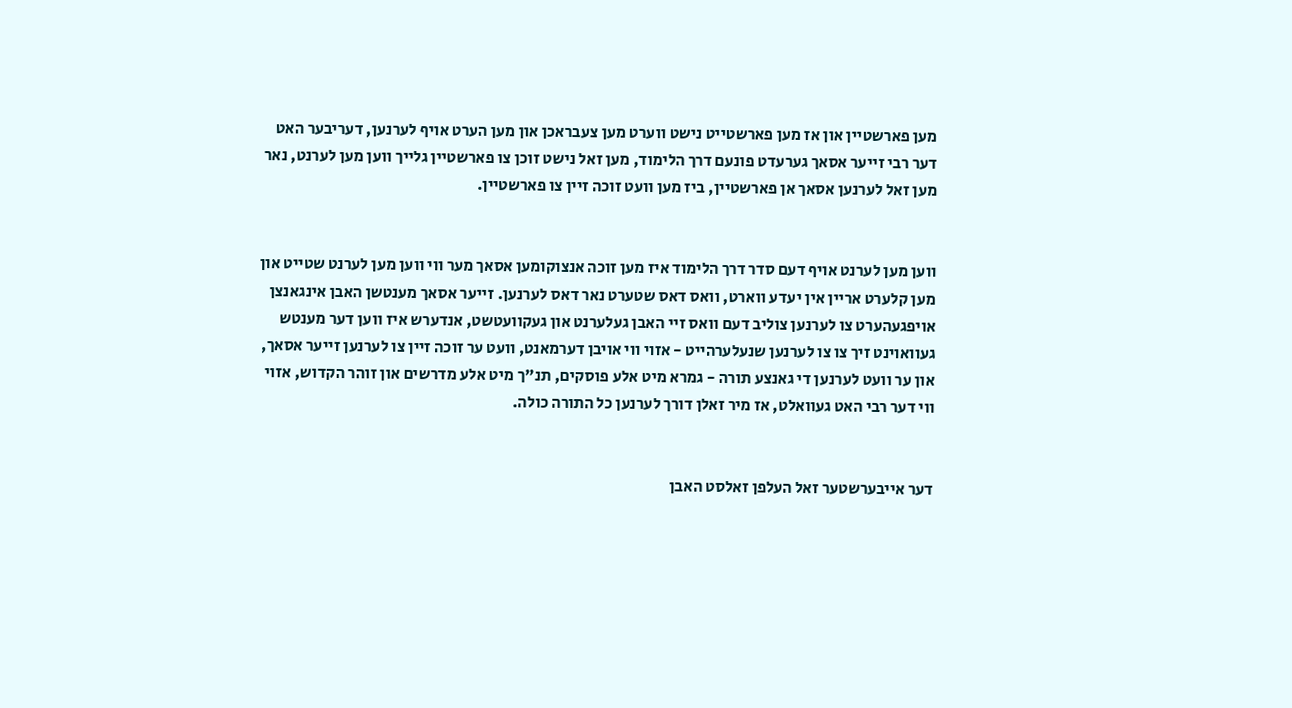מען פארשטיין און אז מען פארשטייט נישט ווערט מען צעבראכן און מען הערט אויף לערנען, דעריבער האט דער רבי זייער אסאך גערעדט פונעם דרך הלימוד, מען זאל נישט זוכן צו פארשטיין גלייך ווען מען לערנט, נאר מען זאל לערנען אסאך אן פארשטיין, ביז מען וועט זוכה זיין צו פארשטיין.


ווען מען לערנט אויף דעם סדר דרך הלימוד איז מען זוכה אנצוקומען אסאך מער ווי ווען מען לערנט שטייט און מען קלערט אריין אין יעדע ווארט, וואס דאס שטערט נאר דאס לערנען. זייער אסאך מענטשן האבן אינגאנצן אויפגעהערט צו לערנען צוליב דעם וואס זיי האבן געלערנט און געקוועטשט, אנדערש איז ווען דער מענטש געוואוינט זיך צו צו לערנען שנעלערהייט - אזוי ווי אויבן דערמאנט, וועט ער זוכה זיין צו לערנען זייער אסאך, און ער וועט לערנען די גאנצע תורה - גמרא מיט אלע פוסקים, תנ"ך מיט אלע מדרשים און זוהר הקדוש, אזוי ווי דער רבי האט געוואלט, אז מיר זאלן דורך לערנען כל התורה כולה.


דער אייבערשטער זאל העלפן זאלסט האבן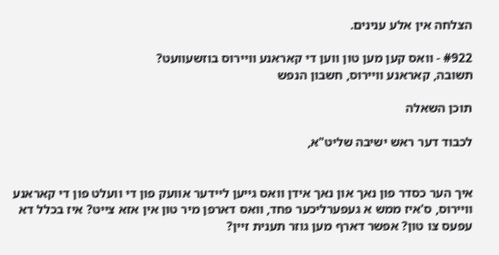הצלחה אין אלע ענינים.

#922 - וואס קען מען טון ווען די קאראנע וויירוס בוזשעוועט?
תשובה, קאראנע וויירוס, חשבון הנפש

תוכן השאלה

לכבוד דער ראש ישיבה שליט"א,


איך הער כסדר פון נאך און נאך אידן וואס גייען ליידער אוועק פון די וועלט פון די קאראנע וויירוס, ס'איז ממש א געפערליכער פחד, וואס דארפן מיר טון אין אזא צייט? איז בכלל דא עפעס צו טון? אפשר דארף מען גוזר תענית זיין?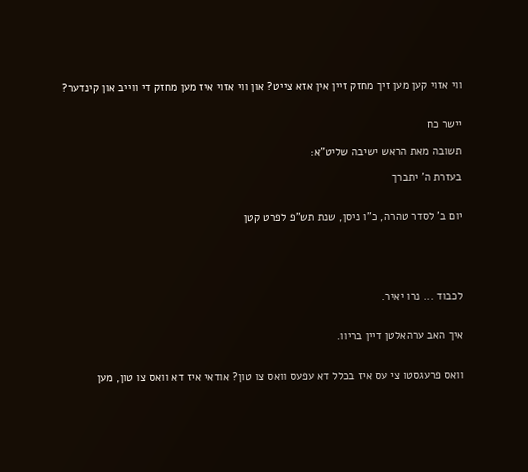ווי אזוי קען מען זיך מחזק זיין אין אזא צייט? און ווי אזוי איז מען מחזק די ווייב און קינדער?


יישר כח

תשובה מאת הראש ישיבה שליט"א:

בעזרת ה' יתברך


יום ב' לסדר טהרה, כ"ו ניסן, שנת תש"פ לפרט קטן





לכבוד ... נרו יאיר.


איך האב ערהאלטן דיין בריוו.


וואס פרעגסטו צי עס איז בכלל דא עפעס וואס צו טון? אודאי איז דא וואס צו טון, מען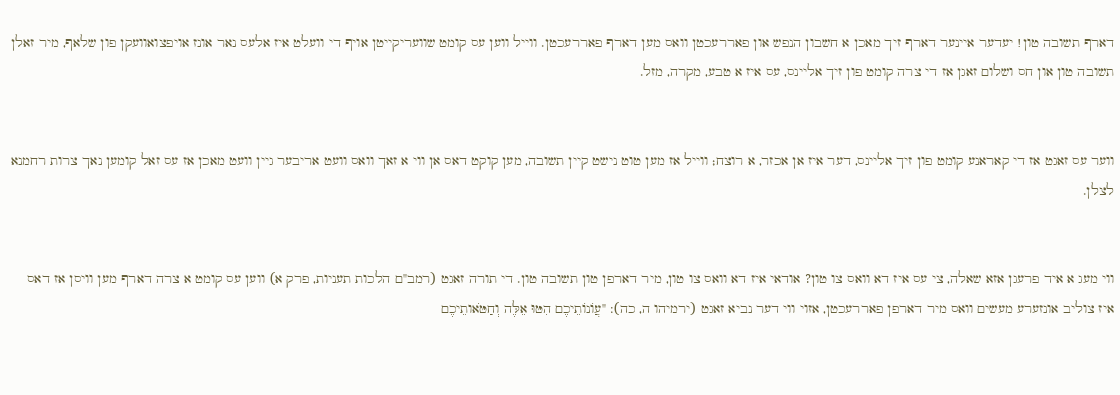דארף תשובה טון! יעדער איינער דארף זיך מאכן א חשבון הנפש און פאררעכטן וואס מען דארף פאררעכטן. ווייל ווען עס קומט שוועריקייטן אויף די וועלט איז אלעס נאר אונז אויפצואוועקן פון שלאף, מיר זאלן תשובה טון און חס ושלום זאגן אז די צרה קומט פון זיך אליינס, עס איז א טבע, מקרה, מזל.


ווער עס זאגט אז די קאראנע קומט פון זיך אליינס, דער איז אן אכזר, א רוצח; ווייל אז מען טוט נישט קיין תשובה, מען קוקט דאס אן ווי א זאך וואס וועט אריבער גיין וועט מאכן אז עס זאל קומען נאך צרות רחמנא לצלן.


ווי מעג א איד פרעגן אזא שאלה, צי עס איז דא וואס צו טון? אודאי איז דא וואס צו טון, מיר דארפן טון תשובה טון. די תורה זאגט (רמב"ם הלכות תעניות, פרק א) ווען עס קומט א צרה דארף מען וויסן אז דאס איז צוליב אונזערע מעשים וואס מיר דארפן פאררעכטן, אזוי ווי דער נביא זאגט (ירמיהו ה, כה): "עֲוֹנוֹתֵיכֶם הִטּוּ אֵלֶּה וְחַטֹּאותֵיכֶם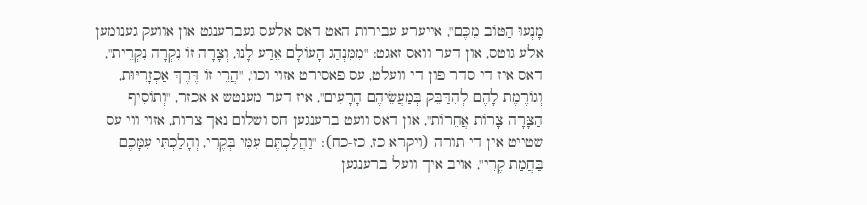מָנְעוּ הַטּוֹב מִכֶּם", אייערע עבירות האט דאס אלעס געברענגט און אוועק גענומען אלע גוטס, און דער וואס זאגט: "מִמִּנְהַג הָעוֹלָם אֵרַע לָנוּ, וְצָרָה זוֹ נִקְרָה נִקְרֵית", דאס איז די סדר פון די וועלט, עס פאסירט אזוי וכו', "הֲרֵי זוֹ דֶּרֶךְ אַכְזָרִיּוּת, וְגוֹרֶמֶת לָהֶם לְהִדַּבֵּק בְּמַעֲשֵׂיהֶם הָרָעִים", איז דער מענטש א אכזר, "וְתוֹסִיף הַצָּרָה צָרוֹת אֲחֵרוֹת", און דאס וועט ברענגען חס ושלום נאך צרות, אזוי ווי עס שטייט אין די תורה (ויקרא כז, כז-כח): "וַהֲלַכְתֶּם עִמִּי בְּקֶרִי, וְהָלַכְתִּי עִמָּכֶם בַּחֲמַת קֶרִי", אויב איך וועל ברענגען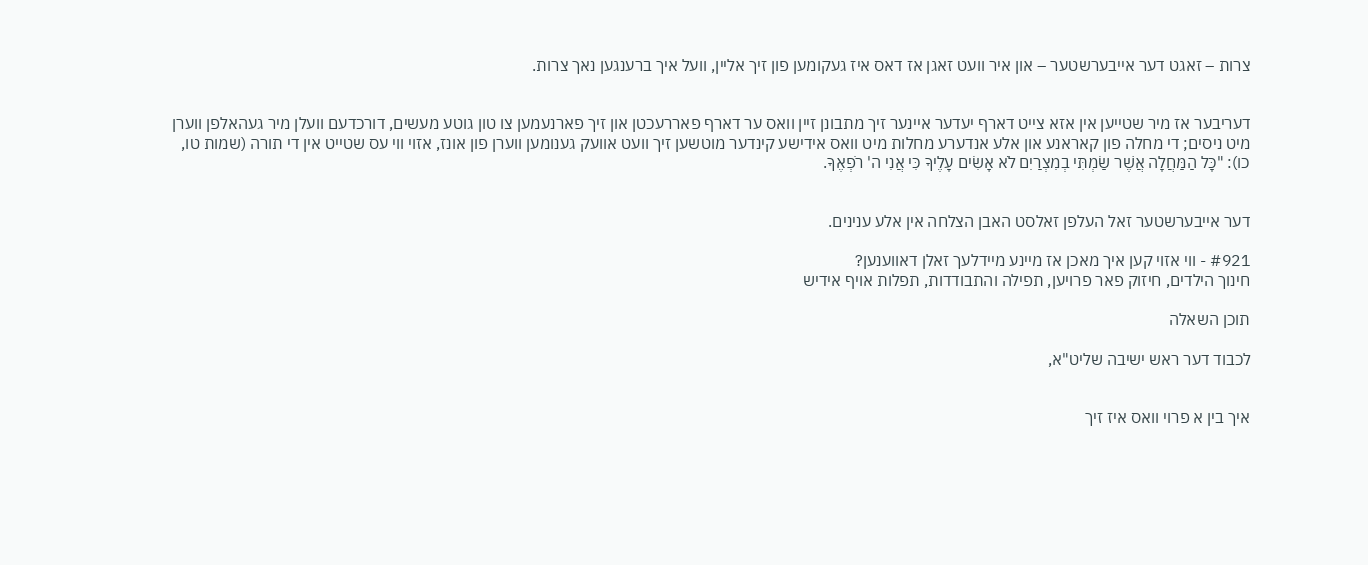צרות – זאגט דער אייבערשטער – און איר וועט זאגן אז דאס איז געקומען פון זיך אליין, וועל איך ברענגען נאך צרות.


דעריבער אז מיר שטייען אין אזא צייט דארף יעדער איינער זיך מתבונן זיין וואס ער דארף פאררעכטן און זיך פארנעמען צו טון גוטע מעשים, דורכדעם וועלן מיר געהאלפן ווערן מיט ניסים; די מחלה פון קאראנע און אלע אנדערע מחלות מיט וואס אידישע קינדער מוטשען זיך וועט אוועק גענומען ווערן פון אונז, אזוי ווי עס שטייט אין די תורה (שמות טו, כו): "כָּל הַמַּחֲלָה אֲשֶׁר שַׂמְתִּי בְמִצְרַיִם לֹא אָשִׂים עָלֶיךָ כִּי אֲנִי ה' רֹפְאֶךָ.


דער אייבערשטער זאל העלפן זאלסט האבן הצלחה אין אלע ענינים.

#921 - ווי אזוי קען איך מאכן אז מיינע מיידלעך זאלן דאווענען?
חינוך הילדים, חיזוק פאר פרויען, תפילה והתבודדות, תפלות אויף אידיש

תוכן השאלה

לכבוד דער ראש ישיבה שליט"א,


איך בין א פרוי וואס איז זיך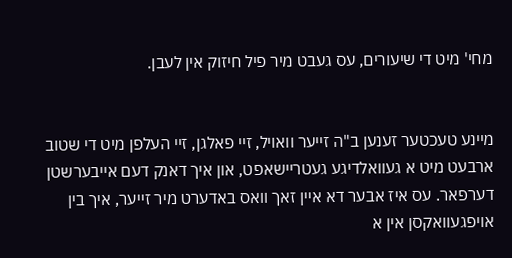מחי' מיט די שיעורים, עס געבט מיר פיל חיזוק אין לעבן.


מיינע טעכטער זענען ב"ה זייער וואויל, זיי פאלגן, זיי העלפן מיט די שטוב ארבעט מיט א געוואלדיגע געטריישאפט, און איך דאנק דעם אייבערשטן דערפאר. עס איז אבער דא איין זאך וואס באדערט מיר זייער, איך בין אויפגעוואקסן אין א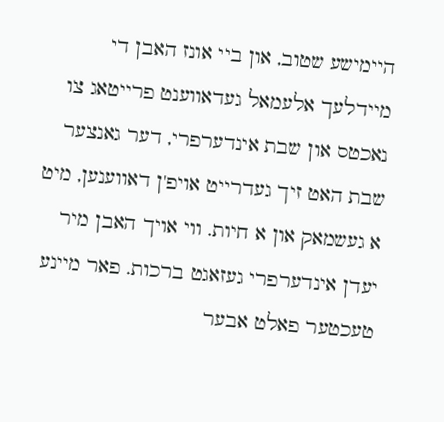היימישע שטוב, און ביי אונז האבן די מיידלעך אלעמאל געדאווענט פרייטאג צו נאכטס און שבת אינדערפרי, דער גאנצער שבת האט זיך געדרייט אויפ'ן דאווענען, מיט א געשמאק און א חיות. ווי אויך האבן מיר יעדן אינדערפרי געזאגט ברכות. פאר מיינע טעכטער פאלט אבער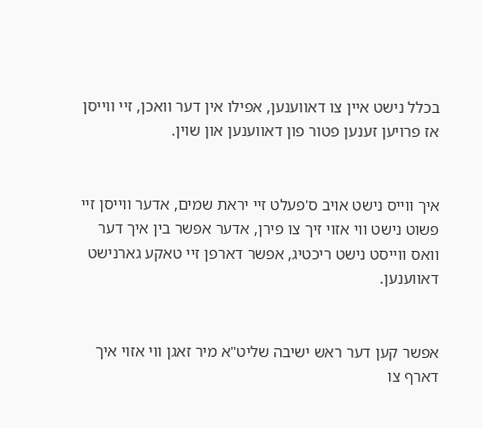בכלל נישט איין צו דאווענען, אפילו אין דער וואכן, זיי ווייסן אז פרויען זענען פטור פון דאווענען און שוין.


איך ווייס נישט אויב ס'פעלט זיי יראת שמים, אדער ווייסן זיי פשוט נישט ווי אזוי זיך צו פירן, אדער אפשר בין איך דער וואס ווייסט נישט ריכטיג, אפשר דארפן זיי טאקע גארנישט דאווענען.


אפשר קען דער ראש ישיבה שליט"א מיר זאגן ווי אזוי איך דארף צו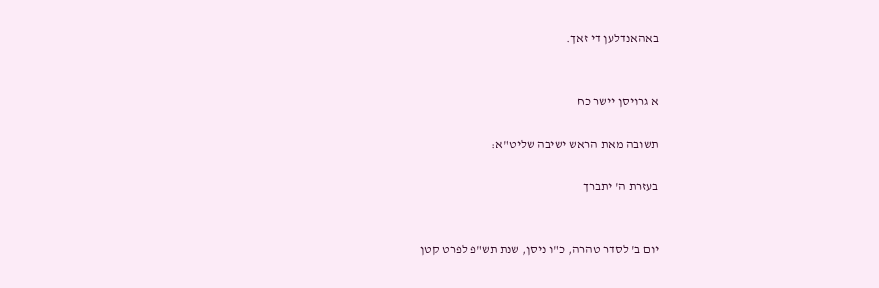באהאנדלען די זאך.


א גרויסן יישר כח

תשובה מאת הראש ישיבה שליט"א:

בעזרת ה' יתברך


יום ב' לסדר טהרה, כ"ו ניסן, שנת תש"פ לפרט קטן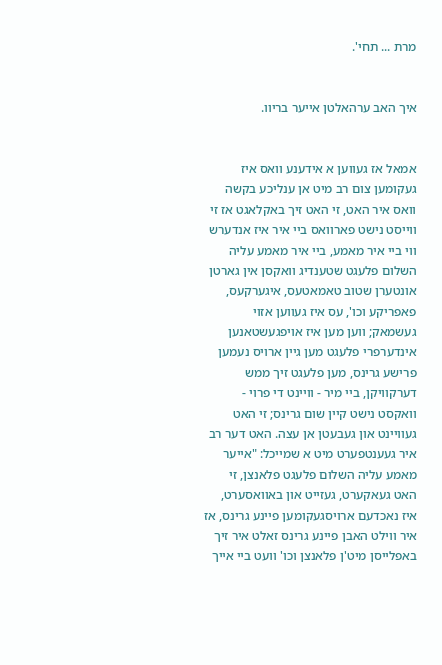מרת ... תחי'.


איך האב ערהאלטן אייער בריוו.


אמאל אז געווען א אידענע וואס איז געקומען צום רב מיט אן ענליכע בקשה וואס איר האט, זי האט זיך באקלאגט אז זי ווייסט נישט פארוואס ביי איר איז אנדערש ווי ביי איר מאמע, ביי איר מאמע עליה השלום פלעגט שטענדיג וואקסן אין גארטן אונטערן שטוב טאמאטעס, איגערקעס, פאפריקע וכו', עס איז געווען אזוי געשמאק; ווען מען איז אויפגעשטאנען אינדערפרי פלעגט מען גיין ארויס נעמען פרישע גרינס, מען פלעגט זיך ממש דערקוויקן, ביי מיר - וויינט די פרוי - וואקסט נישט קיין שום גרינס; זי האט געוויינט און געבעטן אן עצה. האט דער רב איר געענטפערט מיט א שמייכל: "אייער מאמע עליה השלום פלעגט פלאנצן, זי האט געאקערט, געזייט און באוואסערט, איז נאכדעם ארויסגעקומען פיינע גרינס, אז איר ווילט האבן פיינע גרינס זאלט איר זיך באפלייסן מיט'ן פלאנצן וכו' וועט ביי אייך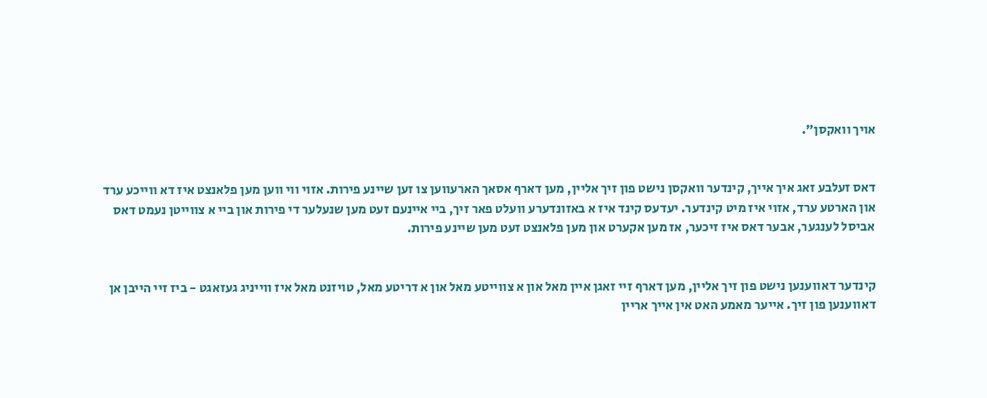אויך וואקסן".


דאס זעלבע זאג איך אייך, קינדער וואקסן נישט פון זיך אליין, מען דארף אסאך הארעווען צו זען שיינע פירות. אזוי ווי ווען מען פלאנצט איז דא ווייכע ערד און הארטע ערד, אזוי איז מיט קינדער. יעדעס קינד איז א באזונדערע וועלט פאר זיך, ביי איינעם זעט מען שנעלער די פירות און ביי א צווייטן נעמט דאס אביסל לענגער, אבער דאס איז זיכער, אז מען אקערט און מען פלאנצט זעט מען שיינע פירות.


קינדער דאווענען נישט פון זיך אליין, מען דארף זיי זאגן איין מאל און א צווייטע מאל און א דריטע מאל, טויזנט מאל איז ווייניג געזאגט - ביז זיי הייבן אן דאווענען פון זיך. אייער מאמע האט אין אייך אריין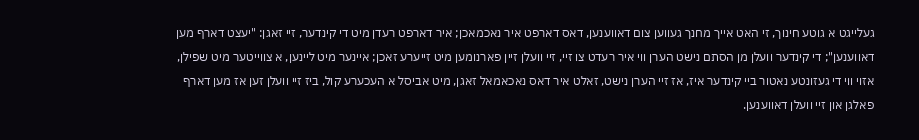געלייגט א גוטע חינוך, זי האט אייך מחנך געווען צום דאווענען, דאס דארפט איר נאכמאכן; איר דארפט רעדן מיט די קינדער, זיי זאגן: "יעצט דארף מען דאווענען"; די קינדער וועלן מן הסתם נישט הערן ווי איר רעדט צו זיי, זיי וועלן זיין פארנומען מיט זייערע זאכן; איינער מיט ליינען, א צווייטער מיט שפילן, אזוי ווי די געזונטע נאטור ביי קינדער איז, אז זיי הערן נישט, זאלט איר דאס נאכאמאל זאגן, מיט אביסל א העכערע קול, ביז זיי וועלן זען אז מען דארף פאלגן און זיי וועלן דאווענען.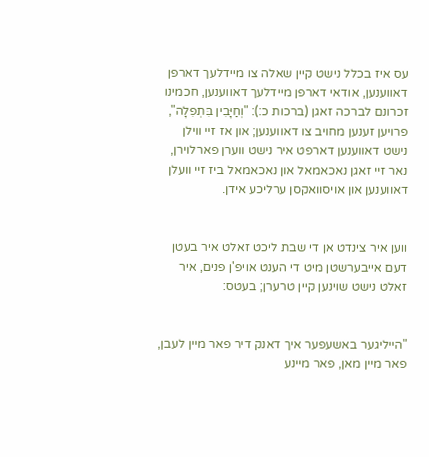עס איז בכלל נישט קיין שאלה צו מיידלעך דארפן דאווענען, אודאי דארפן מיידלעך דאווענען, חכמינו זכרונם לברכה זאגן (ברכות כ:): "וְחַיָּבִין בִּתְפִלָה", פרויען זענען מחויב צו דאווענען; און אז זיי ווילן נישט דאווענען דארפט איר נישט ווערן פארלוירן, נאר זיי זאגן נאכאמאל און נאכאמאל ביז זיי וועלן דאווענען און אויסוואקסן ערליכע אידן.


ווען איר צינדט אן די שבת ליכט זאלט איר בעטן דעם אייבערשטן מיט די הענט אויפ'ן פנים, איר זאלט נישט שוינען קיין טרערן; בעטס:


"הייליגער באשעפער איך דאנק דיר פאר מיין לעבן, פאר מיין מאן, פאר מיינע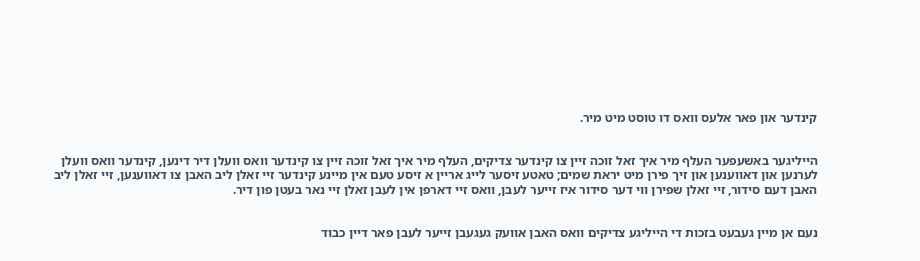קינדער און פאר אלעס וואס דו טוסט מיט מיר.


הייליגער באשעפער העלף מיר איך זאל זוכה זיין צו קינדער צדיקים, העלף מיר איך זאל זוכה זיין צו קינדער וואס וועלן דיר דינען, קינדער וואס וועלן לערנען און דאווענען און זיך פירן מיט יראת שמים; טאטע זיסער לייג אריין א זיסע טעם אין מיינע קינדער זיי זאלן ליב האבן צו דאווענען, זיי זאלן ליב האבן דעם סידור, זיי זאלן שפירן ווי דער סידור איז זייער לעבן, וואס זיי דארפן אין לעבן זאלן זיי נאר בעטן פון דיר.


נעם אן מיין געבעט בזכות די הייליגע צדיקים וואס האבן אוועק געגעבן זייער לעבן פאר דיין כבוד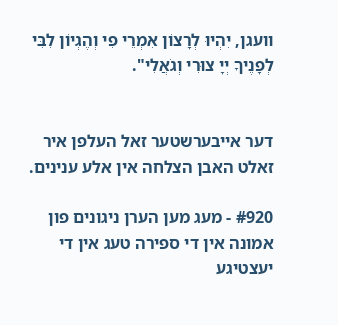וועגן, יִהְיוּ לְרָצוֹן אִמְרֵי פִי וְהֶגְיוֹן לִבִּי לְפָנֶיךָ יְיָ צוּרִי וְגֹאֲלִי".


דער אייבערשטער זאל העלפן איר זאלט האבן הצלחה אין אלע ענינים.

#920 - מעג מען הערן ניגונים פון אמונה אין די ספירה טעג אין די יעצטיגע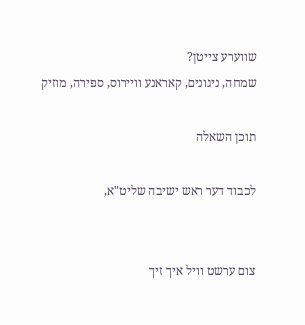שווערע צייטן?
שמחה, ניגונים, קאראנע וויירוס, ספירה, מוזיק

תוכן השאלה

לכבוד דער ראש ישיבה שליט"א,


צום ערשט וויל איך זיך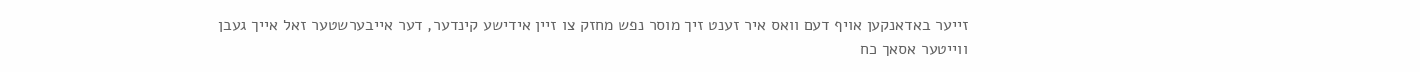זייער באדאנקען אויף דעם וואס איר זענט זיך מוסר נפש מחזק צו זיין אידישע קינדער, דער אייבערשטער זאל אייך געבן ווייטער אסאך כח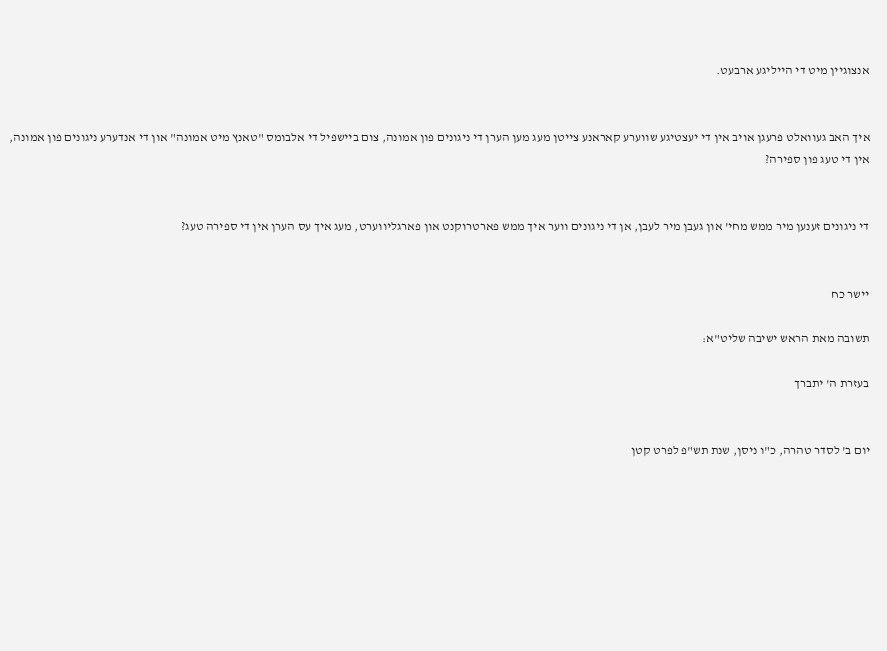אנצוגיין מיט די הייליגע ארבעט.


איך האב געוואלט פרעגן אויב אין די יעצטיגע שווערע קאראנע צייטן מעג מען הערן די ניגונים פון אמונה, צום ביישפיל די אלבומס "טאנץ מיט אמונה" און די אנדערע ניגונים פון אמונה, אין די טעג פון ספירה?


די ניגונים זענען מיר ממש מחי' און געבן מיר לעבן, אן די ניגונים ווער איך ממש פארטרוקנט און פארגליווערט, מעג איך עס הערן אין די ספירה טעג?


יישר כח

תשובה מאת הראש ישיבה שליט"א:

בעזרת ה' יתברך


יום ב' לסדר טהרה, כ"ו ניסן, שנת תש"פ לפרט קטן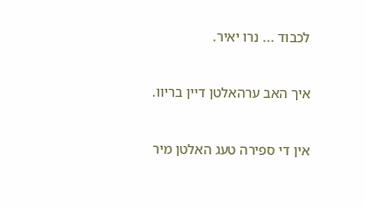לכבוד ... נרו יאיר.


איך האב ערהאלטן דיין בריוו.


אין די ספירה טעג האלטן מיר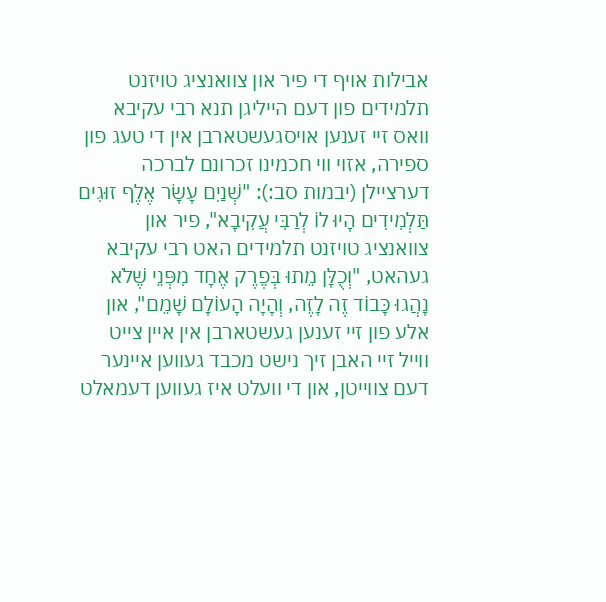אבילות אויף די פיר און צוואנציג טויזנט תלמידים פון דעם הייליגן תנא רבי עקיבא וואס זיי זענען אויסגעשטארבן אין די טעג פון ספירה, אזוי ווי חכמינו זכרונם לברכה דערציילן (יבמות סב:): "שְׁנַיִם עָשָׂר אֶלֶף זוּגִים תַּלְמִידִים הָיוּ לוֹ לְרַבִּי עֲקִיבָא", פיר און צוואנציג טויזנט תלמידים האט רבי עקיבא געהאט, "וְכֻלָּן מֵתוּ בְּפֶרֶק אֶחָד מִפְּנֵי שֶׁלֹא נָהֲגוּ כָּבוֹד זֶה לָזֶה, וְהָיָה הָעוֹלָם שָׁמֵם", און אלע פון זיי זענען געשטארבן אין איין צייט ווייל זיי האבן זיך נישט מכבד געווען איינער דעם צווייטן, און די וועלט איז געווען דעמאלט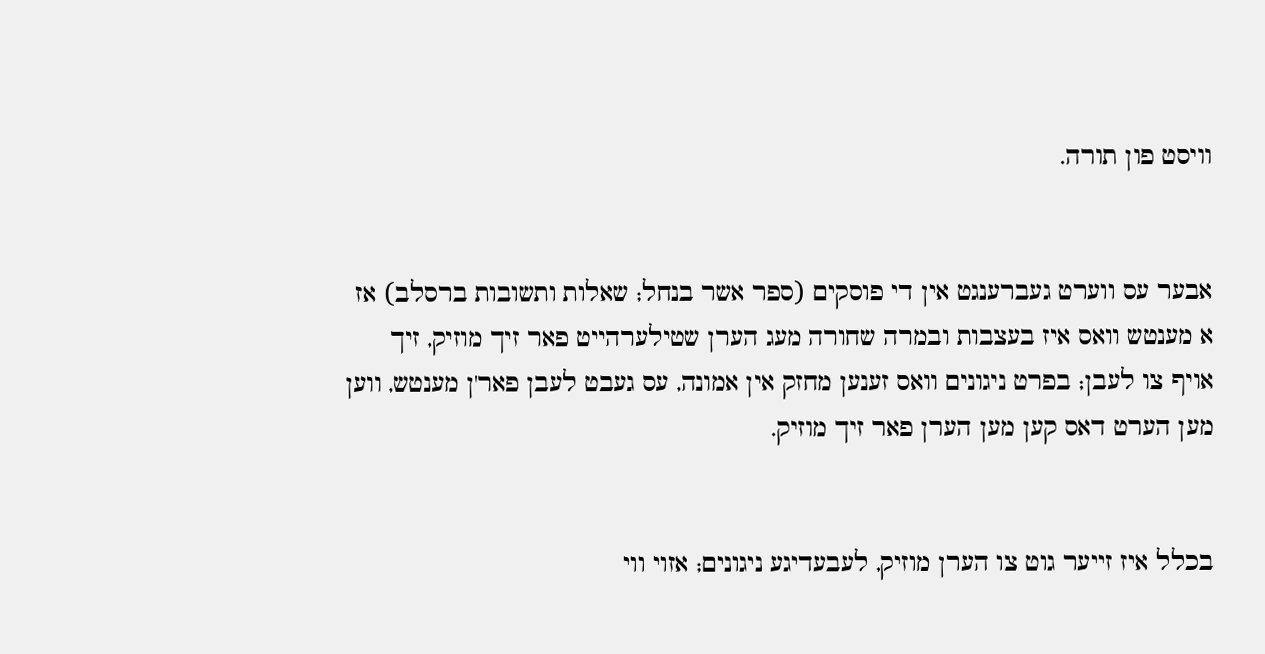וויסט פון תורה.


אבער עס ווערט געברענגט אין די פוסקים (ספר אשר בנחל; שאלות ותשובות ברסלב) אז א מענטש וואס איז בעצבות ובמרה שחורה מעג הערן שטילערהייט פאר זיך מוזיק, זיך אויף צו לעבן; בפרט ניגונים וואס זענען מחזק אין אמונה, עס געבט לעבן פאר'ן מענטש, ווען מען הערט דאס קען מען הערן פאר זיך מוזיק.


בכלל איז זייער גוט צו הערן מוזיק, לעבעדיגע ניגונים; אזוי ווי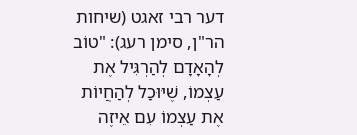דער רבי זאגט (שיחות הר"ן, סימן רעג): "טוֹב לְהָאָדָם לְהַרְגִּיל אֶת עַצְמוֹ, שֶׁיּוּכַל לְהַחֲיוֹת אֶת עַצְמוֹ עִם אֵיזֶה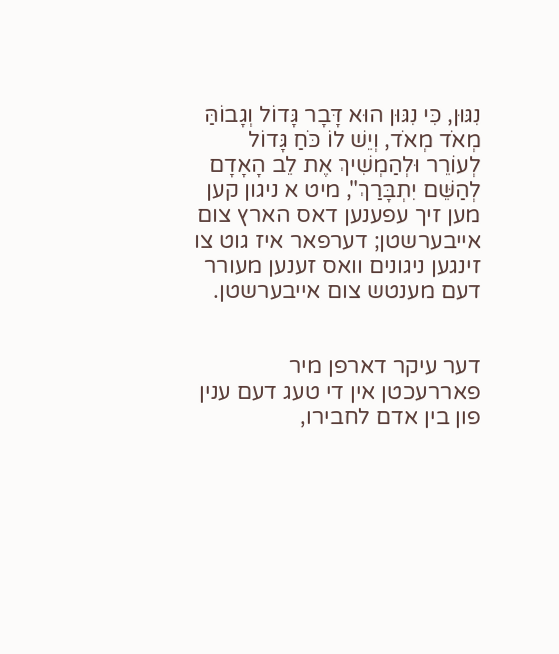נִגּוּן, כִּי נִגּוּן הוּא דָּבָר גָּדוֹל וְגָבוֹהַּ מְאֹד מְאֹד, וְיֵשׁ לוֹ כֹּחַ גָּדוֹל לְעוֹרֵר וּלְהַמְשִׁיךְ אֶת לֵב הָאָדָם לְהַשֵּׁם יִתְבָּרַךְ", מיט א ניגון קען מען זיך עפענען דאס הארץ צום אייבערשטן; דערפאר איז גוט צו זינגען ניגונים וואס זענען מעורר דעם מענטש צום אייבערשטן.


דער עיקר דארפן מיר פאררעכטן אין די טעג דעם ענין פון בין אדם לחבירו,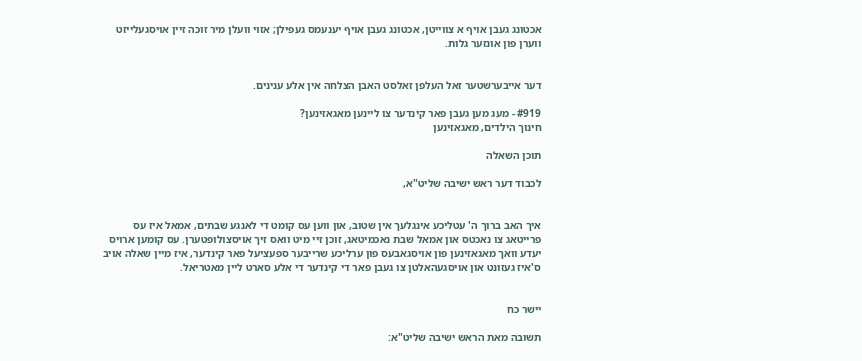אכטונג געבן אויף א צווייטן, אכטונג געבן אויף יענעמס געפילן; אזוי וועלן מיר זוכה זיין אויסגעלייזט ווערן פון אונזער גלות.


דער אייבערשטער זאל העלפן זאלסט האבן הצלחה אין אלע ענינים.

#919 - מעג מען געבן פאר קינדער צו ליינען מאגאזינען?
חינוך הילדים, מאגאזינען

תוכן השאלה

לכבוד דער ראש ישיבה שליט"א,


איך האב ברוך ה' עטליכע אינגלעך אין שטוב, און ווען עס קומט די לאנגע שבתים, אמאל איז עס פרייטאג צו נאכטס און אמאל שבת נאכמיטאג, זוכן זיי מיט וואס זיך אויסצולופטערן. עס קומען ארויס יעדע וואך מאגאזינען פון אויסגאבעס פון ערליכע שרייבער ספעציעל פאר קינדער, איז מיין שאלה אויב ס'איז געזונט און אויסגעהאלטן צו געבן פאר די קינדער די אלע סארט ליין מאטריאל.


יישר כח

תשובה מאת הראש ישיבה שליט"א: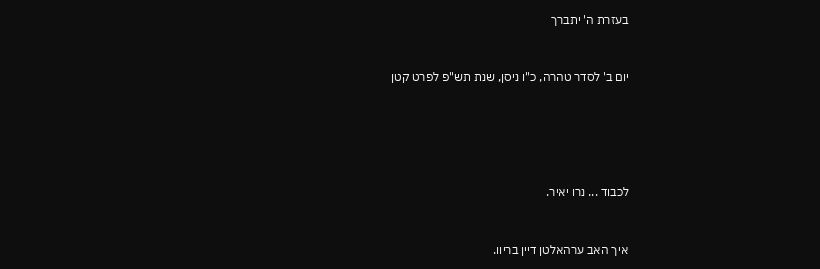בעזרת ה' יתברך


יום ב' לסדר טהרה, כ"ו ניסן, שנת תש"פ לפרט קטן





לכבוד ... נרו יאיר.


איך האב ערהאלטן דיין בריוו.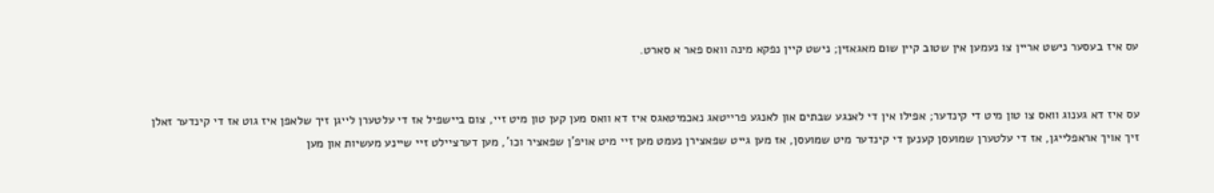עס איז בעסער נישט אריין צו נעמען אין שטוב קיין שום מאגאזין; נישט קיין נפקא מינה וואס פאר א סארט.


עס איז דא גענוג וואס צו טון מיט די קינדער; אפילו אין די לאנגע שבתים און לאנגע פרייטאג נאכמיטאגס איז דא וואס מען קען טון מיט זיי, צום ביישפיל אז די עלטערן לייגן זיך שלאפן איז גוט אז די קינדער זאלן זיך אויך אראפלייגן, אז די עלטערן שמועסן קענען די קינדער מיט שמועסן, אז מען גייט שפאצירן נעמט מען זיי מיט אויפ'ן שפאציר וכו', מען דערציילט זיי שיינע מעשיות און מען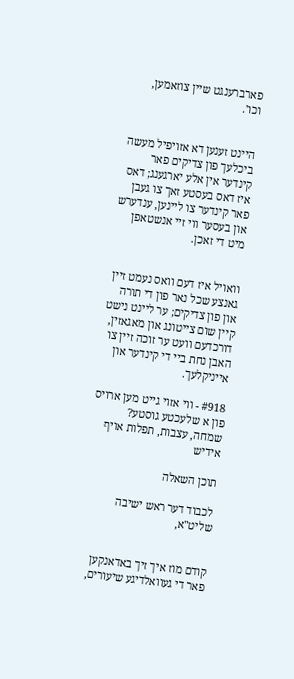פארברענגט שיין צוזאמען, וכו'.


היינט זענען דא אזויפיל מעשה ביכלעך פון צדיקים פאר קינדער אין אלע יארגענג; דאס איז דאס בעסטע זאך צו געבן פאר קינדער צו ליינען, ענדערש און בעסער ווי זיי אנשטאפן מיט די זאכן.


וואויל איז דעם וואס נעמט זיין גאנצע שכל נאר פון די תורה און פון צדיקים; ער ליינט נישט קיין שום צייטונג און מאגאזין, דורכדעם וועט ער זוכה זיין צו האבן נחת ביי די קינדער און אייניקלעך.

#918 - ווי אזוי גייט מען ארויס פון א שלעכטע גוסטע?
שמחה, עצבות, תפלות אויף אידיש

תוכן השאלה

לכבוד דער ראש ישיבה שליט"א,


קודם מוז איך זיך באדאנקען פאר די געוואלדיגע שיעורים,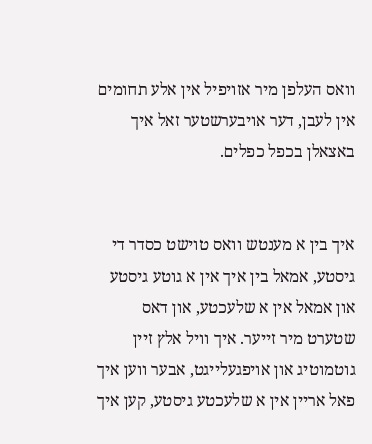וואס העלפן מיר אזויפיל אין אלע תחומים אין לעבן, דער אויבערשטער זאל איך באצאלן בכפל כפלים.


איך בין א מענטש וואס טוישט כסדר די גיסטע, אמאל בין איך אין א גוטע גיסטע און אמאל אין א שלעכטע, און דאס שטערט מיר זייער. איך וויל אלץ זיין גוטמוטיג און אויפגעלייגט, אבער ווען איך פאל אריין אין א שלעכטע גיסטע, קען איך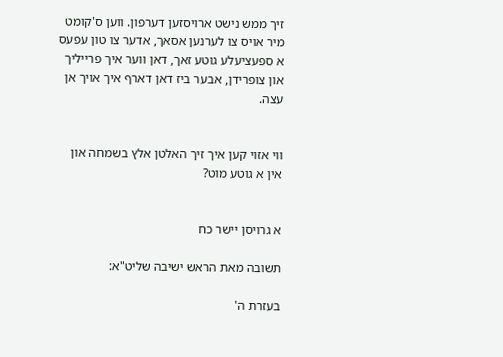זיך ממש נישט ארויסזען דערפון. ווען ס'קומט מיר אויס צו לערנען אסאך, אדער צו טון עפעס א ספעציעלע גוטע זאך, דאן ווער איך פרייליך און צופרידן, אבער ביז דאן דארף איך אויך אן עצה.


ווי אזוי קען איך זיך האלטן אלץ בשמחה און אין א גוטע מוט?


א גרויסן יישר כח

תשובה מאת הראש ישיבה שליט"א:

בעזרת ה'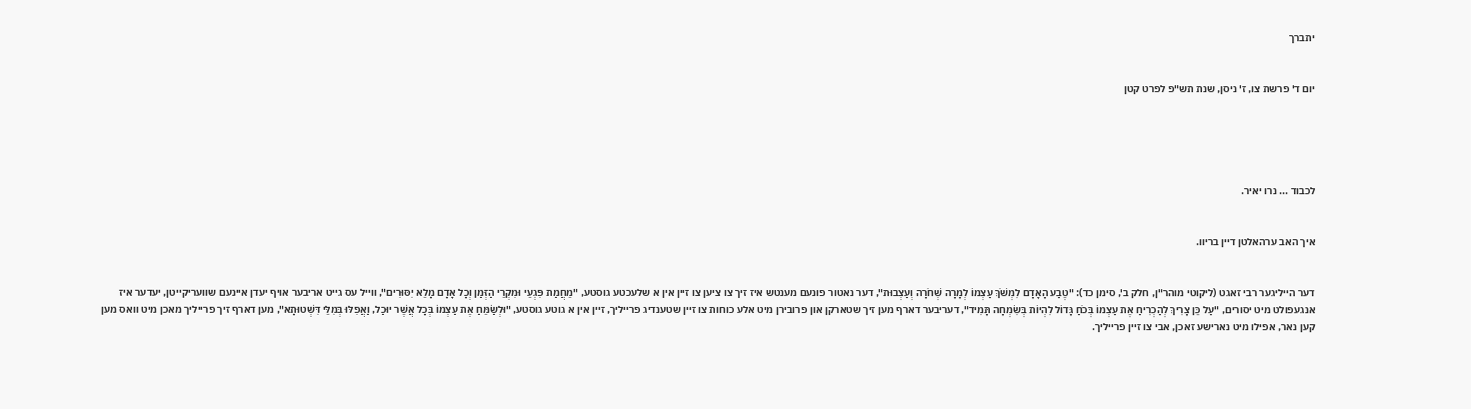יתברך


יום ד' פרשת צו, ז' ניסן, שנת תש"פ לפרט קטן





לכבוד ... נרו יאיר.


איך האב ערהאלטן דיין בריוו.


דער הייליגער רבי זאגט (ליקוטי מוהר"ן, חלק ב', סימן כד): "טֶבַע הָאָדָם לִמְשֹׁךְ עַצְמוֹ לְמָרָה שְׁחֹרָה וְעַצְבוּת", דער נאטור פונעם מענטש איז זיך צו ציען צו זיין אין א שלעכטע גוסטע, "מֵחֲמַת פִּגְעֵי וּמִקְרֵי הַזְּמַן וְכָל אָדָם מָלֵא יִסּוּרִים", ווייל עס גייט אריבער אויף יעדן איינעם שוועריקייטן, יעדער איז אנגעפולט מיט יסורים, "עַל כֵּן צָרִיךְ לְהַכְרִיחַ אֶת עַצְמוֹ בְּכֹחַ גָּדוֹל לִהְיוֹת בְּשִׂמְחָה תָּמִיד", דעריבער דארף מען זיך שטארקן און פרובירן מיט אלע כוחות צו זיין שטענדיג פרייליך, זיין אין א גוטע גוסטע, "וּלְשַׂמֵּחַ אֶת עַצְמוֹ בְּכָל אֲשֶׁר יוּכַל, וַאֲפִלּוּ בְּמִלֵּי דִּשְׁטוּתָא", מען דארף זיך פרייליך מאכן מיט וואס מען קען נאר, אפילו מיט נארישע זאכן, אבי צו זיין פרייליך.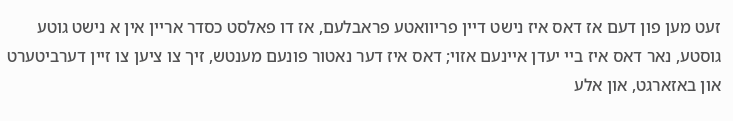זעט מען פון דעם אז דאס איז נישט דיין פריוואטע פראבלעם, אז דו פאלסט כסדר אריין אין א נישט גוטע גוסטע, נאר דאס איז ביי יעדן איינעם אזוי; דאס איז דער נאטור פונעם מענטש, זיך צו ציען צו זיין דערביטערט און באזארגט, און אלע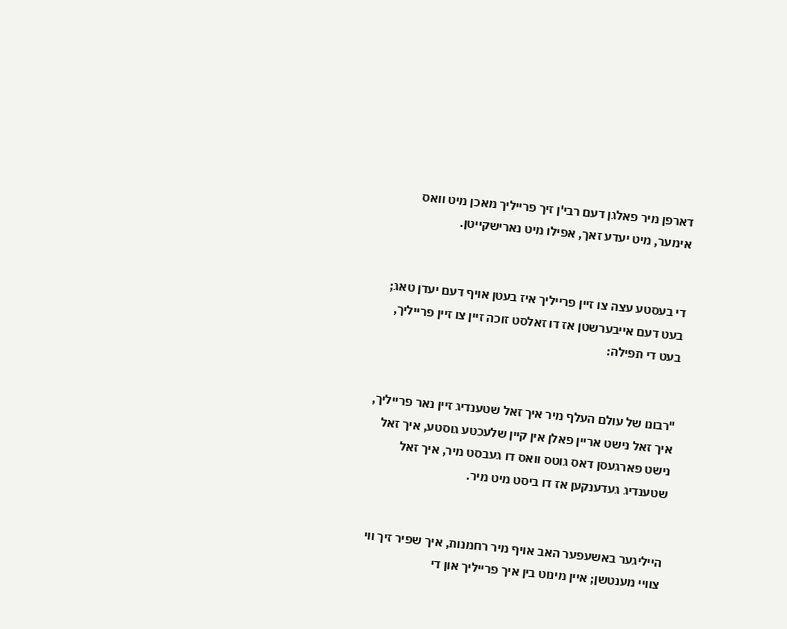דארפן מיר פאלגן דעם רבי'ן זיך פרייליך מאכן מיט וואס אימער, מיט יעדע זאך, אפילו מיט נארישקייטן.


די בעסטע עצה צו זיין פרייליך איז בעטן אויף דעם יעדן טאג; בעט דעם אייבערשטן אז דו זאלסט זוכה זיין צו זיין פרייליך, בעט די תפילה:


"רבונו של עולם העלף מיר איך זאל שטענדיג זיין נאר פרייליך, איך זאל נישט אריין פאלן אין קיין שלעכטע גוסטע, איך זאל נישט פארגעסן דאס גוטס וואס דו געבסט מיר, איך זאל שטענדיג געדענקען אז דו ביסט מיט מיר.


הייליגער באשעפער האב אויף מיר רחמנות, איך שפיר זיך ווי צוויי מענטשן; איין מינוט בין איך פרייליך און די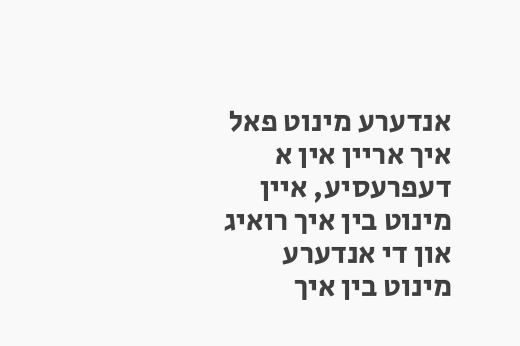אנדערע מינוט פאל איך אריין אין א דעפרעסיע, איין מינוט בין איך רואיג און די אנדערע מינוט בין איך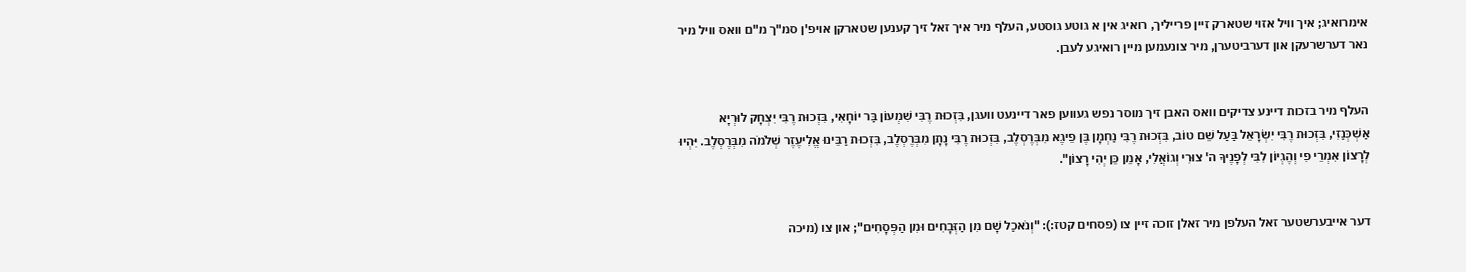אימרואיג; איך וויל אזוי שטארק זיין פרייליך, רואיג אין א גוטע גוסטע, העלף מיר איך זאל זיך קענען שטארקן אויפ'ן סמ"ך מ"ם וואס וויל מיר נאר דערשרעקן און דערביטערן, מיר צונעמען מיין רואיגע לעבן.


העלף מיר בזכות דיינע צדיקים וואס האבן זיך מוסר נפש געווען פאר דיינעט וועגן, בִּזְכוּת רֶבִּי שִׁמְעוֹן בַּר יוֹחָאִי, בִּזְכוּת רֶבִּי יִצְחָק לוּרְיָא אַשְׁכְּנַזִי, בִּזְכוּת רֶבִּי יִשְׂרָאֵל בַּעַל שֵׁם טוֹב, בִּזְכוּת רֶבִּי נַחְמָן בֶּן פֵיגֶא מִבְּרֶסְלֶב, בִּזְכוּת רֶבִּי נָתָן מִבְּרֶסְלֶב, בִּזְכוּת רַבֵּינוּ אֱלִיעֶזֶר שְׁלֹמֹה מִבְּרֶסְלֶב. יִּהְיוּ לְרָצוֹן אִמְרֵי פִי וְהֶגְיוֹן לִבִּי לְפָנֶיךָ ה' צוּרִי וְגוֹאֲלִי, אָמֵן כֵּן יְהִי רָצוֹן".


דער אייבערשטער זאל העלפן מיר זאלן זוכה זיין צו (פסחים קטז:): "וְנֹאכַל שָׁם מִן הַזְּבָחִים וּמִן הַפְּסָחִים"; און צו (מיכה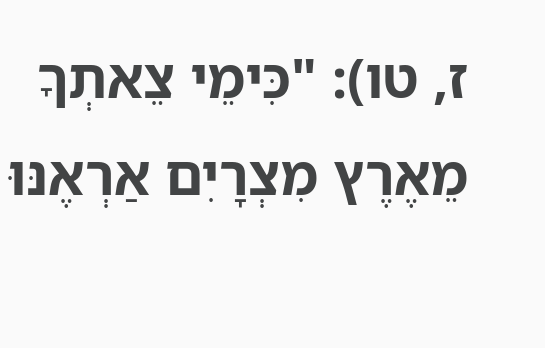ז, טו): "כִּימֵי צֵאתְךָ מֵאֶרֶץ מִצְרָיִם אַרְאֶנּוּ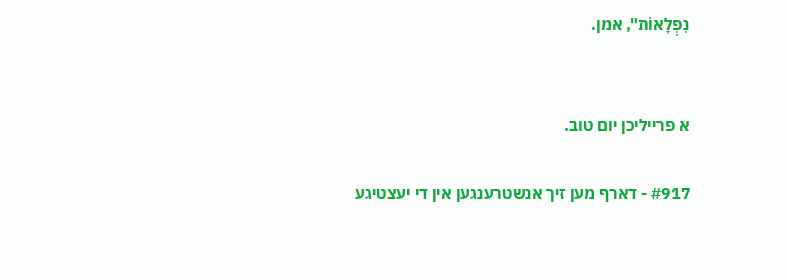נִפְלָאוֹת", אמן.


א פרייליכן יום טוב.

#917 - דארף מען זיך אנשטרענגען אין די יעצטיגע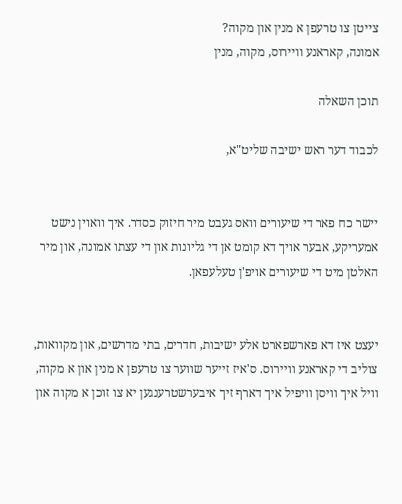צייטן צו טרעפן א מנין און מקוה?
אמונה, קאראנע וויירוס, מקוה, מנין

תוכן השאלה

לכבוד דער ראש ישיבה שליט"א,


יישר כח פאר די שיעורים וואס געבט מיר חיזוק כסדר. איך וואוין נישט אמעריקע, אבער אויך דא קומט אן די גליונות און די עצתו אמונה, און מיר האלטן מיט די שיעורים אויפ'ן טעלעפאן.


יעצט איז דא פארשפארט אלע ישיבות, חדרים, בתי מדרשים, און מקוואות, צוליב די קאראנע וויירוס. ס'איז זייער שווער צו טרעפן א מנין און א מקוה, וויל איך וויסן וויפיל איך דארף זיך איבערשטרענגען יא צו זוכן א מקוה און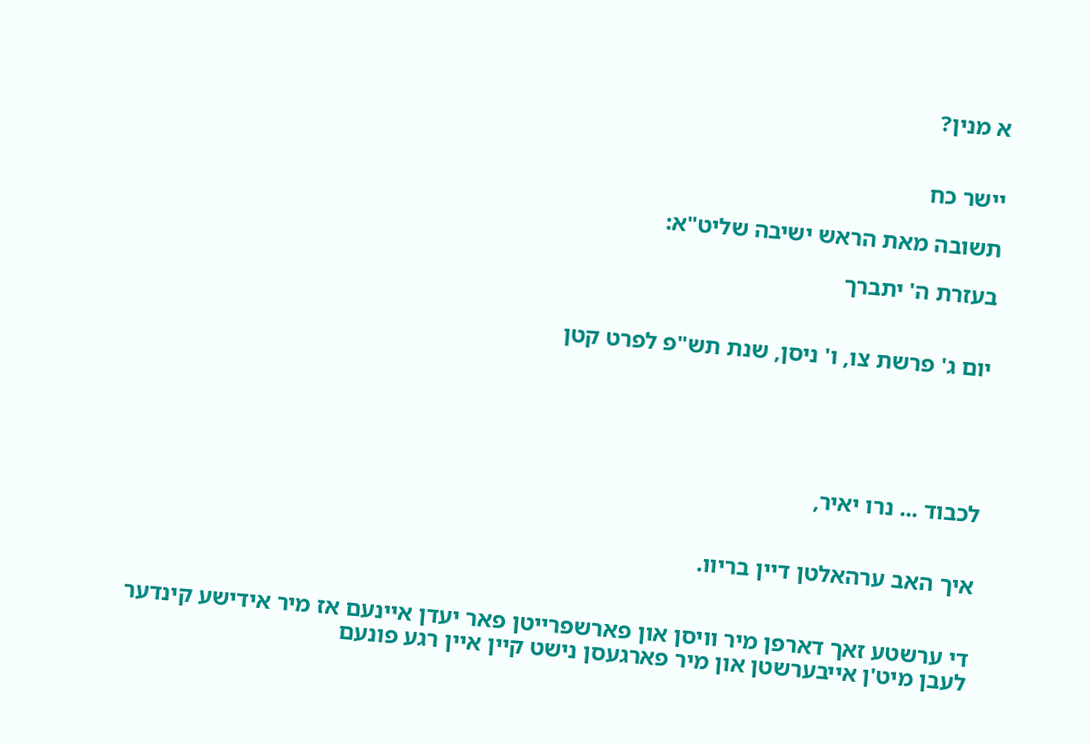א מנין?


יישר כח

תשובה מאת הראש ישיבה שליט"א:

בעזרת ה' יתברך


יום ג' פרשת צו, ו' ניסן, שנת תש"פ לפרט קטן





לכבוד ... נרו יאיר,


איך האב ערהאלטן דיין בריוו.


די ערשטע זאך דארפן מיר וויסן און פארשפרייטן פאר יעדן איינעם אז מיר אידישע קינדער לעבן מיט'ן אייבערשטן און מיר פארגעסן נישט קיין איין רגע פונעם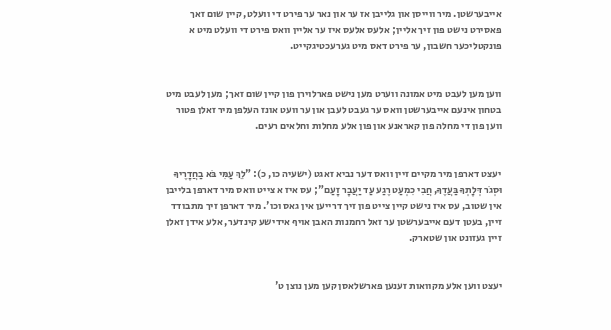אייבערשטן. מיר ווייסן און גלייבן אז ער און נאר ער פירט די וועלט, קיין שום זאך פאסירט נישט פון זיך אליין; אלעס אלעס איז ער אליין וואס פירט די וועלט מיט א פונקטליכער חשבון, ער פירט דאס מיט גערעכטיגקייט.


ווען מען לעבט מיט אמונה ווערט מען נישט פארלוירן פון קיין שום זאך; מען לעבט מיט בטחון אינעם אייבערשטן וואס ער געבט לעבן און ער וועט אונז העלפן מיר זאלן פטור ווען פון די מחלה פון קאראנע און פון אלע מחלות וחלאים רעים.


יעצט דארפן מיר מקיים זיין וואס דער נביא זאגט (ישעיה כו, כ): "לֵךְ עַמִּי בֹּא בַחֲדָרֶיךָ וּסְגֹר דְּלָתְךָ בַּעֲדֶךָ, חֲבִי כִמְעַט רֶגַע עַד יַעֲבָר זָעַם"; עס איז א צייט וואס מיר דארפן בלייבן אין שטוב, עס איז נישט קיין צייט פון זיך דרייען אין גאס וכו'. מיר דארפן זיך מתבודד זיין, בעטן דעם אייבערשטן ער זאל רחמנות האבן אויף אידישע קינדער, אלע אידן זאלן זיין געזונט און שטארק.


יעצט ווען אלע מקוואות זענען פארשלאסן קען מען נוצן ט'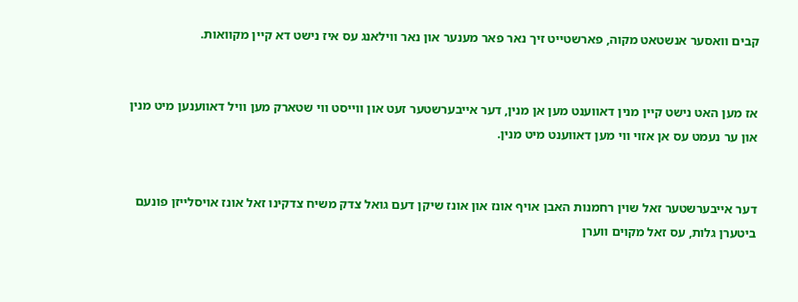קבים וואסער אנשטאט מקוה, פארשטייט זיך נאר פאר מענער און נאר ווילאנג עס איז נישט דא קיין מקוואות.


אז מען האט נישט קיין מנין דאווענט מען אן מנין, דער אייבערשטער זעט און ווייסט ווי שטארק מען וויל דאווענען מיט מנין און ער נעמט עס אן אזוי ווי מען דאווענט מיט מנין.


דער אייבערשטער זאל שוין רחמנות האבן אויף אונז און אונז שיקן דעם גואל צדק משיח צדקינו זאל אונז אויסלייזן פונעם ביטערן גלות, עס זאל מקוים ווערן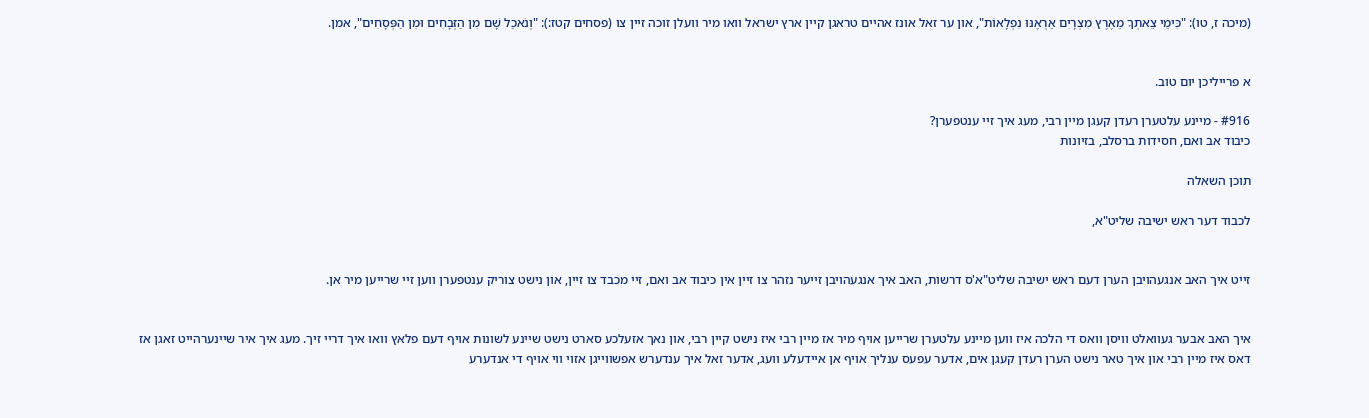(מיכה ז, טו): "כִּימֵי צֵאתְךָ מֵאֶרֶץ מִצְרָיִם אַרְאֶנּוּ נִפְלָאוֹת", און ער זאל אונז אהיים טראגן קיין ארץ ישראל וואו מיר וועלן זוכה זיין צו (פסחים קטז:): "וְנֹאכַל שָׁם מִן הַזְּבָחִים וּמִן הַפְּסָחִים", אמן.


א פרייליכן יום טוב.

#916 - מיינע עלטערן רעדן קעגן מיין רבי, מעג איך זיי ענטפערן?
כיבוד אב ואם, חסידות ברסלב, בזיונות

תוכן השאלה

לכבוד דער ראש ישיבה שליט"א,


זייט איך האב אנגעהויבן הערן דעם ראש ישיבה שליט"א'ס דרשות, האב איך אנגעהויבן זייער נזהר צו זיין אין כיבוד אב ואם, זיי מכבד צו זיין, און נישט צוריק ענטפערן ווען זיי שרייען מיר אן.


איך האב אבער געוואלט וויסן וואס די הלכה איז ווען מיינע עלטערן שרייען אויף מיר אז מיין רבי איז נישט קיין רבי, און נאך אזעלכע סארט נישט שיינע לשונות אויף דעם פלאץ וואו איך דריי זיך. מעג איך איר שיינערהייט זאגן אז דאס איז מיין רבי און איך טאר נישט הערן רעדן קעגן אים, אדער עפעס ענליך אויף אן איידעלע וועג, אדער זאל איך ענדערש אפשווייגן אזוי ווי אויף די אנדערע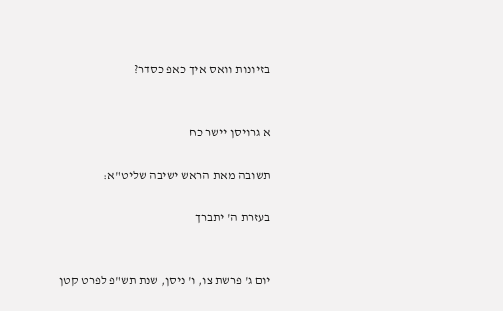בזיונות וואס איך כאפ כסדר?


א גרויסן יישר כח

תשובה מאת הראש ישיבה שליט"א:

בעזרת ה' יתברך


יום ג' פרשת צו, ו' ניסן, שנת תש"פ לפרט קטן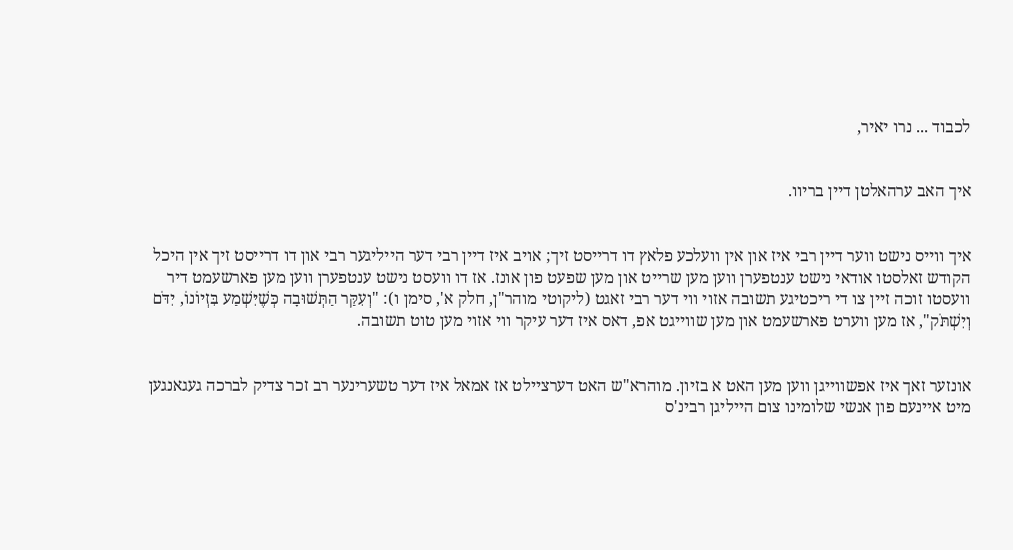לכבוד ... נרו יאיר,


איך האב ערהאלטן דיין בריוו.


איך ווייס נישט ווער דיין רבי איז און אין וועלכע פלאץ דו דרייסט זיך; אויב איז דיין רבי דער הייליגער רבי און דו דרייסט זיך אין היכל הקודש זאלסטו אודאי נישט ענטפערן ווען מען שרייט און מען שפעט פון אונז. אז דו וועסט נישט ענטפערן ווען מען פארשעמט דיר וועסטו זוכה זיין צו די ריכטיגע תשובה אזוי ווי דער רבי זאגט (ליקוטי מוהר"ן, חלק א', סימן ו): "וְעִקַּר הַתְּשׁוּבָה כְּשֶׁיִּשְׁמַע בִּזְיוֹנוֹ, יִדֹּם וְיִשְׁתֹּק", אז מען ווערט פארשעמט און מען שווייגט אפ, דאס איז דער עיקר ווי אזוי מען טוט תשובה.


אונזער זאך איז אפשווייגן ווען מען האט א בזיון. מוהרא"ש האט דערציילט אז אמאל איז דער טשערינער רב זכר צדיק לברכה געגאנגען מיט איינעם פון אנשי שלומינו צום הייליגן רבינ'ס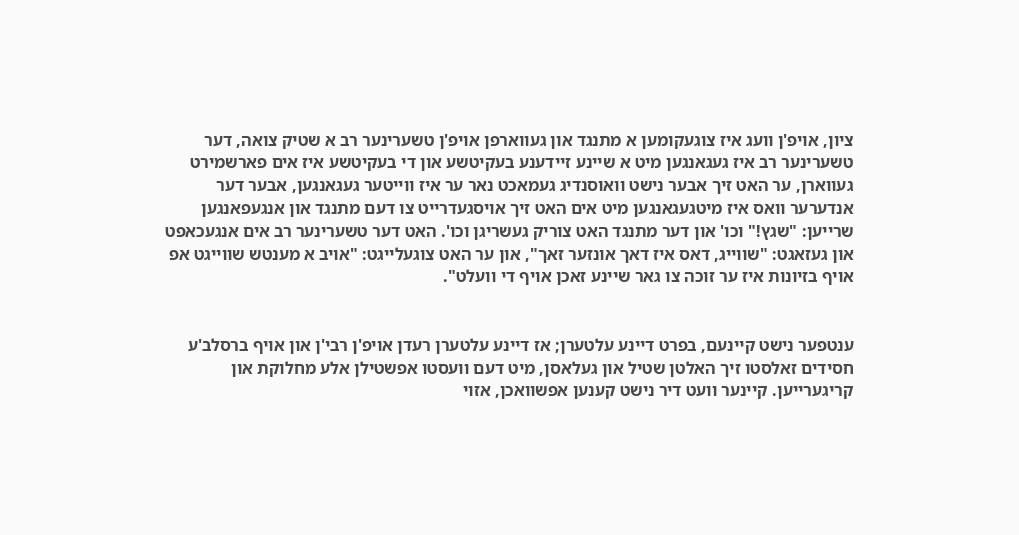ציון, אויפ'ן וועג איז צוגעקומען א מתנגד און געווארפן אויפ'ן טשערינער רב א שטיק צואה, דער טשערינער רב איז געגאנגען מיט א שיינע זיידענע בעקיטשע און די בעקיטשע איז אים פארשמירט געווארן, ער האט זיך אבער נישט וואוסנדיג געמאכט נאר ער איז ווייטער געגאנגען, אבער דער אנדערער וואס איז מיטגעגאנגען מיט אים האט זיך אויסגעדרייט צו דעם מתנגד און אנגעפאנגען שרייען: "שגץ!" וכו' און דער מתנגד האט צוריק געשריגן וכו'. האט דער טשערינער רב אים אנגעכאפט און געזאגט: "שווייג, דאס איז דאך אונזער זאך", און ער האט צוגעלייגט: "אויב א מענטש שווייגט אפ אויף בזיונות איז ער זוכה צו גאר שיינע זאכן אויף די וועלט".


ענטפער נישט קיינעם, בפרט דיינע עלטערן; אז דיינע עלטערן רעדן אויפ'ן רבי'ן און אויף ברסלב'ע חסידים זאלסטו זיך האלטן שטיל און געלאסן, מיט דעם וועסטו אפשטילן אלע מחלוקת און קריגערייען. קיינער וועט דיר נישט קענען אפשוואכן, אזוי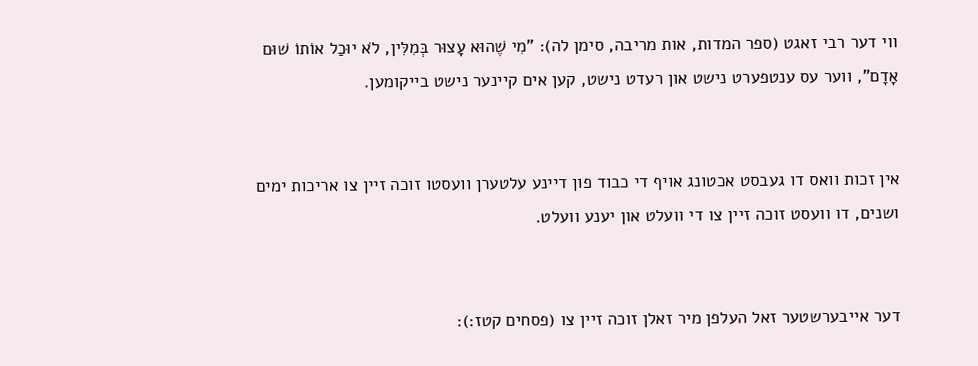ווי דער רבי זאגט (ספר המדות, אות מריבה, סימן לה): "מִי שֶׁהוּא עָצוּר בְּמִלִּין, לֹא יוּכַל אוֹתוֹ שׁוּם אָדָם", ווער עס ענטפערט נישט און רעדט נישט, קען אים קיינער נישט בייקומען.


אין זכות וואס דו געבסט אכטונג אויף די כבוד פון דיינע עלטערן וועסטו זוכה זיין צו אריכות ימים ושנים, דו וועסט זוכה זיין צו די וועלט און יענע וועלט.


דער אייבערשטער זאל העלפן מיר זאלן זוכה זיין צו (פסחים קטז:):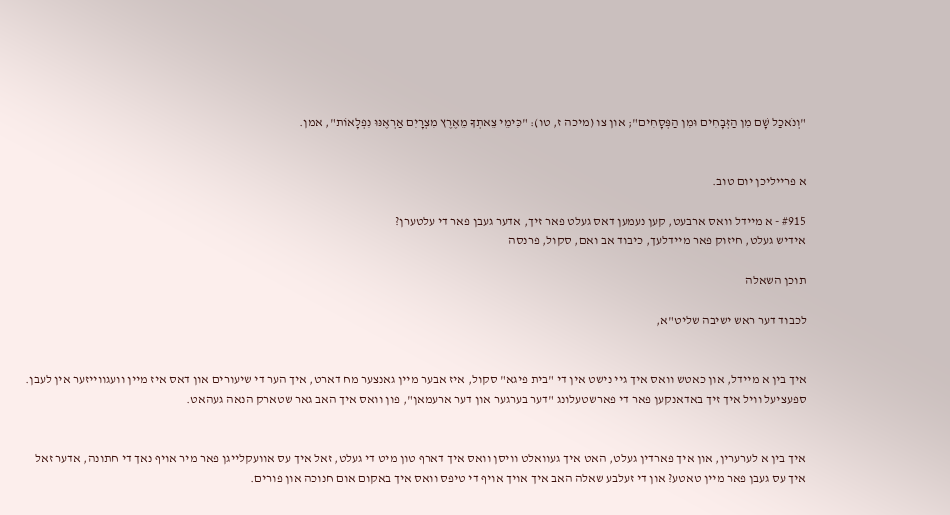"וְנֹאכַל שָׁם מִן הַזְּבָחִים וּמִן הַפְּסָחִים"; און צו (מיכה ז, טו): "כִּימֵי צֵאתְךָ מֵאֶרֶץ מִצְרָיִם אַרְאֶנּוּ נִפְלָאוֹת", אמן.


א פרייליכן יום טוב.

#915 - א מיידל וואס ארבעט, קען נעמען דאס געלט פאר זיך, אדער געבן פאר די עלטערן?
אידיש געלט, חיזוק פאר מיידלעך, כיבוד אב ואם, סקול, פרנסה

תוכן השאלה

לכבוד דער ראש ישיבה שליט"א,


איך בין א מיידל, און כאטש וואס איך גיי נישט אין די "בית פיגא" סקול, איז אבער מיין גאנצער מח דארט, איך הער די שיעורים און דאס איז מיין וועגווייזער אין לעבן. ספעציעל וויל איך זיך באדאנקען פאר די פארשטעלונג "דער בערגער און דער ארעמאן", פון וואס איך האב גאר שטארק הנאה געהאט.


איך בין א לערערין, און איך פארדין געלט, האט איך געוואלט וויסן וואס איך דארף טון מיט די געלט, זאל איך עס אוועקלייגן פאר מיר אויף נאך די חתונה, אדער זאל איך עס געבן פאר מיין טאטע? און די זעלבע שאלה האב איך אויך אויף די טיפס וואס איך באקום אום חנוכה און פורים.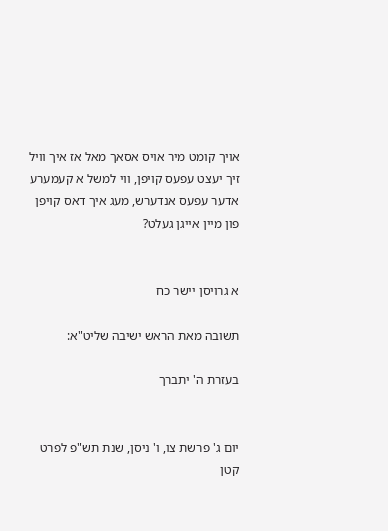אויך קומט מיר אויס אסאך מאל אז איך וויל זיך יעצט עפעס קויפן, ווי למשל א קעמערע אדער עפעס אנדערש, מעג איך דאס קויפן פון מיין אייגן געלט?


א גרויסן יישר כח

תשובה מאת הראש ישיבה שליט"א:

בעזרת ה' יתברך


יום ג' פרשת צו, ו' ניסן, שנת תש"פ לפרט קטן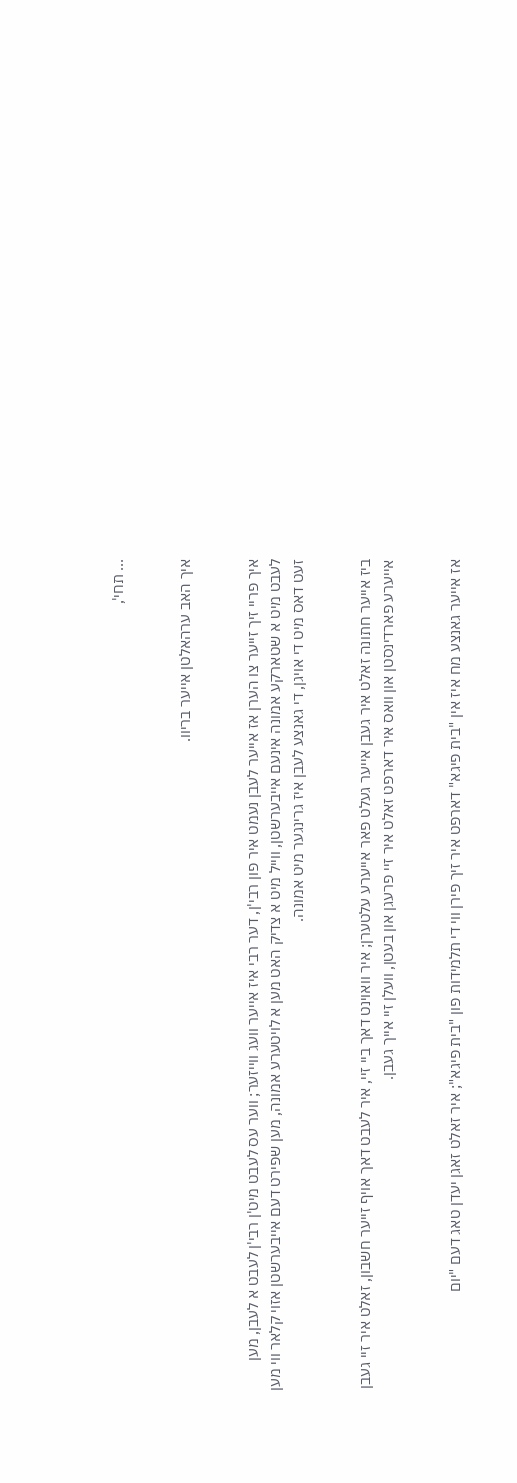... תחי',


איך האב ערהאלטן אייער בריוו.


איך פריי זיך זייער צו הערן אז אייער לעבן נעמט איר פון רבי'ן, דער רבי איז אייער וועג ווייזער; ווער עס לעבט מיט'ן רבי'ן לעבט א לעבן, מען לעבט מיט א שטארקע אמונה אינעם אייבערשטן, ווייל מיט א צדיק האט מען א לויטערע אמונה, מען שפירט דעם אייבערשטן אזוי קלאר ווי מען זעט דאס מיט די אויגן, די גאנצע לעבן איז גרינגער מיט אמונה.


ביז אייער חתונה זאלט איר געבן אייער געלט פאר אייערע עלטערן; איר וואוינט דאך ביי זיי, איר לעבט דאך אויף זייער חשבון, זאלט איר זיי געבן אייערע פארדינסטן און וואס איר דארפט זאלט איר זיי פרעגן און בעטן, וועלן זיי אייך געבן.


אז אייער גאנצע מח איז אין "בית פיגא" דארפט איר זיך פירן ווי די תלמידות פון "בית פיגא"; איר זאלט זאגן יעדן טאג דעם "יום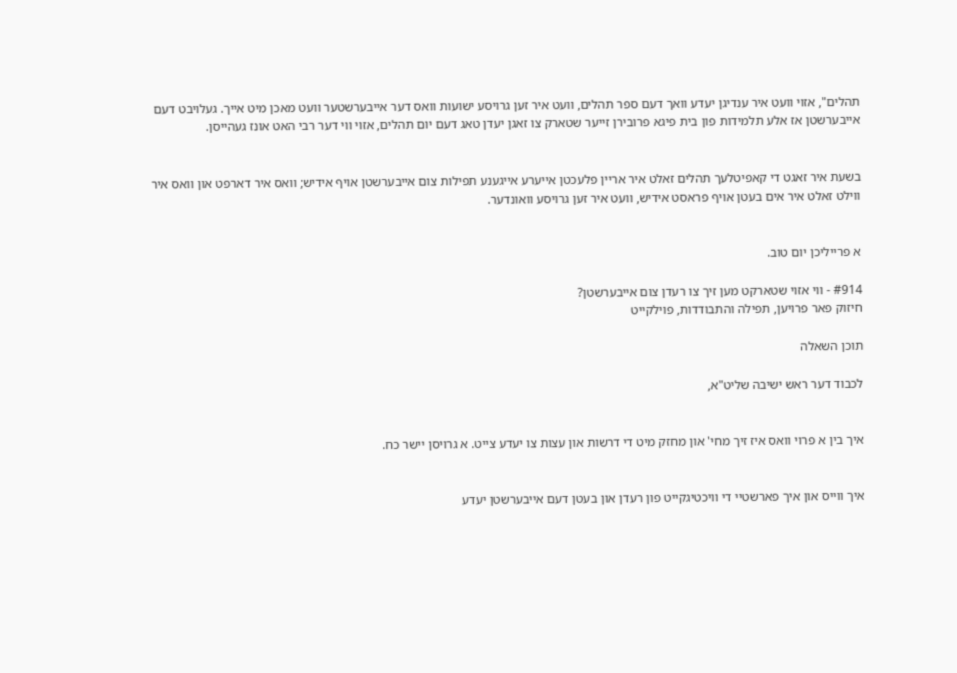תהלים", אזוי וועט איר ענדיגן יעדע וואך דעם ספר תהלים, וועט איר זען גרויסע ישועות וואס דער אייבערשטער וועט מאכן מיט אייך. געלויבט דעם אייבערשטן אז אלע תלמידות פון בית פיגא פרובירן זייער שטארק צו זאגן יעדן טאג דעם יום תהלים, אזוי ווי דער רבי האט אונז געהייסן.


בשעת איר זאגט די קאפיטלעך תהלים זאלט איר אריין פלעכטן אייערע אייגענע תפילות צום אייבערשטן אויף אידיש; וואס איר דארפט און וואס איר ווילט זאלט איר אים בעטן אויף פראסט אידיש, וועט איר זען גרויסע וואונדער.


א פרייליכן יום טוב.

#914 - ווי אזוי שטארקט מען זיך צו רעדן צום אייבערשטן?
חיזוק פאר פרויען, תפילה והתבודדות, פוילקייט

תוכן השאלה

לכבוד דער ראש ישיבה שליט"א,


איך בין א פרוי וואס איז זיך מחי' און מחזק מיט די דרשות און עצות צו יעדע צייט. א גרויסן יישר כח.


איך ווייס און איך פארשטיי די וויכטיגקייט פון רעדן און בעטן דעם אייבערשטן יעדע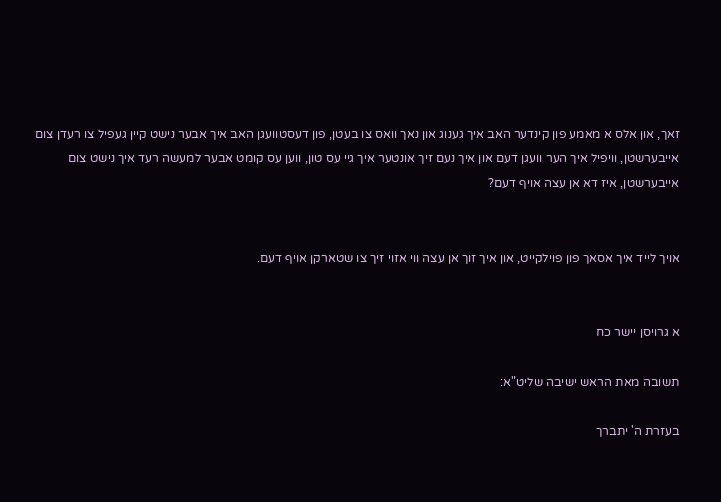זאך, און אלס א מאמע פון קינדער האב איך גענוג און נאך וואס צו בעטן, פון דעסטוועגן האב איך אבער נישט קיין געפיל צו רעדן צום אייבערשטן, וויפיל איך הער וועגן דעם און איך נעם זיך אונטער איך גיי עס טון, ווען עס קומט אבער למעשה רעד איך נישט צום אייבערשטן, איז דא אן עצה אויף דעם?


אויך לייד איך אסאך פון פוילקייט, און איך זוך אן עצה ווי אזוי זיך צו שטארקן אויף דעם.


א גרויסן יישר כח

תשובה מאת הראש ישיבה שליט"א:

בעזרת ה' יתברך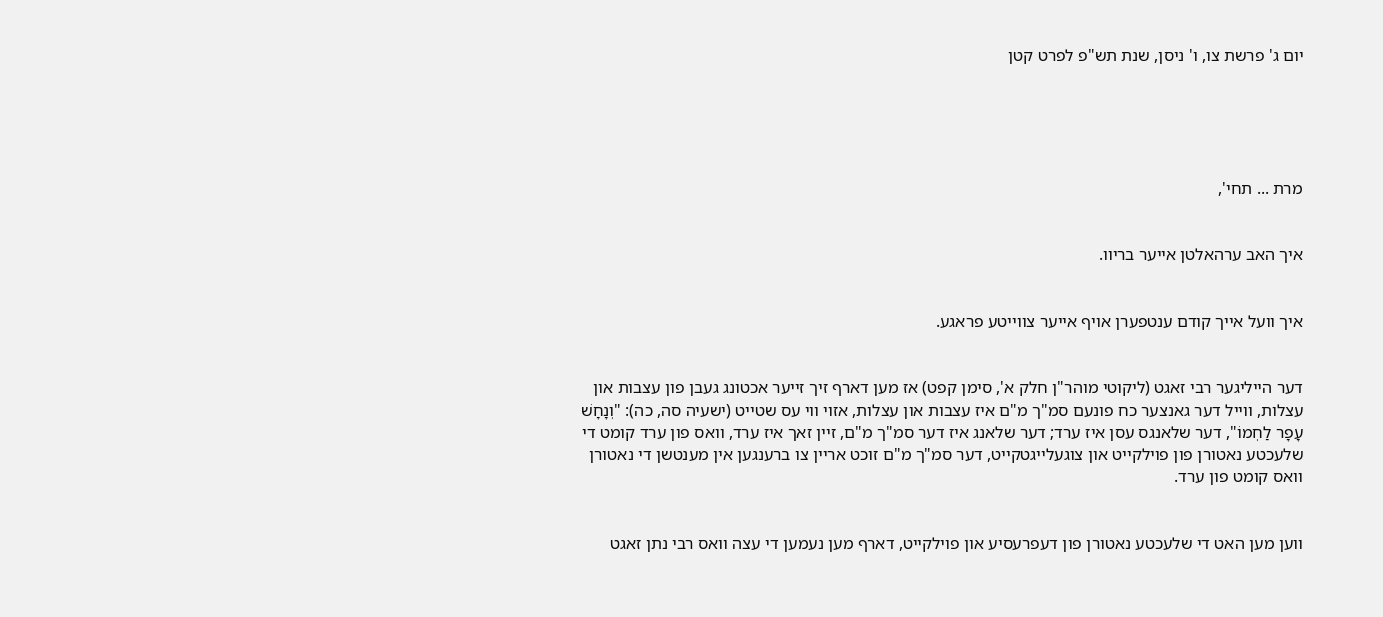יום ג' פרשת צו, ו' ניסן, שנת תש"פ לפרט קטן





מרת ... תחי',


איך האב ערהאלטן אייער בריוו.


איך וועל אייך קודם ענטפערן אויף אייער צווייטע פראגע.


דער הייליגער רבי זאגט (ליקוטי מוהר"ן חלק א', סימן קפט) אז מען דארף זיך זייער אכטונג געבן פון עצבות און עצלות, ווייל דער גאנצער כח פונעם סמ"ך מ"ם איז עצבות און עצלות, אזוי ווי עס שטייט (ישעיה סה, כה): "וְנָחָשׁ עָפָר לַחְמוֹ", דער שלאנגס עסן איז ערד; דער שלאנג איז דער סמ"ך מ"ם, זיין זאך איז ערד, וואס פון ערד קומט די שלעכטע נאטורן פון פוילקייט און צוגעלייגטקייט, דער סמ"ך מ"ם זוכט אריין צו ברענגען אין מענטשן די נאטורן וואס קומט פון ערד.


ווען מען האט די שלעכטע נאטורן פון דעפרעסיע און פוילקייט, דארף מען נעמען די עצה וואס רבי נתן זאגט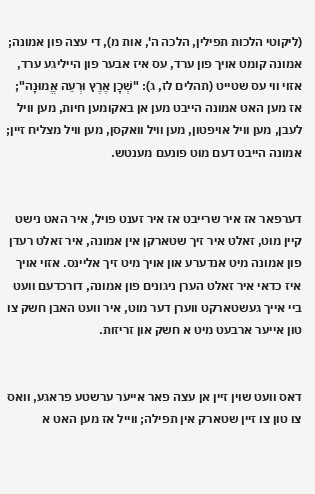(ליקוטי הלכות תפילין, הלכה ה', אות מ), די עצה פון אמונה; אמונה קומט אויך פון ערד, עס איז אבער פון הייליגע ערד, אזוי ווי עס שטייט (תהלים לז, ג): "שְׁכָן אֶרֶץ וּרְעֵה אֱמוּנָה"; אז מען האט אמונה הייבט מען אן באקומען חיות, מען וויל לעבן, מען וויל אויפטון, מען וויל וואקסן, מען וויל מצליח זיין; אמונה הייבט דעם מוט פונעם מענטש.


דערפאר אז איר שרייבט אז איר זענט פויל, איר האט נישט קיין מוט, זאלט איר זיך שטארקן אין אמונה, איר זאלט רעדן פון אמונה מיט אנדערע און אויך מיט זיך אליינס. אזוי אויך איז כדאי איר זאלט הערן ניגונים פון אמונה, דורכדעם וועט ביי אייך געשטארקט ווערן דער מוט, איר וועט האבן חשק צו טון אייער ארבעט מיט א חשק און זריזות.


דאס וועט שוין זיין אן עצה פאר אייער ערשטע פראגע, וואס צו טון צו זיין שטארק אין תפילה; ווייל אז מען האט א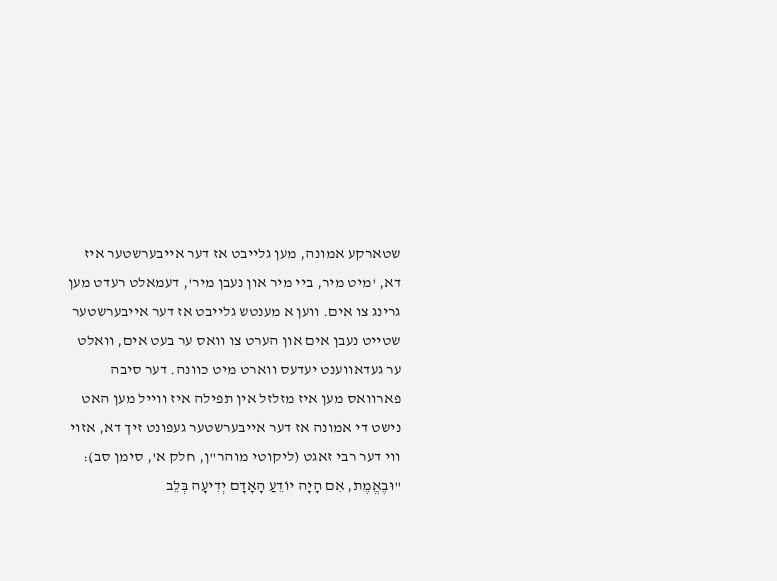שטארקע אמונה, מען גלייבט אז דער אייבערשטער איז דא, 'מיט מיר, ביי מיר און נעבן מיר', דעמאלט רעדט מען גרינג צו אים. ווען א מענטש גלייבט אז דער אייבערשטער שטייט נעבן אים און הערט צו וואס ער בעט אים, וואלט ער געדאווענט יעדעס ווארט מיט כוונה. דער סיבה פארוואס מען איז מזלזל אין תפילה איז ווייל מען האט נישט די אמונה אז דער אייבערשטער געפונט זיך דא, אזוי ווי דער רבי זאגט (ליקוטי מוהר"ן, חלק א', סימן סב): "וּבֶאֱמֶת, אִם הָיָה יוֹדֵעַ הָאָדָם יְדִיעָה בְּלֵב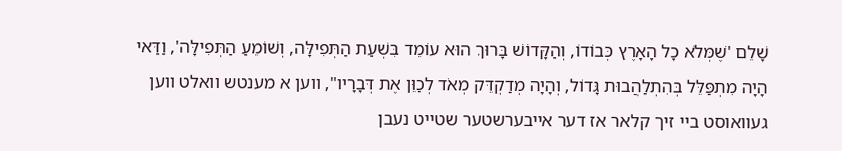שָׁלֵם 'שֶׁמְּלֹא כָל הָאָרֶץ כְּבוֹדוֹ, וְהַקָּדוֹשׁ בָּרוּךְ הוּא עוֹמֵד בִּשְׁעַת הַתְּפִילָּה, וְשׁוֹמֵעַ הַתְּפִילָּה', וַדַּאי הָיָה מִתְפַּלֵּל בְּהִתְלַהֲבוּת גָּדוֹל, וְהָיָה מְדַקְדֵּק מְאֹד לְכַוֵּן אֶת דְּבָרָיו", ווען א מענטש וואלט ווען געוואוסט ביי זיך קלאר אז דער אייבערשטער שטייט נעבן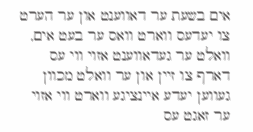אים בשעת ער דאווענט און ער הערט צו יעדעס ווארט וואס ער בעט אים, וואלט ער געדאווענט אזוי ווי עס דארף צו זיין און ער וואלט מכוון געווען יעדע איינציגע ווארט ווי אזוי ער זאגט עס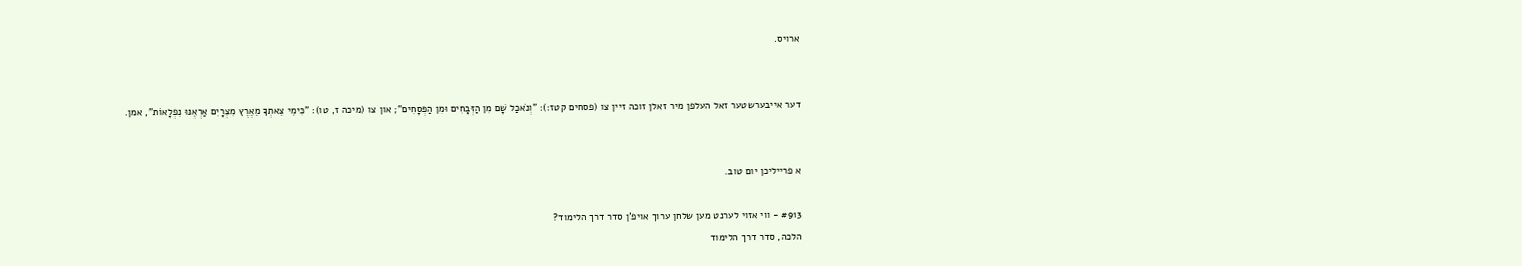ארויס.


דער אייבערשטער זאל העלפן מיר זאלן זוכה זיין צו (פסחים קטז:): "וְנֹאכַל שָׁם מִן הַזְּבָחִים וּמִן הַפְּסָחִים"; און צו (מיכה ז, טו): "כִּימֵי צֵאתְךָ מֵאֶרֶץ מִצְרָיִם אַרְאֶנּוּ נִפְלָאוֹת", אמן.


א פרייליכן יום טוב.

#913 - ווי אזוי לערנט מען שלחן ערוך אויפ'ן סדר דרך הלימוד?
הלכה, סדר דרך הלימוד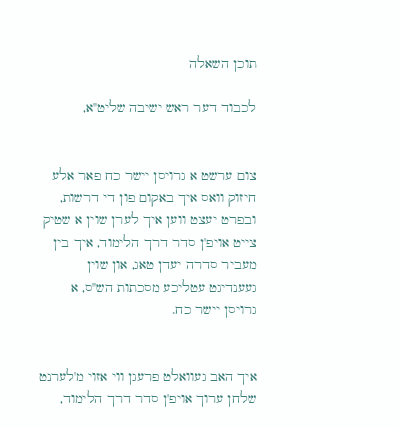תוכן השאלה

לכבוד דער ראש ישיבה שליט"א,


צום ערשט א גרויסן יישר כח פאר אלע חיזוק וואס איך באקום פון די דרשות, ובפרט יעצט ווען איך לערן שוין א שטיק צייט אויפ'ן סדר דרך הלימוד, איך בין מעביר סדרה יעדן טאג, און שוין געענדיגט עטליכע מסכתות הש"ס, א גרויסן יישר כח.


איך האב געוואלט פרעגן ווי אזוי מ'לערנט שלחן ערוך אויפ'ן סדר דרך הלימוד,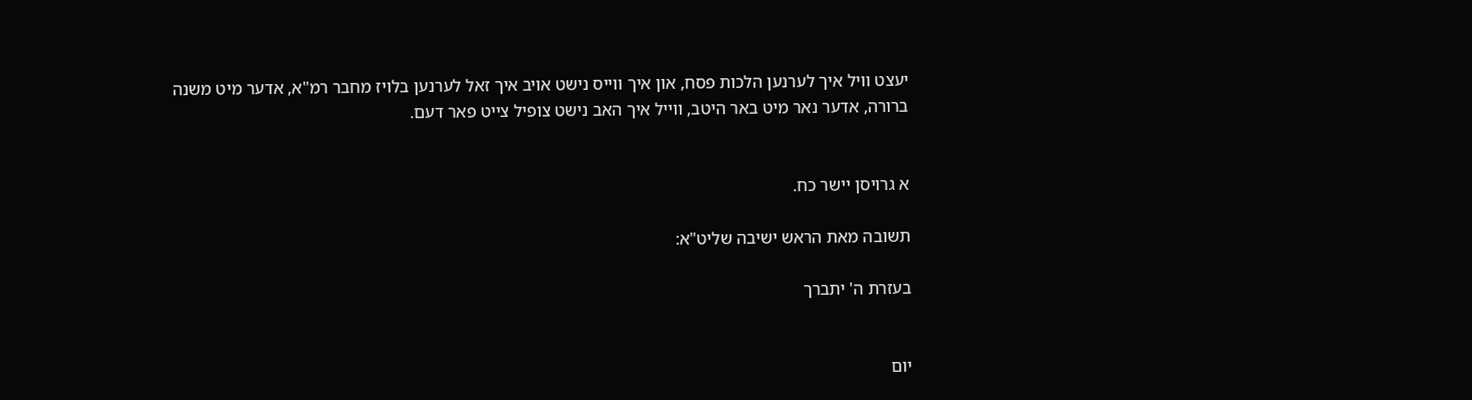יעצט וויל איך לערנען הלכות פסח, און איך ווייס נישט אויב איך זאל לערנען בלויז מחבר רמ"א, אדער מיט משנה ברורה, אדער נאר מיט באר היטב, ווייל איך האב נישט צופיל צייט פאר דעם.


א גרויסן יישר כח.

תשובה מאת הראש ישיבה שליט"א:

בעזרת ה' יתברך


יום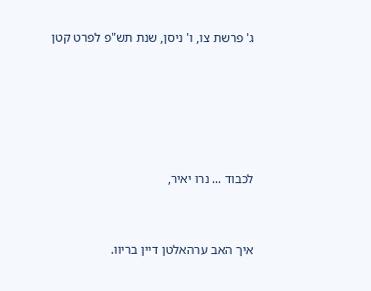ג' פרשת צו, ו' ניסן, שנת תש"פ לפרט קטן





לכבוד ... נרו יאיר,


איך האב ערהאלטן דיין בריוו.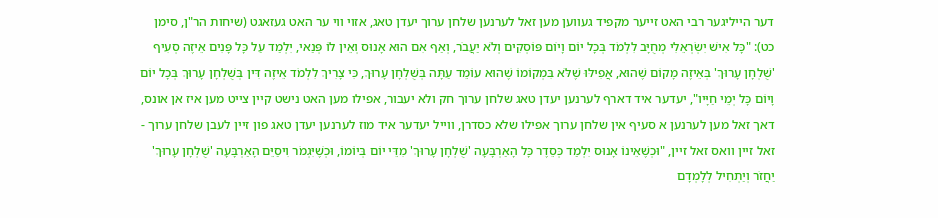דער הייליגער רבי האט זייער מקפיד געווען מען זאל לערנען שלחן ערוך יעדן טאג, אזוי ווי ער האט געזאגט (שיחות הר"ן, סימן  כט): "כָּל אִישׁ יִשְׂרְאֵלִי מְחֻיָּב לִלְמֹד בְּכָל יוֹם וָיוֹם פּוֹסְקִים וְלֹא יַעֲבֹר, וְאַף אִם הוּא אָנוּס וְאֵין לוֹ פְּנַאי, יִלְמַד עַל כָּל פָּנִים אֵיזֶה סְעִיף 'שֻׁלְחָן עָרוּךְ' בְּאֵיזֶה מָקוֹם שֶׁהוּא, אֲפִילּוּ שֶׁלֹּא בִּמְקוֹמוֹ שֶׁהוּא עוֹמֵד עַתָּה בְּשֻׁלְחָן עָרוּךְ, כִּי צָרִיךְ לִלְמֹד אֵיזֶה דִּין בְּשֻׁלְחָן עָרוּךְ בְּכָל יוֹם וָיוֹם כָּל יְמֵי חַיָּיו", יעדער איד דארף לערנען יעדן טאג שלחן ערוך חק ולא יעבור, אפילו מען האט נישט קיין צייט מען איז אן אונס, דאך זאל מען לערנען א סעיף אין שלחן ערוך אפילו שלא כסדרן, ווייל יעדער איד מוז לערנען יעדן טאג פון זיין לעבן שלחן ערוך - זאל זיין וואס זאל זיין, "וּכְשֶׁאֵינוֹ אָנוּס יִלְמַד כְּסֵדֶר כָּל הָאַרְבָּעָה 'שֻׁלְחָן עָרוּךְ' מִדֵּי יוֹם בְּיוֹמוֹ, וּכְשֶׁיִּגְמֹר וִיסַיֵּם הָאַרְבָּעָה 'שֻׁלְחָן עָרוּךְ' יַחֲזֹר וְיַתְחִיל לְלָמְדָם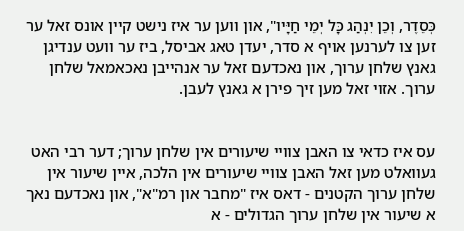כְּסֵדֶר, וְכֵן יִנְהַג כָּל יְמֵי חַיָּיו", און ווען ער איז נישט קיין אונס זאל ער זען צו לערנען אויף א סדר, יעדן טאג אביסל, ביז ער וועט ענדיגן גאנץ שלחן ערוך, און נאכדעם זאל ער אנהייבן נאכאמאל שלחן ערוך. אזוי זאל מען זיך פירן א גאנץ לעבן.


עס איז כדאי צו האבן צוויי שיעורים אין שלחן ערוך; דער רבי האט געוואלט מען זאל האבן צוויי שיעורים אין הלכה, איין שיעור אין שלחן ערוך הקטנים - דאס איז "מחבר און רמ"א", און נאכדעם נאך א שיעור אין שלחן ערוך הגדולים - א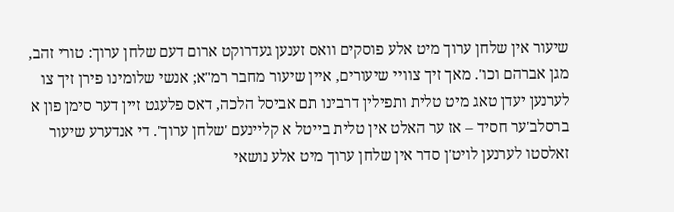שיעור אין שלחן ערוך מיט אלע פוסקים וואס זענען געדרוקט ארום דעם שלחן ערוך: טורי זהב, מגן אברהם וכו'. מאך זיך צוויי שיעורים, איין שיעור מחבר רמ"א; אנשי שלומינו פירן זיך צו לערנען יעדן טאג מיט טלית ותפילין דרבינו תם אביסל הלכה, דאס פלעגט זיין דער סימן פון א ברסלב'ער חסיד – אז ער האלט אין טלית בייטל א קליינעם 'שלחן ערוך'. די אנדערע שיעור זאלסטו לערנען לויט'ן סדר אין שלחן ערוך מיט אלע נושאי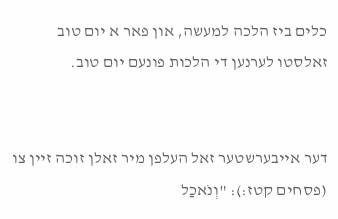כלים ביז הלכה למעשה, און פאר א יום טוב זאלסטו לערנען די הלכות פונעם יום טוב.


דער אייבערשטער זאל העלפן מיר זאלן זוכה זיין צו (פסחים קטז:): "וְנֹאכַל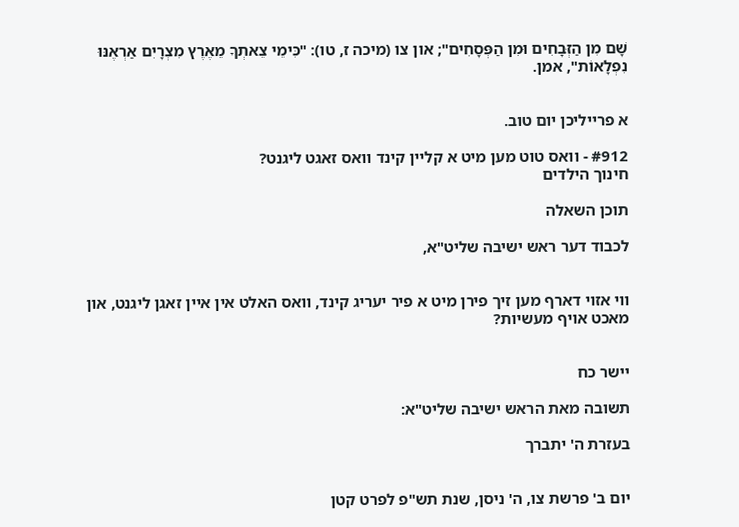שָׁם מִן הַזְּבָחִים וּמִן הַפְּסָחִים"; און צו (מיכה ז, טו): "כִּימֵי צֵאתְךָ מֵאֶרֶץ מִצְרָיִם אַרְאֶנּוּ נִפְלָאוֹת", אמן.


א פרייליכן יום טוב.

#912 - וואס טוט מען מיט א קליין קינד וואס זאגט ליגנט?
חינוך הילדים

תוכן השאלה

לכבוד דער ראש ישיבה שליט"א,


ווי אזוי דארף מען זיך פירן מיט א פיר יעריג קינד, וואס האלט אין איין זאגן ליגנט, און מאכט אויף מעשיות?


יישר כח

תשובה מאת הראש ישיבה שליט"א:

בעזרת ה' יתברך


יום ב' פרשת צו, ה' ניסן, שנת תש"פ לפרט קטן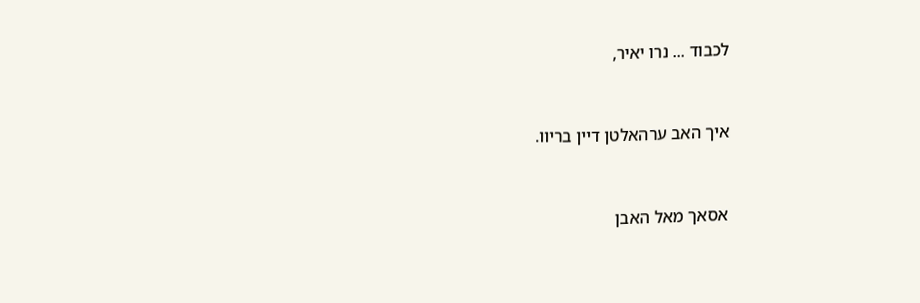לכבוד ... נרו יאיר,


איך האב ערהאלטן דיין בריוו.


אסאך מאל האבן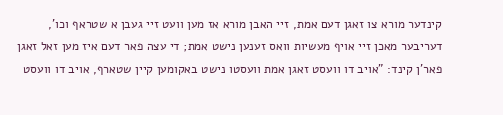קינדער מורא צו זאגן דעם אמת, זיי האבן מורא אז מען וועט זיי געבן א שטראף וכו', דעריבער מאכן זיי אויף מעשיות וואס זענען נישט אמת; די עצה פאר דעם איז מען זאל זאגן פאר'ן קינד: "אויב דו וועסט זאגן אמת וועסטו נישט באקומען קיין שטארף, אויב דו וועסט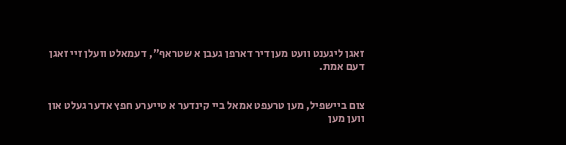זאגן ליגענט וועט מען דיר דארפן געבן א שטראף", דעמאלט וועלן זיי זאגן דעם אמת.


צום ביישפיל, מען טרעפט אמאל ביי קינדער א טייערע חפץ אדער געלט און ווען מען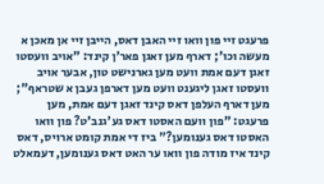פרעגט זיי פון וואו זיי האבן דאס, הייבן זיי אן מאכן א מעשה וכו'; דארף מען זאגן פאר'ן קינד: "אויב וועסטו זאגן דעם אמת וועט מען גארנישט טון, אבער אויב וועסטו זאגן ליגענט וועט מען דארפן געבן א שטראף"; מען דארף העלפן דאס קינד זאגן דעם אמת, מען פרעגט: "פון וועם האסטו דאס גע'גנב'ט? פון וואו האסטו דאס גענומען?" ביז די אמת קומט ארויס, דאס קינד איז מודה פון וואו ער האט דאס גענומען, דעמאלט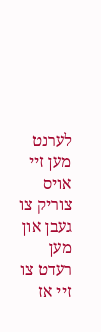לערנט מען זיי אויס צוריק צו געבן און מען רעדט צו זיי אז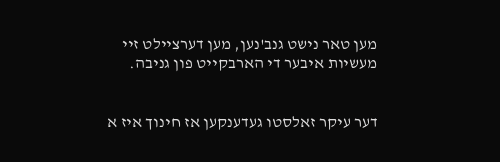מען טאר נישט גנב'נען, מען דערציילט זיי מעשיות איבער די הארבקייט פון גניבה.


דער עיקר זאלסטו געדענקען אז חינוך איז א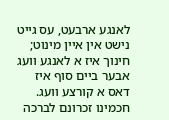לאנגע ארבעט, עס גייט נישט אין איין מינוט; חינוך איז א לאנגע וועג אבער ביים סוף איז דאס א קורצע וועג. חכמינו זכרונם לברכה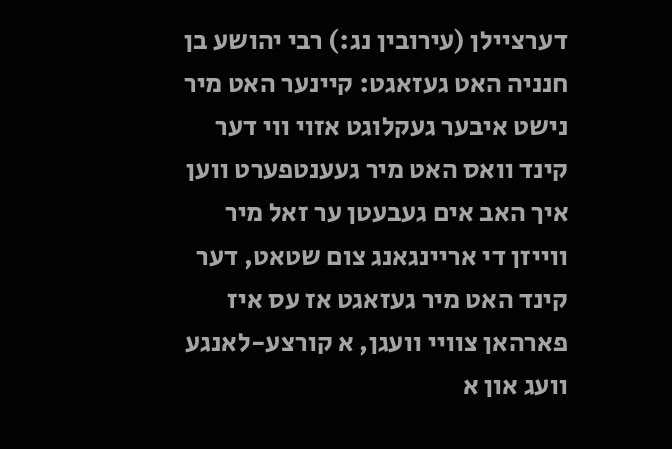דערציילן (עירובין נג:) רבי יהושע בן חנניה האט געזאגט: קיינער האט מיר נישט איבער געקלוגט אזוי ווי דער קינד וואס האט מיר געענטפערט ווען איך האב אים געבעטן ער זאל מיר ווייזן די אריינגאנג צום שטאט, דער קינד האט מיר געזאגט אז עס איז פארהאן צוויי וועגן, א קורצע-לאנגע וועג און א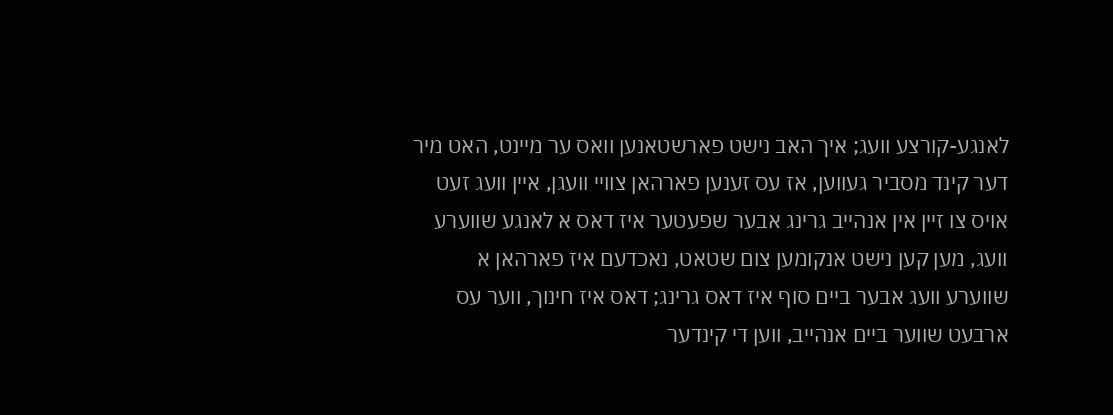לאנגע-קורצע וועג; איך האב נישט פארשטאנען וואס ער מיינט, האט מיר דער קינד מסביר געווען, אז עס זענען פארהאן צוויי וועגן, איין וועג זעט אויס צו זיין אין אנהייב גרינג אבער שפעטער איז דאס א לאנגע שווערע וועג, מען קען נישט אנקומען צום שטאט, נאכדעם איז פארהאן א שווערע וועג אבער ביים סוף איז דאס גרינג; דאס איז חינוך, ווער עס ארבעט שווער ביים אנהייב, ווען די קינדער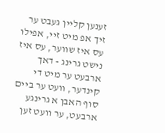זענען קליין געבט ער זיך אפ מיט זיי, אפילו עס איז שווער, עס איז נישט גרינג - דאך ארבעט ער מיט די קינדער, וועט ער ביים סוף האבן א גרינגע ארבעט, ער וועט זען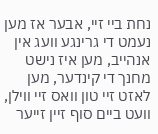נחת ביי זיי, אבער אז מען נעמט די גרינגע וועג אין אנהייב, מען איז נישט מחנך די קינדער, מען לאזט זיי טון וואס זיי ווילן, וועט ביים סוף זיין זייער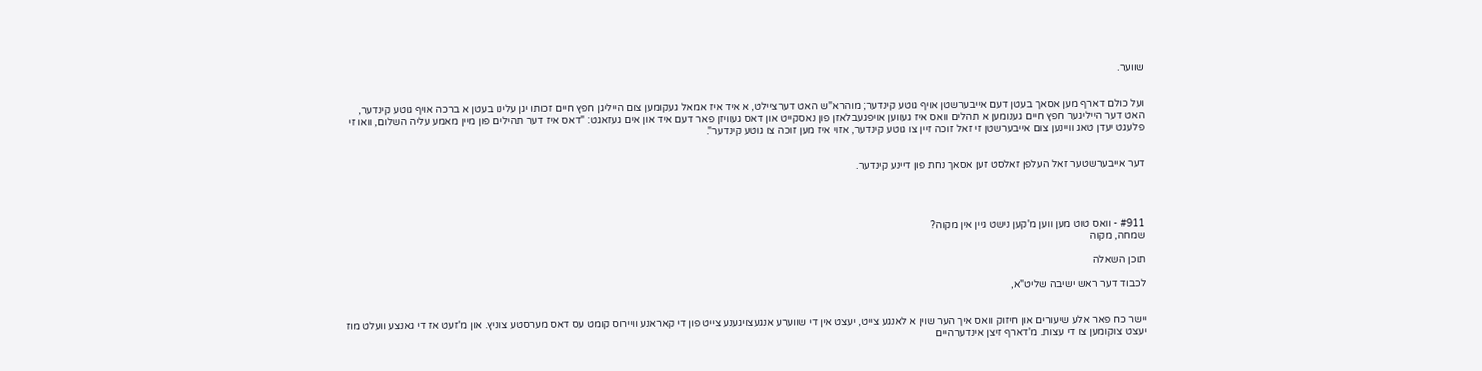שווער.


ועל כולם דארף מען אסאך בעטן דעם אייבערשטן אויף גוטע קינדער; מוהרא"ש האט דערציילט, א איד איז אמאל געקומען צום הייליגן חפץ חיים זכותו יגן עלינו בעטן א ברכה אויף גוטע קינדער, האט דער הייליגער חפץ חיים גענומען א תהלים וואס איז געווען אויפגעבלאזן פון נאסקייט און דאס געוויזן פאר דעם איד און אים געזאגט: "דאס איז דער תהילים פון מיין מאמע עליה השלום, וואו זי פלעגט יעדן טאג וויינען צום אייבערשטן זי זאל זוכה זיין צו גוטע קינדער, אזוי איז מען זוכה צו גוטע קינדער".


דער אייבערשטער זאל העלפן זאלסט זען אסאך נחת פון דיינע קינדער.




#911 - וואס טוט מען ווען מ'קען נישט גיין אין מקוה?
שמחה, מקוה

תוכן השאלה

לכבוד דער ראש ישיבה שליט"א,


יישר כח פאר אלע שיעורים און חיזוק וואס איך הער שוין א לאנגע צייט, יעצט אין די שווערע אנגעצויגענע צייט פון די קאראנע וויירוס קומט עס דאס מערסטע צוניץ. און מ'זעט אז די גאנצע וועלט מוז יעצט צוקומען צו די עצות. מ'דארף זיצן אינדערהיים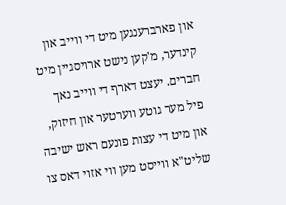און פארברענגען מיט די ווייב און קינדער, מ'קען נישט ארויסגיין מיט חברים. יעצט דארף די ווייב נאך פיל מער גוטע ווערטער און חיזוק, און מיט די עצות פונעם ראש ישיבה שליט"א ווייסט מען ווי אזוי דאס צו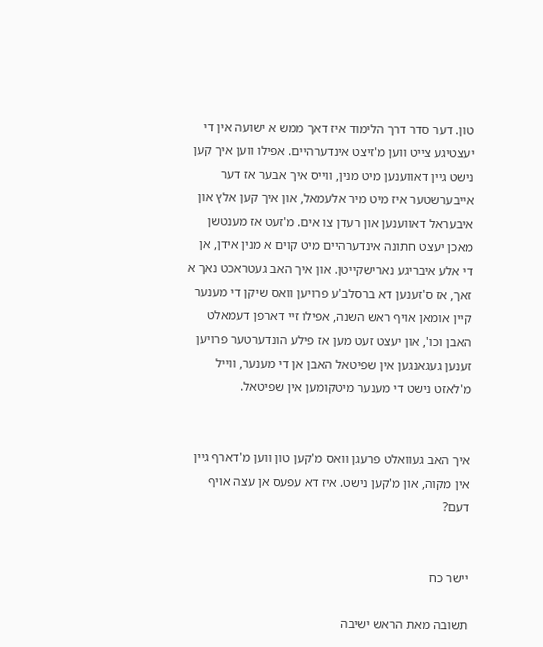טון. דער סדר דרך הלימוד איז דאך ממש א ישועה אין די יעצטיגע צייט ווען מ'זיצט אינדערהיים. אפילו ווען איך קען נישט גיין דאווענען מיט מנין, ווייס איך אבער אז דער אייבערשטער איז מיט מיר אלעמאל, און איך קען אלץ און איבעראל דאווענען און רעדן צו אים. מ'זעט אז מענטשן מאכן יעצט חתונה אינדערהיים מיט קוים א מנין אידן, אן די אלע איבריגע נארישקייטן. און איך האב געטראכט נאך א זאך, אז ס'זענען דא ברסלב'ע פרויען וואס שיקן די מענער קיין אומאן אויף ראש השנה, אפילו זיי דארפן דעמאלט האבן וכו', און יעצט זעט מען אז פילע הונדערטער פרויען זענען געגאנגען אין שפיטאל האבן אן די מענער, ווייל מ'לאזט נישט די מענער מיטקומען אין שפיטאל.


איך האב געוואלט פרעגן וואס מ'קען טון ווען מ'דארף גיין אין מקוה, און מ'קען נישט. איז דא עפעס אן עצה אויף דעם?


יישר כח

תשובה מאת הראש ישיבה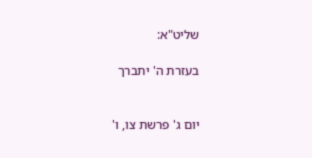שליט"א:

בעזרת ה' יתברך


יום ג' פרשת צו, ו'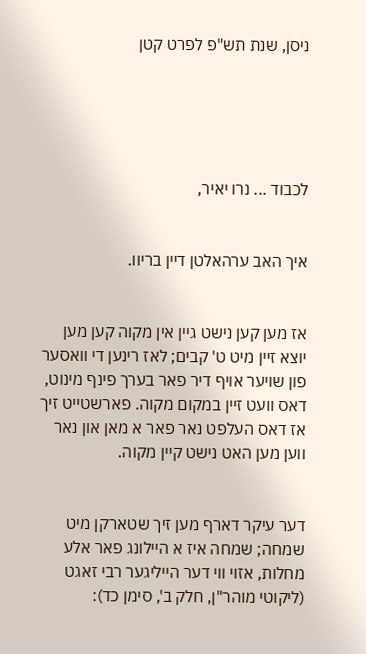ניסן, שנת תש"פ לפרט קטן





לכבוד ... נרו יאיר,


איך האב ערהאלטן דיין בריוו.


אז מען קען נישט גיין אין מקוה קען מען יוצא זיין מיט ט' קבים; לאז רינען די וואסער פון שויער אויף דיר פאר בערך פינף מינוט, דאס וועט זיין במקום מקוה. פארשטייט זיך אז דאס העלפט נאר פאר א מאן און נאר ווען מען האט נישט קיין מקוה.


דער עיקר דארף מען זיך שטארקן מיט שמחה; שמחה איז א היילונג פאר אלע מחלות, אזוי ווי דער הייליגער רבי זאגט (ליקוטי מוהר"ן, חלק ב', סימן כד):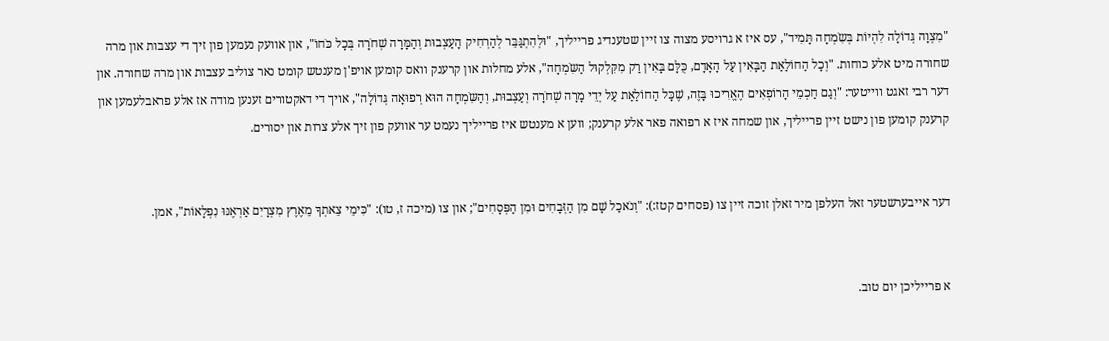"מִצְוָה גְּדוֹלָה לִהְיוֹת בְּשִֹמְחָה תָּמִיד", עס איז א גרויסע מצוה צו זיין שטענדיג פרייליך, "וּלְהִתְגַּבֵּר לְהַרְחִיק הָעַצְבוּת וְהַמָּרָה שְׁחֹרָה בְּכָל כֹּחוֹ", און אוועק נעמען פון זיך די עצבות און מרה שחורה מיט אלע כוחות. "וְכָל הַחוֹלַאַת הַבָּאִין עַל הָאָדָם, כֻּלָּם בָּאִין רַק מִקִּלְקוּל הַשִֹּמְחָה", אלע מחלות און קרענק וואס קומען אויפ'ן מענטש קומט נאר צוליב עצבות און מרה שחורה. און דער רבי זאגט ווייטער: "וְגַם חַכְמֵי הָרוֹפְאִים הֶאֱרִיכוּ בָּזֶה, שֶׁכָּל הַחוֹלַאַת עַל יְדֵי מָרָה שְׁחֹרָה וְעַצְבוּת, וְהַשִֹּמְחָה הוּא רְפוּאָה גְּדוֹלָה", אויך די דאקטורים זענען מודה אז אלע פראבלעמען און קרענק קומען פון נישט זיין פרייליך, און שמחה איז א רפואה פאר אלע קרענק; ווען א מענטש איז פרייליך נעמט ער אוועק פון זיך אלע צרות און יסורים.


דער אייבערשטער זאל העלפן מיר זאלן זוכה זיין צו (פסחים קטז:): "וְנֹאכַל שָׁם מִן הַזְּבָחִים וּמִן הַפְּסָחִים"; און צו (מיכה ז, טו): "כִּימֵי צֵאתְךָ מֵאֶרֶץ מִצְרָיִם אַרְאֶנּוּ נִפְלָאוֹת", אמן.


א פרייליכן יום טוב.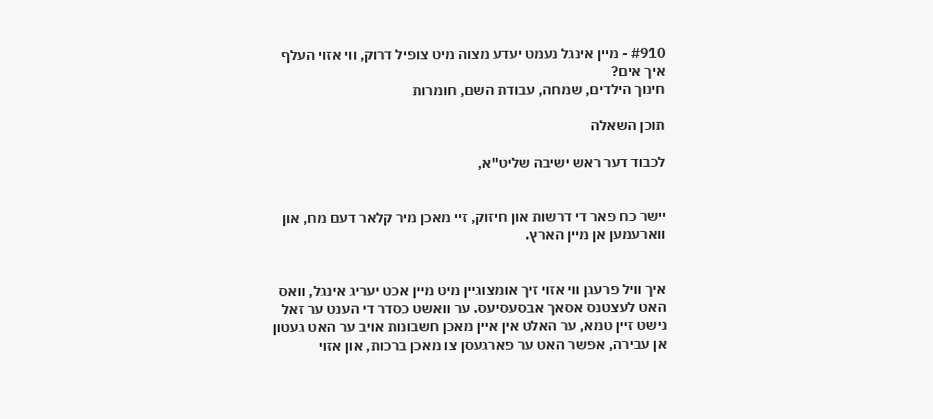#910 - מיין אינגל נעמט יעדע מצוה מיט צופיל דרוק, ווי אזוי העלף איך אים?
חינוך הילדים, שמחה, עבודת השם, חומרות

תוכן השאלה

לכבוד דער ראש ישיבה שליט"א,


יישר כח פאר די דרשות און חיזוק, זיי מאכן מיר קלאר דעם מח, און ווארעמען אן מיין הארץ.


איך וויל פרעגן ווי אזוי זיך אומצוגיין מיט מיין אכט יעריג אינגל, וואס האט לעצטנס אסאך אבסעסיעס. ער וואשט כסדר די הענט ער זאל נישט זיין טמא, ער האלט אין איין מאכן חשבונות אויב ער האט געטון אן עבירה, אפשר האט ער פארגעסן צו מאכן ברכות, און אזוי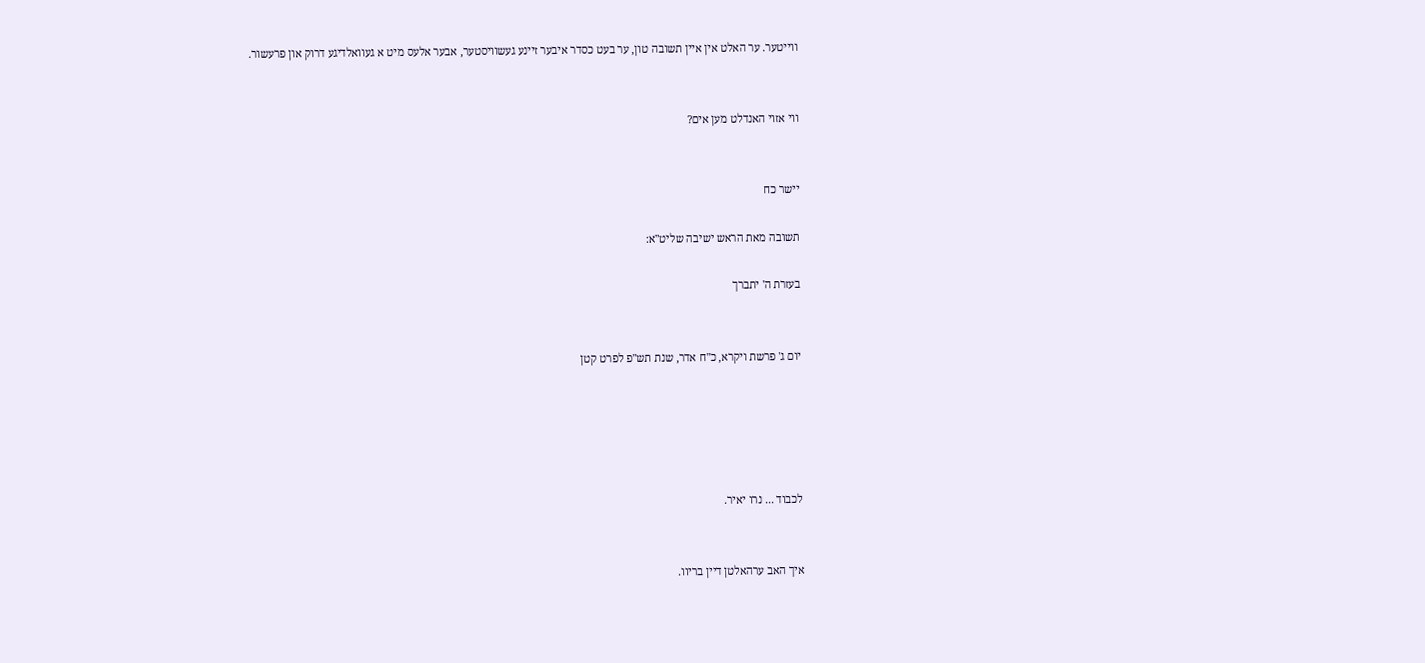ווייטער. ער האלט אין איין תשובה טון, ער בעט כסדר איבער זיינע געשוויסטער, אבער אלעס מיט א געוואלדיגע דרוק און פרעשור.


ווי אזוי האנדלט מען אים?


יישר כח

תשובה מאת הראש ישיבה שליט"א:

בעזרת ה' יתברך


יום ג' פרשת ויקרא, כ"ח אדר, שנת תש"פ לפרט קטן





לכבוד ... נרו יאיר.


איך האב ערהאלטן דיין בריוו.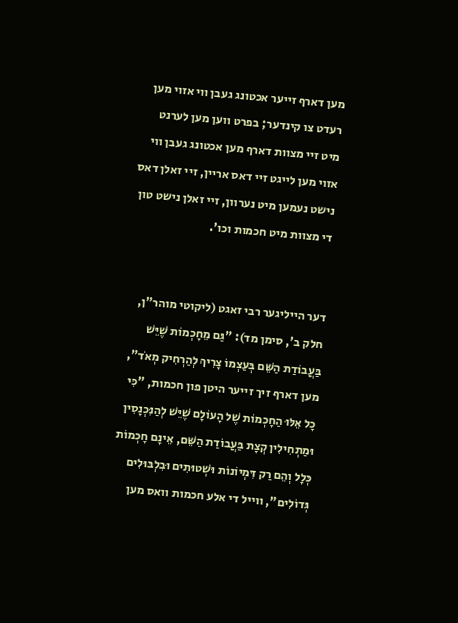מען דארף זייער אכטונג געבן ווי אזוי מען רעדט צו קינדער; בפרט ווען מען לערנט מיט זיי מצוות דארף מען אכטונג געבן ווי אזוי מען לייגט זיי דאס אריין, זיי זאלן דאס נישט נעמען מיט נערוון, זיי זאלן נישט טון די מצוות מיט חכמות וכו'.


דער הייליגער רבי זאגט (ליקוטי מוהר"ן, חלק ב', סימן מד): "גַּם מֵחָכְמוֹת שֶׁיֵּשׁ בַּעֲבוֹדַת הַשֵּׁם בְּעַצְמוֹ צָרִיךְ לְהַרְחִיק מְאֹד", מען דארף זיך זייער היטן פון חכמות, "כִּי כָל אֵלּוּ הַחָכְמוֹת שֶׁל הָעוֹלָם שֶׁיֵּשׁ לְהַנִּכְנָסִין וּמַתְחִילִין קְצָת בַּעֲבוֹדַת הַשֵּׁם, אֵינָם חָכְמוֹת כְּלָל וְהֵם רַק דִּמְיוֹנוֹת וּשְׁטוּתִים וּבִלְבּוּלִים גְּדוֹלִים", ווייל די אלע חכמות וואס מען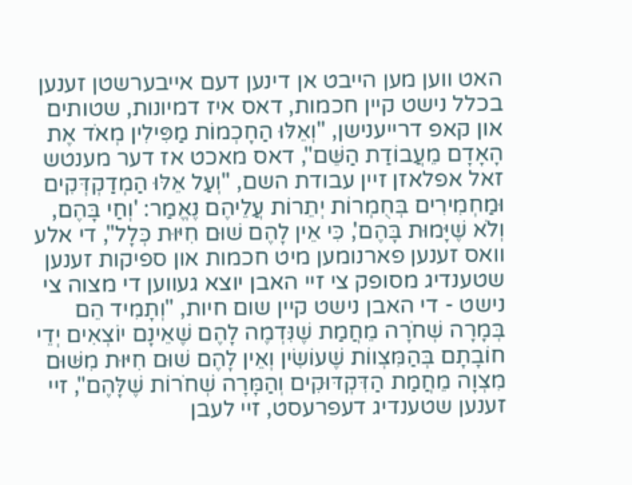האט ווען מען הייבט אן דינען דעם אייבערשטן זענען בכלל נישט קיין חכמות, דאס איז דמיונות, שטותים און קאפ דרייענישן, "וְאֵלּוּ הַחָכְמוֹת מַפִּילִין מְאֹד אֶת הָאָדָם מֵעֲבוֹדַת הַשֵּׁם", דאס מאכט אז דער מענטש זאל אפלאזן זיין עבודת השם, "וְעַל אֵלּוּ הַמְדַקְדְּקִים וּמַחְמִירִים בְּחֻמְרוֹת יְתֵרוֹת עֲלֵיהֶם נֶאֱמַר: 'וְחַי בָּהֶם, וְלֹא שֶׁיָּמוּת בָּהֶם', כִּי אֵין לָהֶם שׁוּם חִיּוּת כְּלָל", די אלע וואס זענען פארנומען מיט חכמות און ספיקות זענען שטענדיג מסופק צי זיי האבן יוצא געווען די מצוה צי נישט - די האבן נישט קיין שום חיות, "וְתָמִיד הֵם בְּמָרָה שְׁחֹרָה מֵחֲמַת שֶׁנִּדְמֶה לָהֶם שֶׁאֵינָם יוֹצְאִים יְדֵי חוֹבָתָם בְּהַמִּצְווֹת שֶׁעוֹשִׂין וְאֵין לָהֶם שׁוּם חִיּוּת מִשּׁוּם מִצְוָה מֵחֲמַת הַדִּקְדּוּקִים וְהַמָּרָה שְׁחֹרוֹת שֶׁלָּהֶם", זיי זענען שטענדיג דעפרעסט, זיי לעבן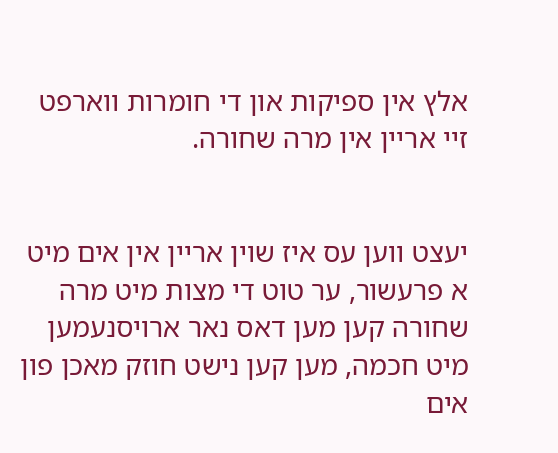אלץ אין ספיקות און די חומרות ווארפט זיי אריין אין מרה שחורה.


יעצט ווען עס איז שוין אריין אין אים מיט א פרעשור, ער טוט די מצות מיט מרה שחורה קען מען דאס נאר ארויסנעמען מיט חכמה, מען קען נישט חוזק מאכן פון אים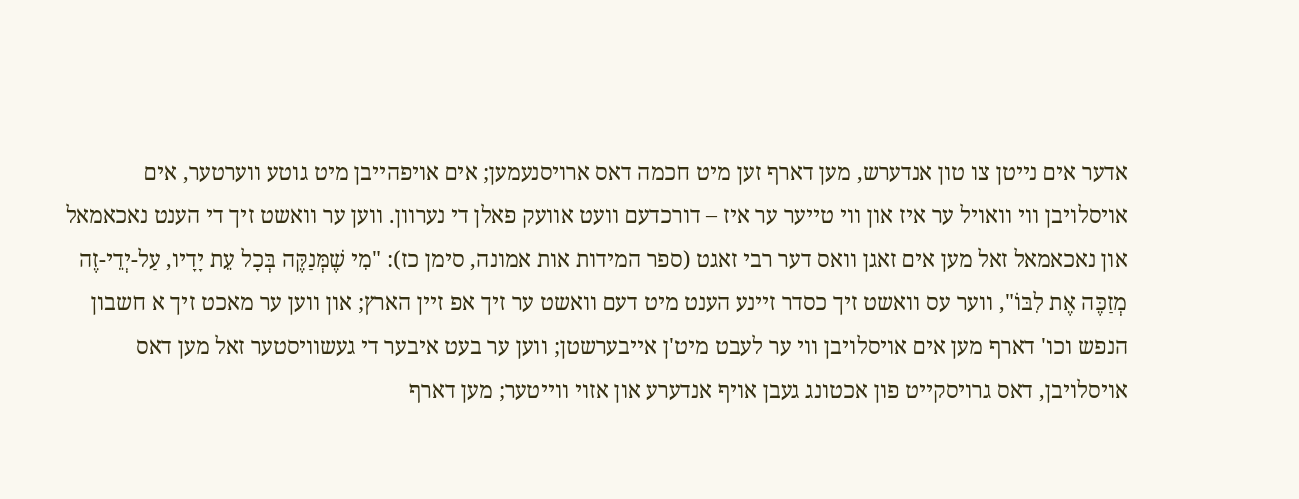אדער אים נייטן צו טון אנדערש, מען דארף זען מיט חכמה דאס ארויסנעמען; אים אויפהייבן מיט גוטע ווערטער, אים אויסלויבן ווי וואויל ער איז און ווי טייער ער איז – דורכדעם וועט אוועק פאלן די נערוון. ווען ער וואשט זיך די הענט נאכאמאל און נאכאמאל זאל מען אים זאגן וואס דער רבי זאגט (ספר המידות אות אמונה, סימן כז): "מִי שֶׁמְּנַקֶּה בְּכָל עֵת יָדָיו, עַל-יְדֵי-זֶה מְזַכֶּה אֶת לִבּוֹ", ווער עס וואשט זיך כסדר זיינע הענט מיט דעם וואשט ער זיך אפ זיין הארץ; און ווען ער מאכט זיך א חשבון הנפש וכו' דארף מען אים אויסלויבן ווי ער לעבט מיט'ן אייבערשטן; ווען ער בעט איבער די געשוויסטער זאל מען דאס אויסלויבן, דאס גרויסקייט פון אכטונג געבן אויף אנדערע און אזוי ווייטער; מען דארף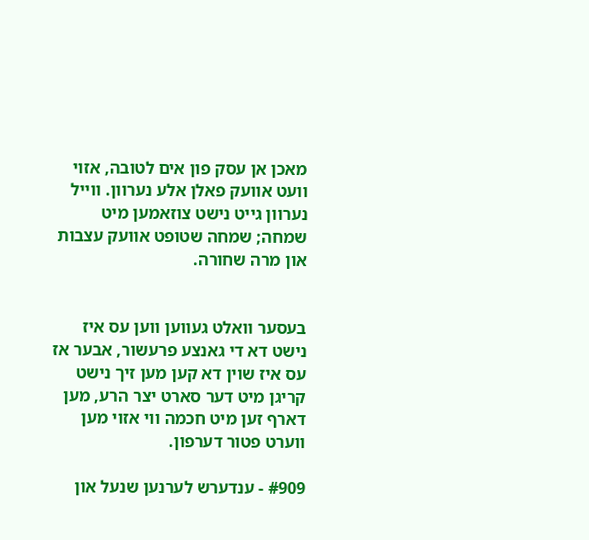מאכן אן עסק פון אים לטובה, אזוי וועט אוועק פאלן אלע נערוון. ווייל נערוון גייט נישט צוזאמען מיט שמחה; שמחה שטופט אוועק עצבות און מרה שחורה.


בעסער וואלט געווען ווען עס איז נישט דא די גאנצע פרעשור, אבער אז עס איז שוין דא קען מען זיך נישט קריגן מיט דער סארט יצר הרע, מען דארף זען מיט חכמה ווי אזוי מען ווערט פטור דערפון.

#909 - ענדערש לערנען שנעל און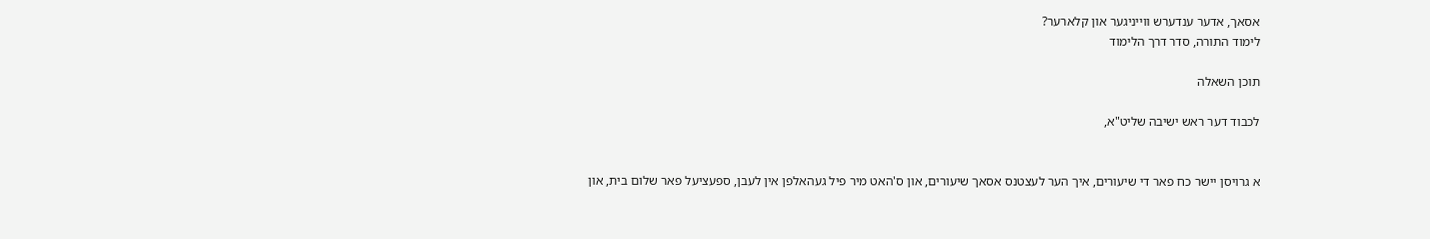אסאך, אדער ענדערש ווייניגער און קלארער?
לימוד התורה, סדר דרך הלימוד

תוכן השאלה

לכבוד דער ראש ישיבה שליט"א,


א גרויסן יישר כח פאר די שיעורים, איך הער לעצטנס אסאך שיעורים, און ס'האט מיר פיל געהאלפן אין לעבן, ספעציעל פאר שלום בית, און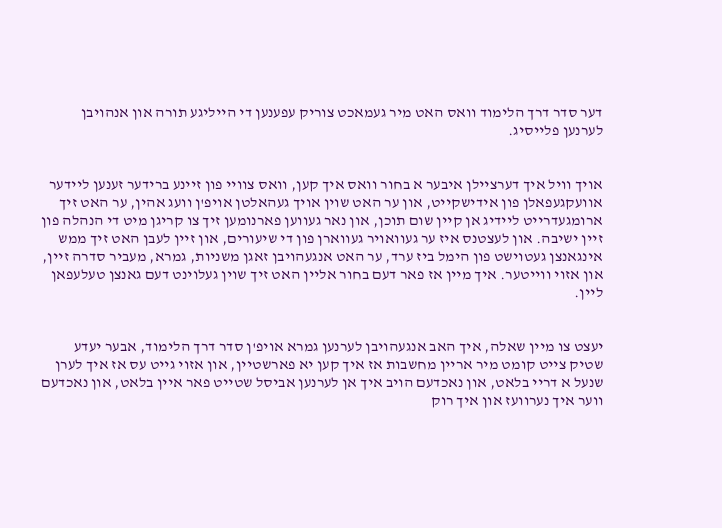דער סדר דרך הלימוד וואס האט מיר געמאכט צוריק עפענען די הייליגע תורה און אנהויבן לערנען פלייסיג.


אויך וויל איך דערציילן איבער א בחור וואס איך קען, וואס צוויי פון זיינע ברידער זענען ליידער אוועקגעפאלן פון אידישקייט, און ער האט שוין אויך געהאלטן אויפ'ן וועג אהין, ער האט זיך ארומגעדרייט ליידיג אן קיין שום תוכן, און נאר געווען פארנומען זיך צו קריגן מיט די הנהלה פון זיין ישיבה. און לעצטנס איז ער געוואויר געווארן פון די שיעורים, און זיין לעבן האט זיך ממש אינגאנצן געטוישט פון הימל ביז ערד, ער האט אנגעהויבן זאגן משניות, גמרא, מעביר סדרה זיין, און אזוי ווייטער. איך מיין אז פאר דעם בחור אליין האט זיך שוין געלוינט דעם גאנצן טעלעפאן ליין.


יעצט צו מיין שאלה, איך האב אנגעהויבן לערנען גמרא אויפ'ן סדר דרך הלימוד, אבער יעדע שטיק צייט קומט מיר אריין מחשבות אז איך קען יא פארשטיין, און אזוי גייט עס אז איך לערן שנעל א דריי בלאט, און נאכדעם הויב איך אן לערנען אביסל שטייט פאר איין בלאט, און נאכדעם ווער איך נערוועז און איך רוק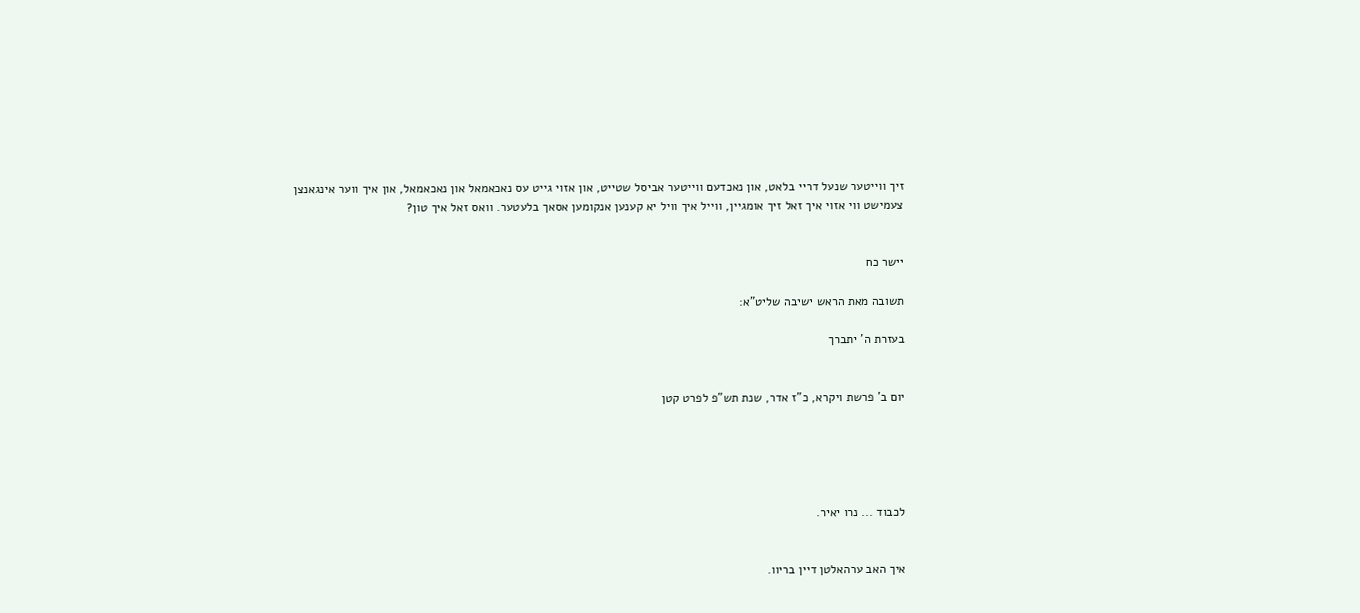זיך ווייטער שנעל דריי בלאט, און נאכדעם ווייטער אביסל שטייט, און אזוי גייט עס נאכאמאל און נאכאמאל, און איך ווער אינגאנצן צעמישט ווי אזוי איך זאל זיך אומגיין, ווייל איך וויל יא קענען אנקומען אסאך בלעטער. וואס זאל איך טון?


יישר כח

תשובה מאת הראש ישיבה שליט"א:

בעזרת ה' יתברך


יום ב' פרשת ויקרא, כ"ז אדר, שנת תש"פ לפרט קטן





לכבוד ... נרו יאיר.


איך האב ערהאלטן דיין בריוו.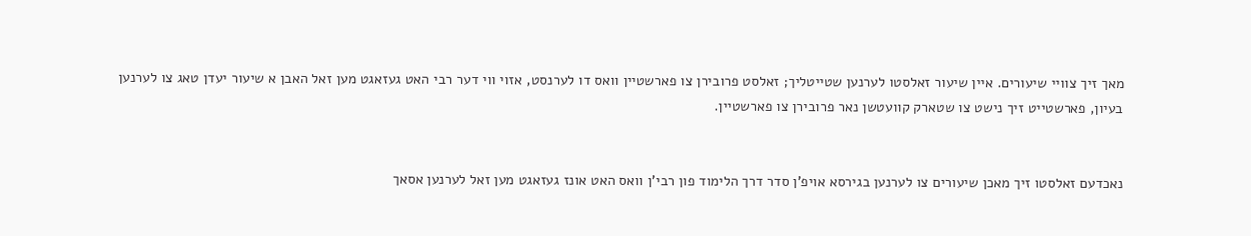מאך זיך צוויי שיעורים. איין שיעור זאלסטו לערנען שטייטליך; זאלסט פרובירן צו פארשטיין וואס דו לערנסט, אזוי ווי דער רבי האט געזאגט מען זאל האבן א שיעור יעדן טאג צו לערנען בעיון, פארשטייט זיך נישט צו שטארק קוועטשן נאר פרובירן צו פארשטיין.


נאכדעם זאלסטו זיך מאכן שיעורים צו לערנען בגירסא אויפ'ן סדר דרך הלימוד פון רבי'ן וואס האט אונז געזאגט מען זאל לערנען אסאך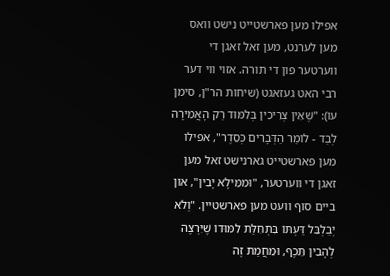אפילו מען פארשטייט נישט וואס מען לערנט, מען זאל זאגן די ווערטער פון די תורה. אזוי ווי דער רבי האט געזאגט (שיחות הר"ן, סימן עו): "שֶׁאֵין צְרִיכִין בְּלִמּוּד רַק הָאֲמִירָה לְבַד - לוֹמַר הַדְּבָרִים כְּסֵדֶר", אפילו מען פארשטייט גארנישט זאל מען זאגן די ווערטער, "וּמִמֵּילָא יָבִין", און ביים סוף וועט מען פארשטיין. "וְלֹא יְבַלְבֵּל דַּעְתּוֹ בִּתְחִלַּת לִמּוּדוֹ שֶׁיִּרְצֶה לְהָבִין תֵּכֶף, וּמֵחֲמַת זֶה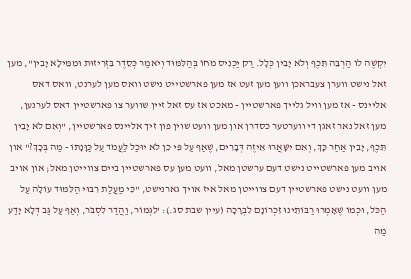יִקְשֶׁה לוֹ הַרְבֵּה תֵּכֶף וְלֹא יָבִין כְּלָל. רַק יַכְנִיס מֹחוֹ בְּהַלִּמּוּד וְיֹאמַר כְּסֵדֶר בִּזְרִיזוּת וּמִמֵּילָא יָבִין", מען זאל נישט ווערן צעבראכן ווען מען זעט אז מען פארשטייט נישט וואס מען לערנט, וואס דאס אליינס - אז מען וויל גלייך פארשטיין - מאכט אז עס זאל זיין שווער צו פארשטיין דאס לערנען, מען זאל נאר זאגן די ווערטער כסדרן און מען וועט שוין פון זיך אליינס פארשטיין, "וְאִם לֹא יָבִין תֵּכֶף, יָבִין אַחַר כָּךְ, וְאִם יִשָּׁאֲרוּ אֵיזֶה דְּבָרִים, שֶׁאַף עַל פִּי כֵן לֹא יוּכַל לַעֲמֹד עַל כַּוָּנָתוֹ - מַה בְּכָךְ?" און אויב מען פארשטייט נישט דעם ערשטן מאל, וועט מען עס פארשטיין ביים צווייטן מאל; און אויב מען וועט נישט פארשטיין דעם צווייטן מאל איז אויך גארנישט, "כִּי מַעֲלַת רִבּוּי הַלִּמּוּד עוֹלָה עַל הַכֹּל, וּכְמוֹ שֶׁאָמְרוּ רַבּוֹתֵינוּ זִכְרוֹנָם לִבְרָכָה (עיין שבת סג.): 'לִגְּמוֹר, וַהֲדַר לִסְבֹּר, וְאַף עַל גַּב דְּלָא יָדַע מַה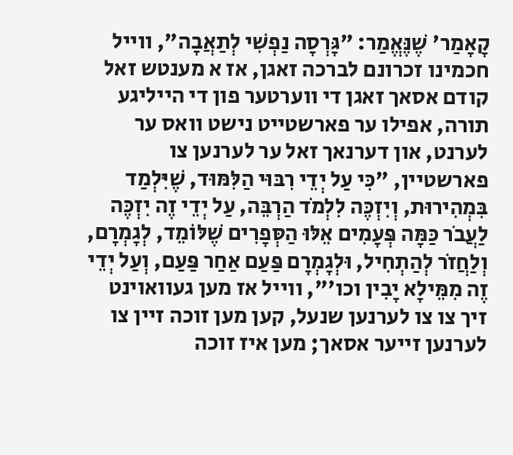קָאָמַר' שֶׁנֶּאֱמַר: "גָּרְסָה נַפְשִׁי לְתַאֲבָה", ווייל חכמינו זכרונם לברכה זאגן, אז א מענטש זאל קודם אסאך זאגן די ווערטער פון די הייליגע תורה, אפילו ער פארשטייט נישט וואס ער לערנט, און דערנאך זאל ער לערנען צו פארשטיין, "כִּי עַל יְדֵי רִבּוּי הַלִּמּוּד, שֶׁיִּלְמַד בִּמְהִירוּת, וְיִזְכֶּה לִלְמֹד הַרְבֵּה, עַל יְדֵי זֶה יִזְכֶּה לַעֲבֹר כַּמָּה פְּעָמִים אֵלּוּ הַסְּפָרִים שֶׁלּוֹמֵד, לְגָמְרָם, וְלַחֲזֹר לְהַתְחִיל, וּלְגָמְרָם פַּעַם אַחַר פַּעַם, וְעַל יְדֵי זֶה מִמֵּילָא יָבִין וכו'", ווייל אז מען געוואוינט זיך צו צו לערנען שנעל, קען מען זוכה זיין צו לערנען זייער אסאך; מען איז זוכה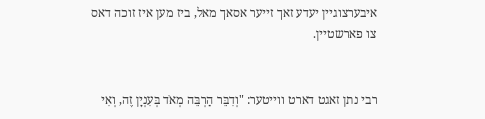איבערצוגיין יעדע זאך זייער אסאך מאל, ביז מען איז זוכה דאס צו פארשטיין.


רבי נתן זאגט דארט ווייטער: "וְדִבֵּר הַרְבֵּה מְאֹד בְּעִנְיָן זֶה, וְאִי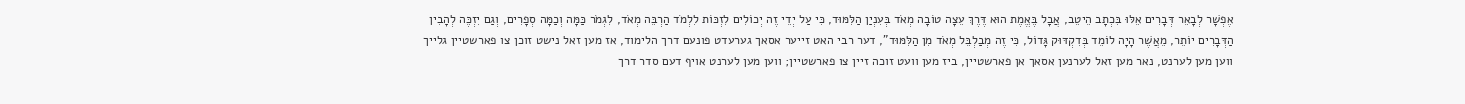אֶפְשָׁר לְבָאֵר דְּבָרִים אֵלּוּ בִּכְתָב הֵיטֵב, אֲבָל בֶּאֱמֶת הוּא דֶּרֶךְ עֵצָה טוֹבָה מְאֹד בְּעִנְיַן הַלִּמּוּד, כִּי עַל יְדֵי זֶה יְכוֹלִים לִזְכּוֹת לִלְמֹד הַרְבֵּה מְאֹד, לִגְמֹר כַּמָּה וְכַמָּה סְפָרִים, וְגַם יִזְכֶּה לְהָבִין הַדְּבָרִים יוֹתֵר, מֵאֲשֶׁר הָיָה לוֹמֵד בְּדִקְדּוּק גָּדוֹל, כִּי זֶה מְבַלְבֵּל מְאֹד מִן הַלִּמּוּד", דער רבי האט זייער אסאך גערעדט פונעם דרך הלימוד, אז מען זאל נישט זוכן צו פארשטיין גלייך ווען מען לערנט, נאר מען זאל לערנען אסאך אן פארשטיין, ביז מען וועט זוכה זיין צו פארשטיין; ווען מען לערנט אויף דעם סדר דרך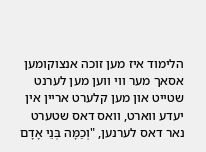הלימוד איז מען זוכה אנצוקומען אסאך מער ווי ווען מען לערנט שטייט און מען קלערט אריין אין יעדע ווארט, וואס דאס שטערט נאר דאס לערנען, "וְכַמָּה בְּנֵי אָדָם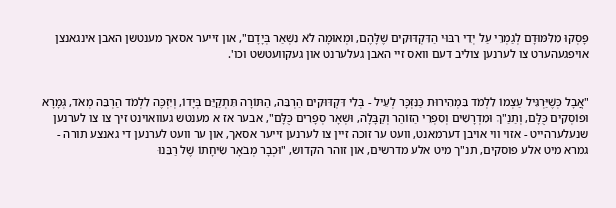פָּסְקוּ מִלִּמּוּדָם לְגַמְרֵי עַל יְדֵי רִבּוּי הַדִּקְדּוּקִים שֶׁלָּהֶם, וּמְאוּמָה לֹא נִשְׁאַר בְּיָדָם", און זייער אסאך מענטשן האבן אינגאנצן אויפגעהערט צו לערנען צוליב דעם וואס זיי האבן געלערנט און געקוועטשט וכו'.


"אֲבָל כְּשֶׁיַּרְגִּיל עַצְמוֹ לִלְמֹד בִּמְהִירוּת כַּנִּזְכָּר לְעֵיל - בְּלִי דִּקְדּוּקִים הַרְבֵּה, הַתּוֹרָה תִּתְקַיֵּם בְּיָדוֹ, וְיִזְכֶּה לִלְמֹד הַרְבֵּה מְאֹד, גְּמָרָא וּפוֹסְקִים כֻּלָּם, וְתַנַ"ךְ וּמִדְרָשִׁים וְסִפְרֵי הַזוֹהַר וְקַבָּלָה, וּשְׁאָר סְפָרִים כֻּלָּם", אבער אז א מענטש געוואוינט זיך צו צו לערנען שנעלערהייט - אזוי ווי אויבן דערמאנט, וועט ער זוכה זיין צו לערנען זייער אסאך, און ער וועט לערנען די גאנצע תורה - גמרא מיט אלע פוסקים, תנ"ך מיט אלע מדרשים, און זוהר הקדוש, "וּכְבָר מְבֹאָר שִׂיחָתוֹ שֶׁל רַבֵּנוּ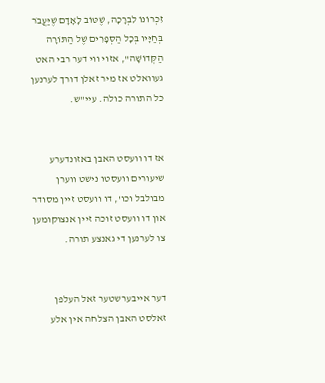זִכְרוֹנוֹ לִבְרָכָה, שֶׁטּוֹב לָאָדָם שֶׁיַּעֲבֹר בְּחַיָּיו בְּכָל הַסְּפָרִים שֶׁל הַתּוֹרָה הַקְּדוֹשָׁה", אזוי ווי דער רבי האט געוואלט אז מיר זאלן דורך לערנען כל התורה כולה. עיי"ש.


אז דו וועסט האבן באזונדערע שיעורים וועסטו נישט ווערן מבולבל וכו', דו וועסט זיין מסודר און דו וועסט זוכה זיין אנצוקומען צו לערנען די גאנצע תורה.


דער אייבערשטער זאל העלפן זאלסט האבן הצלחה אין אלע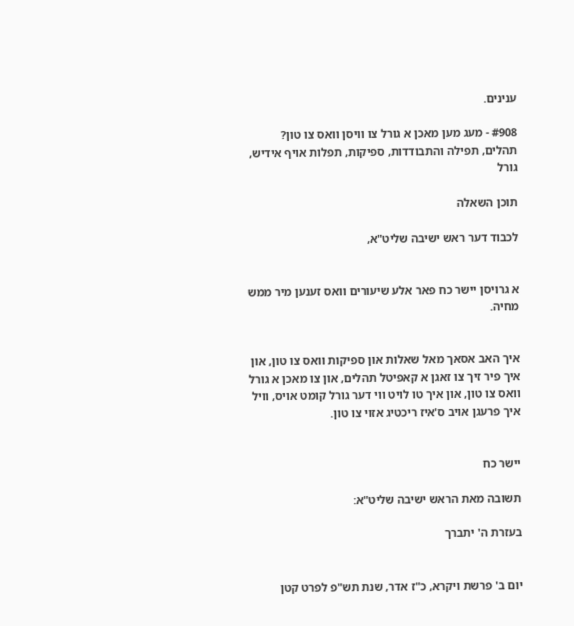ענינים.

#908 - מעג מען מאכן א גורל צו וויסן וואס צו טון?
תהלים, תפילה והתבודדות, ספיקות, תפלות אויף אידיש, גורל

תוכן השאלה

לכבוד דער ראש ישיבה שליט"א,


א גרויסן יישר כח פאר אלע שיעורים וואס זענען מיר ממש מחיה.


איך האב אסאך מאל שאלות און ספיקות וואס צו טון, און איך פיר זיך צו זאגן א קאפיטל תהלים, און צו מאכן א גורל וואס צו טון, און איך טו לויט ווי דער גורל קומט אויס, וויל איך פרעגן אויב ס'איז ריכטיג אזוי צו טון.


יישר כח

תשובה מאת הראש ישיבה שליט"א:

בעזרת ה' יתברך


יום ב' פרשת ויקרא, כ"ז אדר, שנת תש"פ לפרט קטן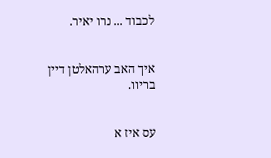לכבוד ... נרו יאיר.


איך האב ערהאלטן דיין בריוו.


עס איז א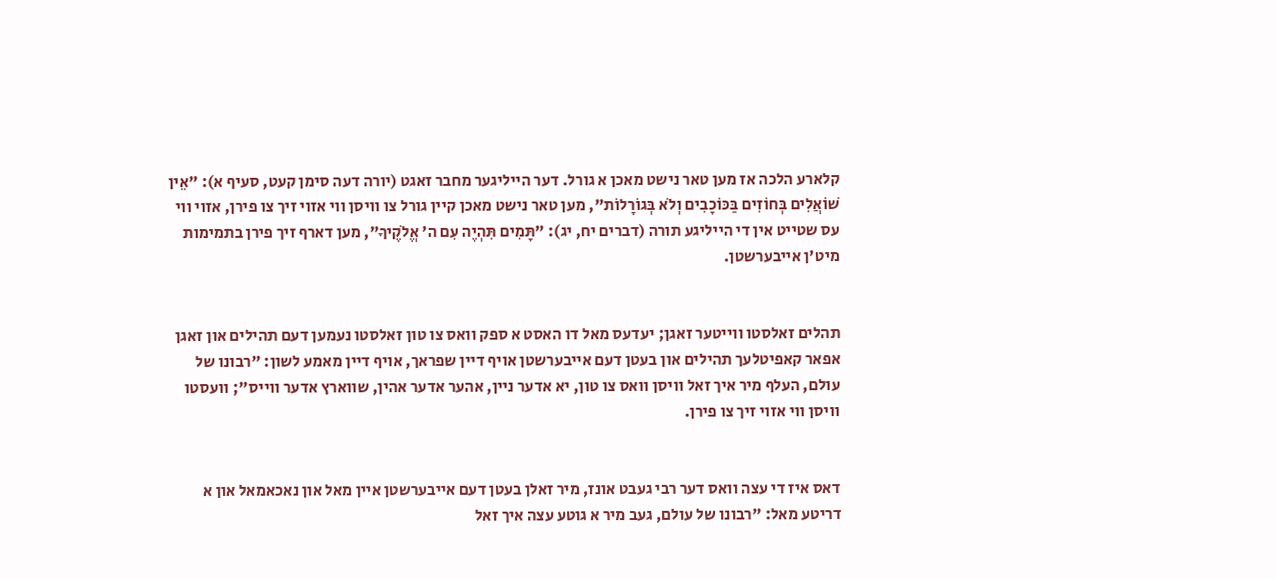קלארע הלכה אז מען טאר נישט מאכן א גורל. דער הייליגער מחבר זאגט (יורה דעה סימן קעט, סעיף א): "אֵין שׁוֹאֲלִים בְּחוֹזִים בַּכּוֹכָבִים וְלֹא בְּגוֹרָלוֹת", מען טאר נישט מאכן קיין גורל צו וויסן ווי אזוי זיך צו פירן, אזוי ווי עס שטייט אין די הייליגע תורה (דברים יח, יג): "תָּמִים תִּהְיֶה עִם ה' אֱלֹקֶיךָ", מען דארף זיך פירן בתמימות מיט'ן אייבערשטן.


תהלים זאלסטו ווייטער זאגן; יעדעס מאל דו האסט א ספק וואס צו טון זאלסטו נעמען דעם תהילים און זאגן אפאר קאפיטלעך תהילים און בעטן דעם אייבערשטן אויף דיין שפראך, אויף דיין מאמע לשון: "רבונו של עולם, העלף מיר איך זאל וויסן וואס צו טון, יא אדער ניין, אהער אדער אהין, שווארץ אדער ווייס"; וועסטו וויסן ווי אזוי זיך צו פירן.


דאס איז די עצה וואס דער רבי געבט אונז, מיר זאלן בעטן דעם אייבערשטן איין מאל און נאכאמאל און א דריטע מאל: "רבונו של עולם, געב מיר א גוטע עצה איך זאל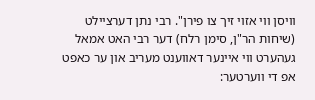וויסן ווי אזוי זיך צו פירן". רבי נתן דערציילט (שיחות הר"ן, סימן רלח) דער רבי האט אמאל געהערט ווי איינער דאווענט מעריב און ער כאפט אפ די ווערטער: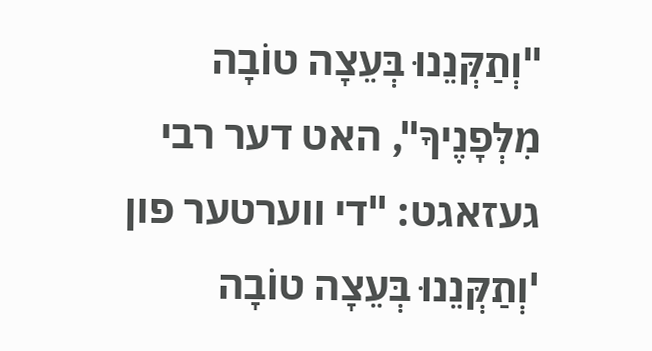"וְתַקְּנֵנוּ בְּעֵצָה טוֹבָה מִלְּפָנֶיךָ", האט דער רבי געזאגט: "די ווערטער פון 'וְתַקְּנֵנוּ בְּעֵצָה טוֹבָה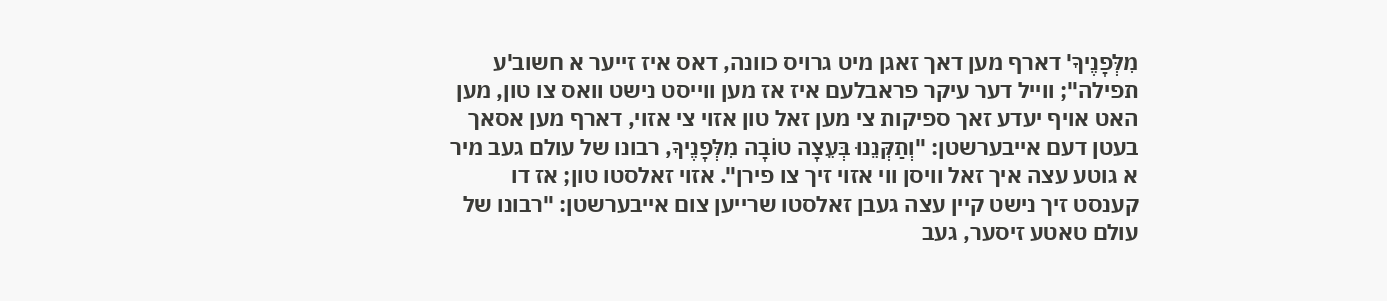מִלְּפָנֶיךָ' דארף מען דאך זאגן מיט גרויס כוונה, דאס איז זייער א חשוב'ע תפילה"; ווייל דער עיקר פראבלעם איז אז מען ווייסט נישט וואס צו טון, מען האט אויף יעדע זאך ספיקות צי מען זאל טון אזוי צי אזוי, דארף מען אסאך בעטן דעם אייבערשטן: "וְתַקְּנֵנוּ בְּעֵצָה טוֹבָה מִלְּפָנֶיךָ, רבונו של עולם געב מיר א גוטע עצה איך זאל וויסן ווי אזוי זיך צו פירן". אזוי זאלסטו טון; אז דו קענסט זיך נישט קיין עצה געבן זאלסטו שרייען צום אייבערשטן: "רבונו של עולם טאטע זיסער, געב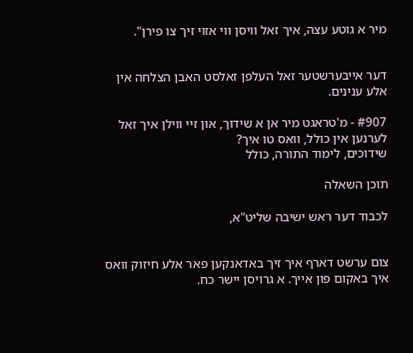מיר א גוטע עצה, איך זאל וויסן ווי אזוי זיך צו פירן".


דער אייבערשטער זאל העלפן זאלסט האבן הצלחה אין אלע ענינים.

#907 - מ'טראגט מיר אן א שידוך, און זיי ווילן איך זאל לערנען אין כולל, וואס טו איך?
שידוכים, לימוד התורה, כולל

תוכן השאלה

לכבוד דער ראש ישיבה שליט"א,


צום ערשט דארף איך זיך באדאנקען פאר אלע חיזוק וואס איך באקום פון אייך. א גרויסן יישר כח.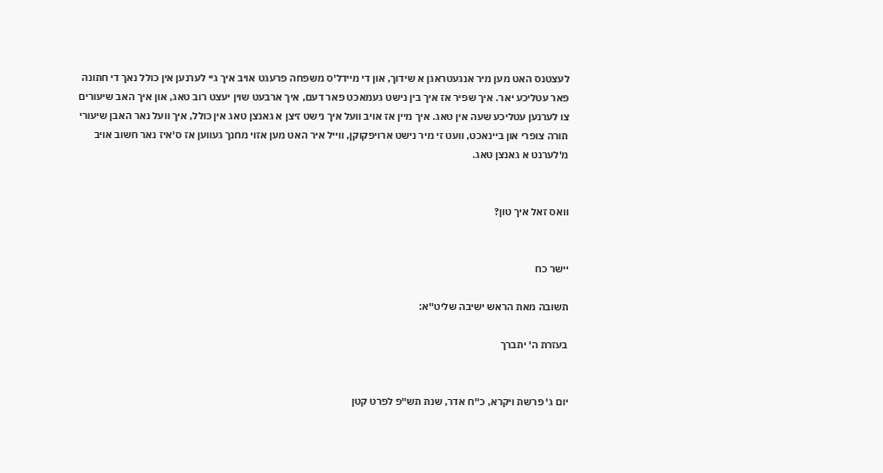לעצטנס האט מען מיר אנגעטראגן א שידוך, און די מיידל'ס משפחה פרעגט אויב איך גיי לערנען אין כולל נאך די חתונה פאר עטליכע יאר. איך שפיר אז איך בין נישט געמאכט פאר דעם, איך ארבעט שוין יעצט רוב טאג, און איך האב שיעורים צו לערנען עטליכע שעה אין טאג. איך מיין אז אויב וועל איך נישט זיצן א גאנצן טאג אין כולל, איך וועל נאר האבן שיעורי תורה צופרי און ביינאכט, וועט זי מיר נישט ארויפקוקן, ווייל איר האט מען אזוי מחנך געווען אז ס'איז נאר חשוב אויב מ'לערנט א גאנצן טאג.


וואס זאל איך טון?


יישר כח

תשובה מאת הראש ישיבה שליט"א:

בעזרת ה' יתברך


יום ג' פרשת ויקרא, כ"ח אדר, שנת תש"פ לפרט קטן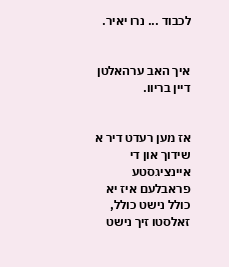לכבוד ... נרו יאיר.


איך האב ערהאלטן דיין בריוו.


אז מען רעדט דיר א שידוך און די איינציגסטע פראבלעם איז יא כולל נישט כולל, זאלסטו זיך נישט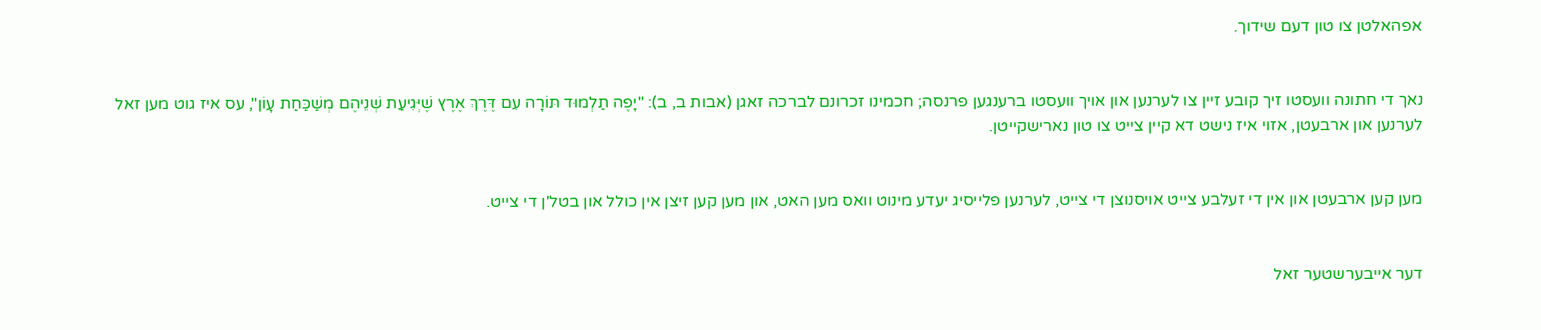אפהאלטן צו טון דעם שידוך.


נאך די חתונה וועסטו זיך קובע זיין צו לערנען און אויך וועסטו ברענגען פרנסה; חכמינו זכרונם לברכה זאגן (אבות ב, ב): "יָפֶה תַלְמוּד תּוֹרָה עִם דֶּרֶךְ אֶרֶץ שֶׁיְּגִיעַת שְׁנֵיהֶם מְשַׁכַּחַת עָוֹן", עס איז גוט מען זאל לערנען און ארבעטן, אזוי איז נישט דא קיין צייט צו טון נארישקייטן.


מען קען ארבעטן און אין די זעלבע צייט אויסנוצן די צייט, לערנען פלייסיג יעדע מינוט וואס מען האט, און מען קען זיצן אין כולל און בטל'ן די צייט.


דער אייבערשטער זאל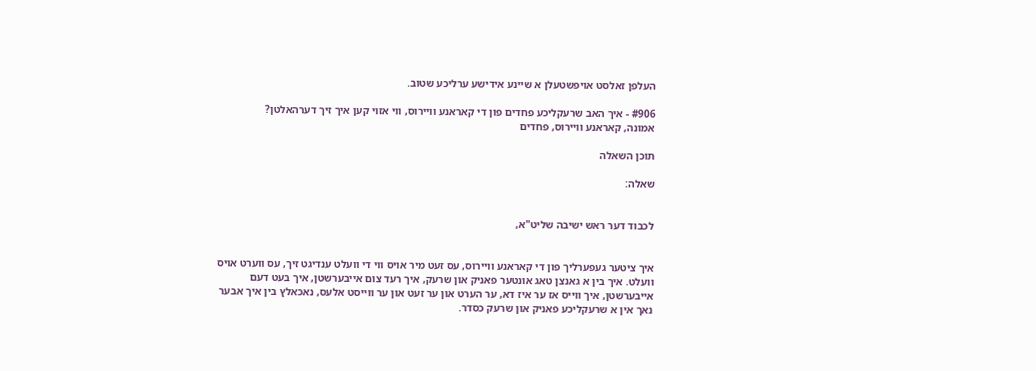העלפן זאלסט אויפשטעלן א שיינע אידישע ערליכע שטוב.

#906 - איך האב שרעקליכע פחדים פון די קאראנע וויירוס, ווי אזוי קען איך זיך דערהאלטן?
אמונה, קאראנע וויירוס, פחדים

תוכן השאלה

שאלה:


לכבוד דער ראש ישיבה שליט"א,


איך ציטער געפערליך פון די קאראנע וויירוס, עס זעט מיר אויס ווי די וועלט ענדיגט זיך, עס ווערט אויס וועלט. איך בין א גאנצן טאג אונטער פאניק און שרעק, איך רעד צום אייבערשטן, איך בעט דעם אייבערשטן, איך ווייס אז ער איז דא, ער הערט און ער זעט און ער ווייסט אלעס, נאכאלץ בין איך אבער נאך אין א שרעקליכע פאניק און שרעק כסדר.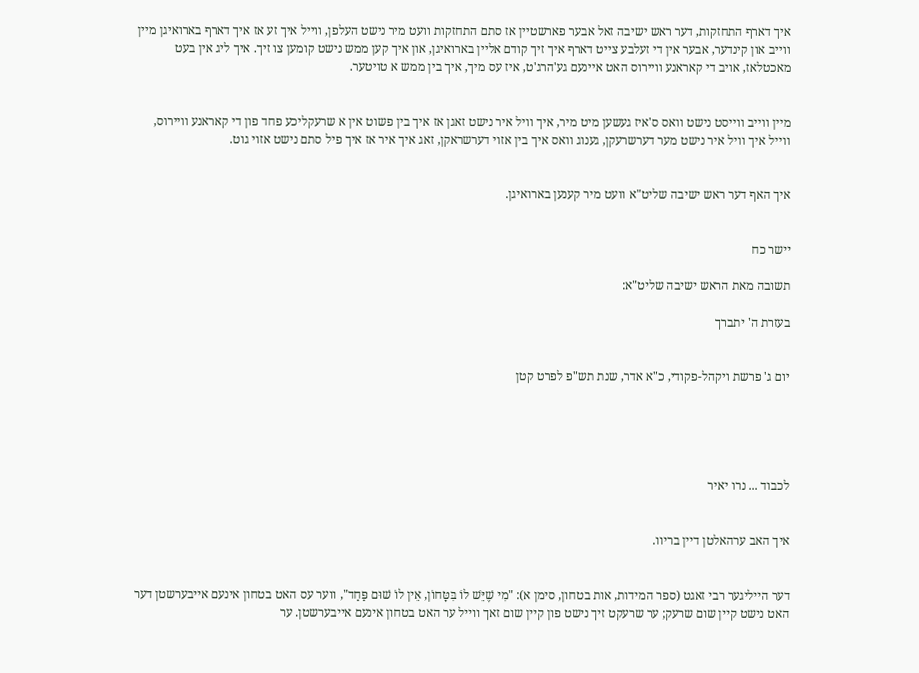איך דארף התחזקות, דער ראש ישיבה זאל אבער פארשטיין אז סתם התחזקות וועט מיר נישט העלפן, ווייל איך זע אז איך דארף בארואיגן מיין ווייב און קינדער, אבער אין די זעלבע צייט דארף איך זיך קודם אליין בארואיגן, און איך קען ממש נישט קומען צו זיך. איך ליג אין בעט מאכטלאז, אויב די קאראנע וויירוס האט איינעם גע'הרג'ט, איז עס מיך, איך בין ממש א טויטער.


מיין ווייב ווייסט נישט וואס ס'איז געשען מיט מיר, איך וויל איר נישט זאגן אז איך בין פשוט אין א שרעקליכע פחד פון די קאראנע וויירוס, ווייל איך וויל איר נישט מער דערשרעקן, גענוג וואס איך בין אזוי דערשראקן, זאג איך איר אז איך פיל סתם נישט אזוי גוט.


איך האף דער ראש ישיבה שליט"א וועט מיר קענען בארואיגן.


יישר כח

תשובה מאת הראש ישיבה שליט"א:

בעזרת ה' יתברך


יום ג' פרשת ויקהל-פקודי, כ"א אדר, שנת תש"פ לפרט קטן





לכבוד ... נרו יאיר


איך האב ערהאלטן דיין בריוו.


דער הייליגער רבי זאגט (ספר המידות, אות בטחון, סימן א): "מִי שֶׁיֵּשׁ לוֹ בִּטָּחוֹן, אֵין לוֹ שׁוּם פַּחַד", ווער עס האט בטחון אינעם אייבערשטן דער האט נישט קיין שום שרעק; ער שרעקט זיך נישט פון קיין שום זאך ווייל ער האט בטחון אינעם אייבערשטן. ער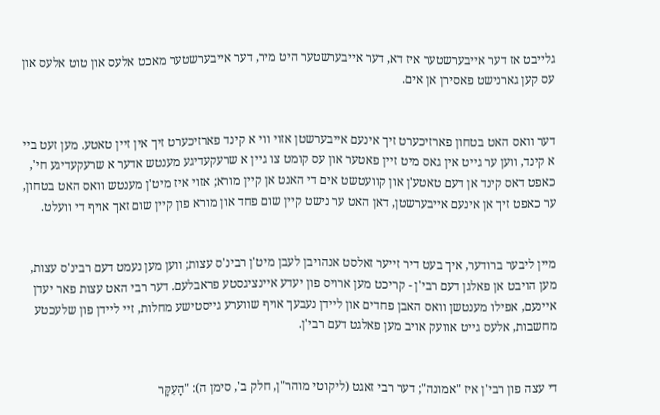גלייבט אז דער אייבערשטער איז דא, דער אייבערשטער היט מיר, דער אייבערשטער מאכט אלעס און טוט אלעס און עס קען גארנישט פאסירן אן אים.


דער וואס האט בטחון פארזיכערט זיך אינעם אייבערשטן אזוי ווי א קינד פארזיכערט זיך אין זיין טאטע. מען זעט ביי א קינד, ווען ער גייט אין גאס מיט זיין פאטער און עס קומט צו גיין א שרעקעדיגע מענטש אדער א שרעקעדיגע חי', כאפט דאס קינד אן דעם טאטע'ן און קוועטשט אים די האנט אן קיין מורא; אזוי איז מיט'ן מענטש וואס האט בטחון, ער כאפט זיך אן אינעם אייבערשטן, דאן האט ער נישט קיין שום פחד און מורא פון קיין שום זאך אויף די וועלט.


מיין ליבער ברודער, איך בעט דיר זייער זאלסט אנהויבן לעבן מיט'ן רבינ'ס עצות; ווען מען נעמט דעם רבינ'ס עצות, מען הויבט אן פאלגן דעם רבי'ן - קריכט מען ארויס פון יעדע איינציגסטע פראבלעם. דער רבי האט עצות פאר יעדן איינעם, אפילו מענטשן וואס האבן פחדים און ליידן נעבעך אויף שווערע גייסטישע מחלות, זיי ליידן פון שלעכטע מחשבות, אלעס גייט אוועק אויב מען פאלגט דעם רבי'ן.


די עצה פון רבי'ן איז "אמונה"; דער רבי זאגט (ליקוטי מוהר"ן, חלק ב', סימן ה): "הָעִקָּר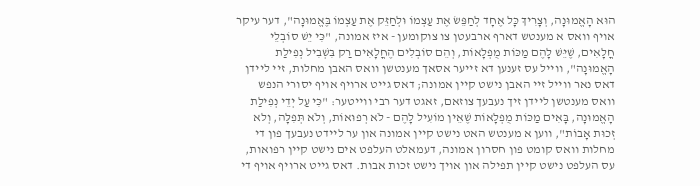הוּא הָאֱמוּנָה, וְצָרִיךְ כָּל אֶחָד לְחַפֵּשׂ אֶת עַצְמוֹ וּלְחַזֵּק אֶת עַצְמוֹ בֶּאֱמוּנָה", דער עיקר אויף וואס א מענטש דארף ארבעטן צו צוקומען - איז אמונה, "כִּי יֵשׁ סוֹבְלֵי חֳלָאִים, שֶׁיֵּשׁ לָהֶם מַכּוֹת מֻפְלָאוֹת, וְהֵם סוֹבְלִים הֶחֳלָאִים רַק בִּשְׁבִיל נְפִילַת הָאֱמוּנָה", ווייל עס זענען דא זייער אסאך מענטשן וואס האבן מחלות, זיי ליידן דאס נאר ווייל זיי האבן נישט קיין אמונה; דאס גייט ארויף אויף יסורי הנפש וואס מענטשן ליידן זיך נעבעך צוזאם, זאגט דער רבי ווייטער: "כִּי עַל יְדֵי נְפִילַת הָאֱמוּנָה, בָּאִים מַכּוֹת מֻפְלָאוֹת שֶׁאֵין מוֹעִיל לָהֶם - לֹא רְפוּאוֹת, וְלֹא תְּפִלָּה, וְלא זְכוּת אָבוֹת", ווען א מענטש האט נישט קיין אמונה און ער ליידט נעבעך פון די מחלות וואס קומט פון חסרון אמונה, דעמאלט העלפט אים נישט קיין רפואות, עס העלפט נישט קיין תפילה און אויך נישט זכות אבות. דאס גייט ארויף אויף די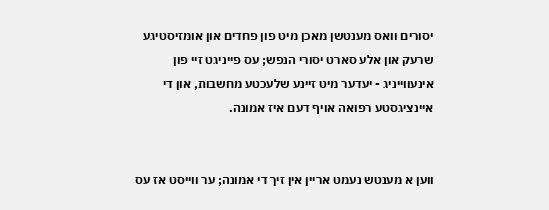יסורים וואס מענטשן מאכן מיט פון פחדים און אומזיסטיגע שרעק און אלע סארט יסורי הנפש; עס פייניגט זיי פון אינעווייניג - יעדער מיט זיינע שלעכטע מחשבות, און די איינציגסטע רפואה אויף דעם איז אמונה.


ווען א מענטש נעמט אריין אין זיך די אמונה; ער ווייסט אז עס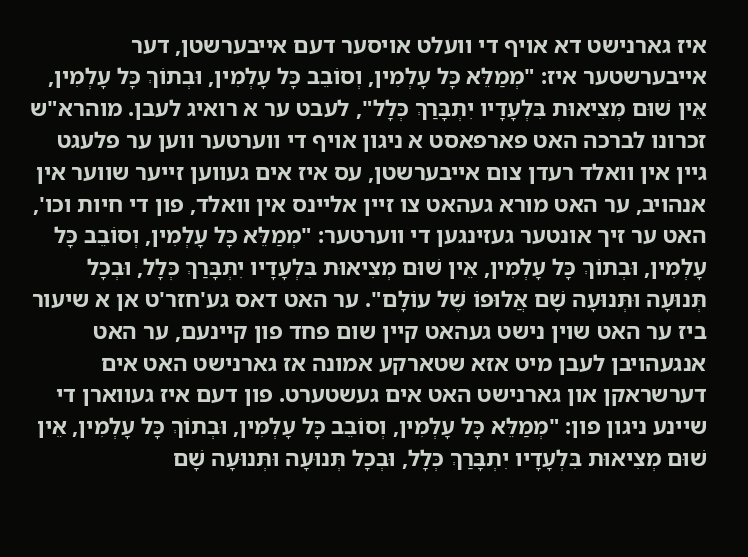איז גארנישט דא אויף די וועלט אויסער דעם אייבערשטן, דער אייבערשטער איז: "מְמַלֵּא כָּל עָלְמִין, וְסוֹבֵב כָּל עָלְמִין, וּבְתוֹךְ כָּל עָלְמִין, אֵין שׁוּם מְצִיאוּת בִּלְעָדָיו יִתְבָּרַךְ כְּלָל", לעבט ער א רואיג לעבן. מוהרא"ש זכרונו לברכה האט פארפאסט א ניגון אויף די ווערטער ווען ער פלעגט גיין אין וואלד רעדן צום אייבערשטן, עס איז אים געווען זייער שווער אין אנהויב, ער האט מורא געהאט צו זיין אליינס אין וואלד, פון די חיות וכו', האט ער זיך אונטער געזינגען די ווערטער: "מְמַלֵּא כָּל עָלְמִין, וְסוֹבֵב כָּל עָלְמִין, וּבְתוֹךְ כָּל עָלְמִין, אֵין שׁוּם מְצִיאוּת בִּלְעָדָיו יִתְבָּרַךְ כְּלָל, וּבְכָל תְּנוּעָה וּתְּנוּעָה שָׁם אֲלוּפוֹ שֶׁל עוֹלָם". ער האט דאס גע'חזר'ט אן א שיעור ביז ער האט שוין נישט געהאט קיין שום פחד פון קיינעם, ער האט אנגעהויבן לעבן מיט אזא שטארקע אמונה אז גארנישט האט אים דערשראקן און גארנישט האט אים געשטערט. פון דעם איז געווארן די שיינע ניגון פון: "מְמַלֵּא כָּל עָלְמִין, וְסוֹבֵב כָּל עָלְמִין, וּבְתוֹךְ כָּל עָלְמִין, אֵין שׁוּם מְצִיאוּת בִּלְעָדָיו יִתְבָּרַךְ כְּלָל, וּבְכָל תְּנוּעָה וּתְּנוּעָה שָׁם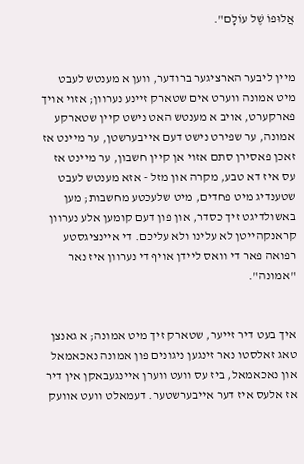אֲלוּפוֹ שֶׁל עוֹלָם".


מיין ליבער הארציגער ברודער, ווען א מענטש לעבט מיט אמונה ווערט אים שטארק זיינע נערוון; אזוי אויך פארקערט, אויב א מענטש האט נישט קיין שטארקע אמונה, ער שפירט נישט דעם אייבערשטן, ער מיינט אז זאכן פאסירן סתם אזוי אן קיין חשבון, ער מיינט אז עס איז דא טבע, מקרה און מזל - אזא מענטש לעבט שטענדיג מיט פחדים, מיט שלעכטע מחשבות; מען באשולדיגט זיך כסדר, און פון דעם קומען אלע נערוון קראנקהייטן לא עלינו ולא עליכם. די איינציגסטע רפואה פאר די וואס ליידן אויף די נערוון איז נאר "אמונה".


איך בעט דיר זייער, שטארק זיך מיט אמונה; א גאנצן טאג זאלסטו נאר זינגען ניגונים פון אמונה נאכאמאל און נאכאמאל, ביז עס וועט ווערן איינגעבאקן אין דיר אז אלעס איז דער אייבערשטער. דעמאלט וועט אוועק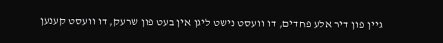גיין פון דיר אלע פחדים, דו וועסט נישט ליגן אין בעט פון שרעק, דו וועסט קענען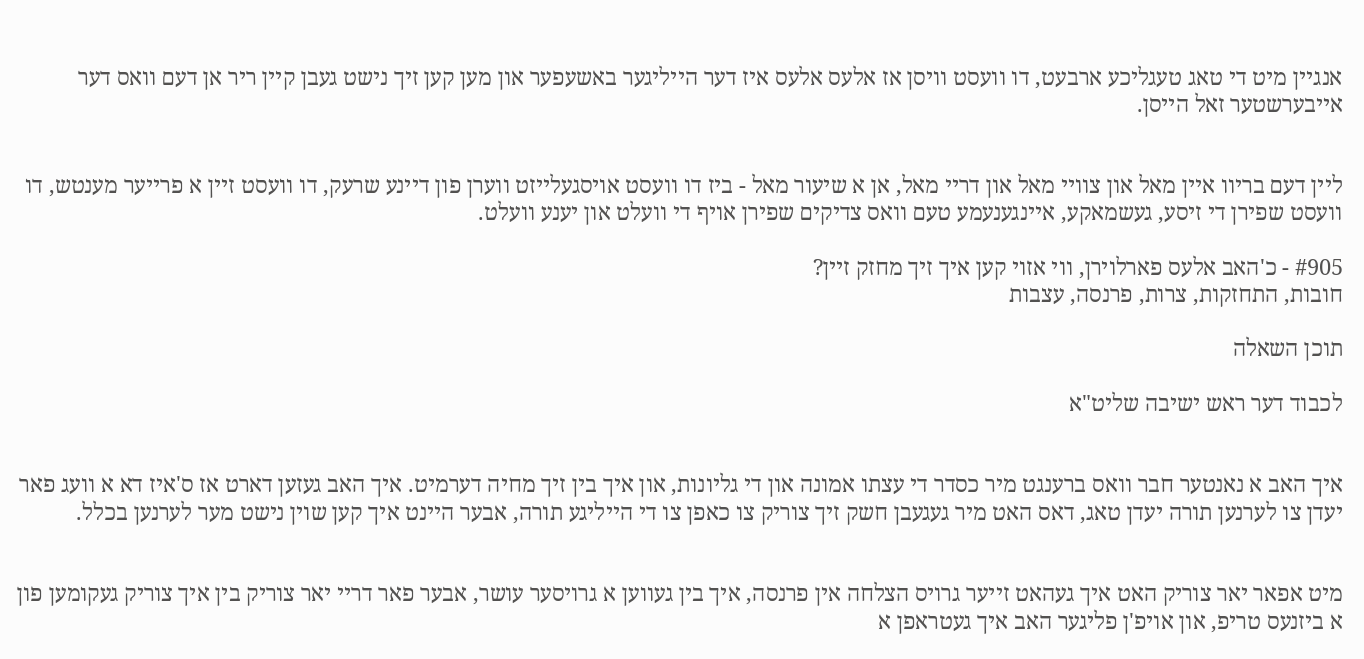אנגיין מיט די טאג טעגליכע ארבעט, דו וועסט וויסן אז אלעס אלעס איז דער הייליגער באשעפער און מען קען זיך נישט געבן קיין ריר אן דעם וואס דער אייבערשטער זאל הייסן.


ליין דעם בריוו איין מאל און צוויי מאל און דריי מאל, אן א שיעור מאל - ביז דו וועסט אויסגעלייזט ווערן פון דיינע שרעק, דו וועסט זיין א פרייער מענטש, דו וועסט שפירן די זיסע, געשמאקע, איינגענעמע טעם וואס צדיקים שפירן אויף די וועלט און יענע וועלט.

#905 - כ'האב אלעס פארלוירן, ווי אזוי קען איך זיך מחזק זיין?
חובות, התחזקות, צרות, פרנסה, עצבות

תוכן השאלה

לכבוד דער ראש ישיבה שליט"א


איך האב א נאנטער חבר וואס ברענגט מיר כסדר די עצתו אמונה און די גליונות, און איך בין זיך מחיה דערמיט. איך האב געזען דארט אז ס'איז דא א וועג פאר יעדן צו לערנען תורה יעדן טאג, דאס האט מיר געגעבן חשק זיך צוריק צו כאפן צו די הייליגע תורה, אבער היינט איך קען שוין נישט מער לערנען בכלל.


מיט אפאר יאר צוריק האט איך געהאט זייער גרויס הצלחה אין פרנסה, איך בין געווען א גרויסער עושר, אבער פאר דריי יאר צוריק בין איך צוריק געקומען פון א ביזנעס טריפ, און אויפ'ן פליגער האב איך געטראפן א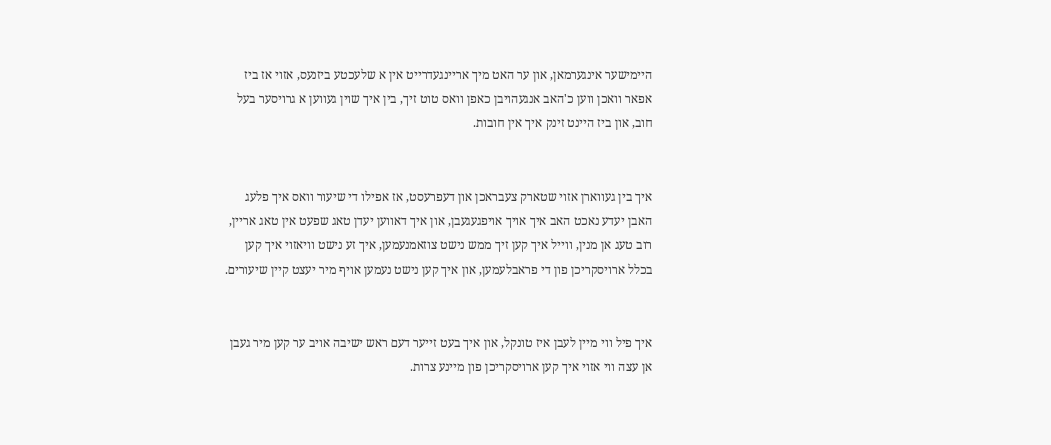היימישער אינגערמאן, און ער האט מיך אריינגעדרייט אין א שלעכטע ביזנעס, אזוי אז ביז אפאר וואכן ווען כ'האב אנגעהויבן כאפן וואס טוט זיך, בין איך שוין געווען א גרויסער בעל חוב, און ביז היינט זינק איך אין חובות.


איך בין געווארן אזוי שטארק צעבראכן און דעפרעסט, אז אפילו די שיעור וואס איך פלעג האבן יעדע נאכט האב איך אויך אויפגעגעבן, און איך דאווען יעדן טאג שפעט אין טאג אריין, רוב טעג אן מנין, ווייל איך קען זיך ממש נישט צוזאמנעמען, איך זע נישט וויאזוי איך קען בכלל ארויסקריכן פון די פראבלעמען, און איך קען נישט נעמען אויף מיר יעצט קיין שיעורים.


איך פיל ווי מיין לעבן איז טונקל, און איך בעט זייער דעם ראש ישיבה אויב ער קען מיר געבן אן עצה ווי אזוי איך קען ארויסקריכן פון מיינע צרות.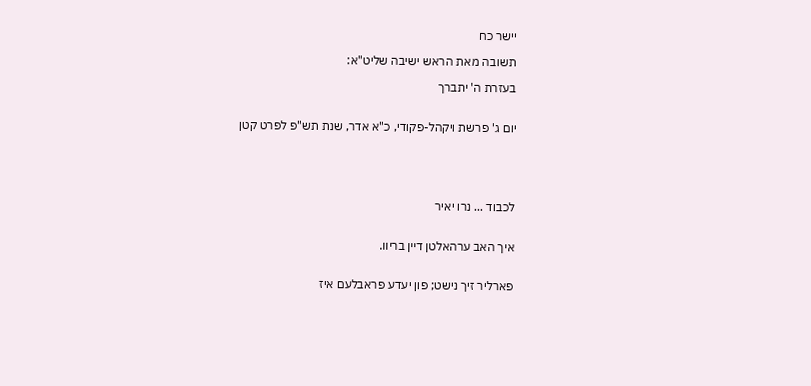יישר כח

תשובה מאת הראש ישיבה שליט"א:

בעזרת ה' יתברך


יום ג' פרשת ויקהל-פקודי, כ"א אדר, שנת תש"פ לפרט קטן





לכבוד ... נרו יאיר


איך האב ערהאלטן דיין בריוו.


פארליר זיך נישט; פון יעדע פראבלעם איז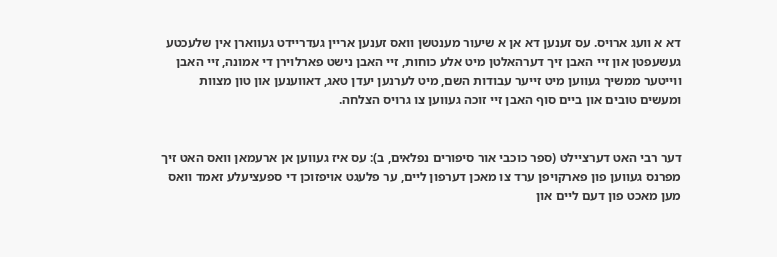דא א וועג ארויס. עס זענען דא אן א שיעור מענטשן וואס זענען אריין געדריידט געווארן אין שלעכטע געשעפטן און זיי האבן זיך דערהאלטן מיט אלע כוחות, זיי האבן נישט פארלוירן די אמונה, זיי האבן ווייטער ממשיך געווען מיט זייער עבודות השם, מיט לערנען יעדן טאג, דאווענען און טון מצוות ומעשים טובים און ביים סוף האבן זיי זוכה געווען צו גרויס הצלחה.


דער רבי האט דערציילט (ספר כוכבי אור סיפורים נפלאים, ב): עס איז געווען אן ארעמאן וואס האט זיך מפרנס געווען פון פארקויפן ערד צו מאכן דערפון ליים, ער פלעגט אויפזוכן די ספעציעלע זאמד וואס מען מאכט פון דעם ליים און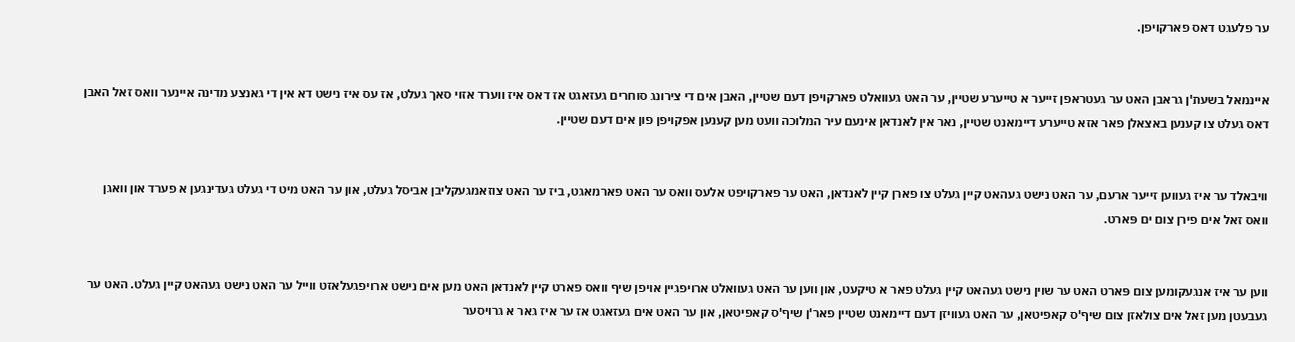ער פלעגט דאס פארקויפן.


איינמאל בשעת'ן גראבן האט ער געטראפן זייער א טייערע שטיין, ער האט געוואלט פארקויפן דעם שטיין, האבן אים די צירונג סוחרים געזאגט אז דאס איז ווערד אזוי סאך געלט, אז עס איז נישט דא אין די גאנצע מדינה איינער וואס זאל האבן דאס געלט צו קענען באצאלן פאר אזא טייערע דיימאנט שטיין, נאר אין לאנדאן אינעם עיר המלוכה וועט מען קענען אפקויפן פון אים דעם שטיין.


וויבאלד ער איז געווען זייער ארעם, ער האט נישט געהאט קיין געלט צו פארן קיין לאנדאן, האט ער פארקויפט אלעס וואס ער האט פארמאגט, ביז ער האט צוזאמגעקליבן אביסל געלט, און ער האט מיט די געלט געדינגען א פערד און וואגן וואס זאל אים פירן צום ים פּארט.


ווען ער איז אנגעקומען צום פּארט האט ער שוין נישט געהאט קיין געלט פאר א טיקעט, און ווען ער האט געוואלט ארויפגיין אויפן שיף וואס פארט קיין לאנדאן האט מען אים נישט ארויפגעלאזט ווייל ער האט נישט געהאט קיין געלט. האט ער געבעטן מען זאל אים צולאזן צום שיף'ס קאפיטאן, ער האט געוויזן דעם דיימאנט שטיין פאר'ן שיף'ס קאפיטאן, און ער האט אים געזאגט אז ער איז גאר א גרויסער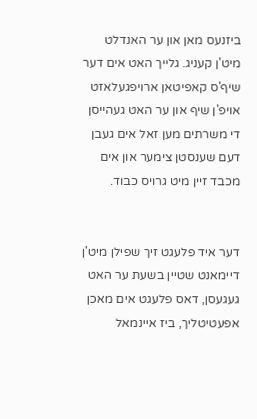ביזנעס מאן און ער האנדלט מיט'ן קעניג. גלייך האט אים דער שיף'ס קאפיטאן ארויפגעלאזט אויפ'ן שיף און ער האט געהייסן די משרתים מען זאל אים געבן דעם שענסטן צימער און אים מכבד זיין מיט גרויס כבוד.


דער איד פלעגט זיך שפילן מיט'ן דיימאנט שטיין בשעת ער האט געגעסן, דאס פלעגט אים מאכן אפעטיטליך, ביז איינמאל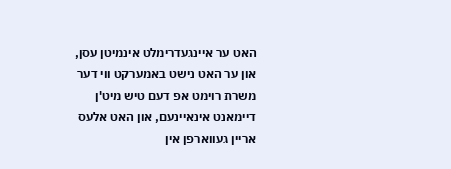האט ער איינגעדרימלט אינמיטן עסן, און ער האט נישט באמערקט ווי דער משרת רוימט אפ דעם טיש מיט'ן דיימאנט אינאיינעם, און האט אלעס אריין געווארפן אין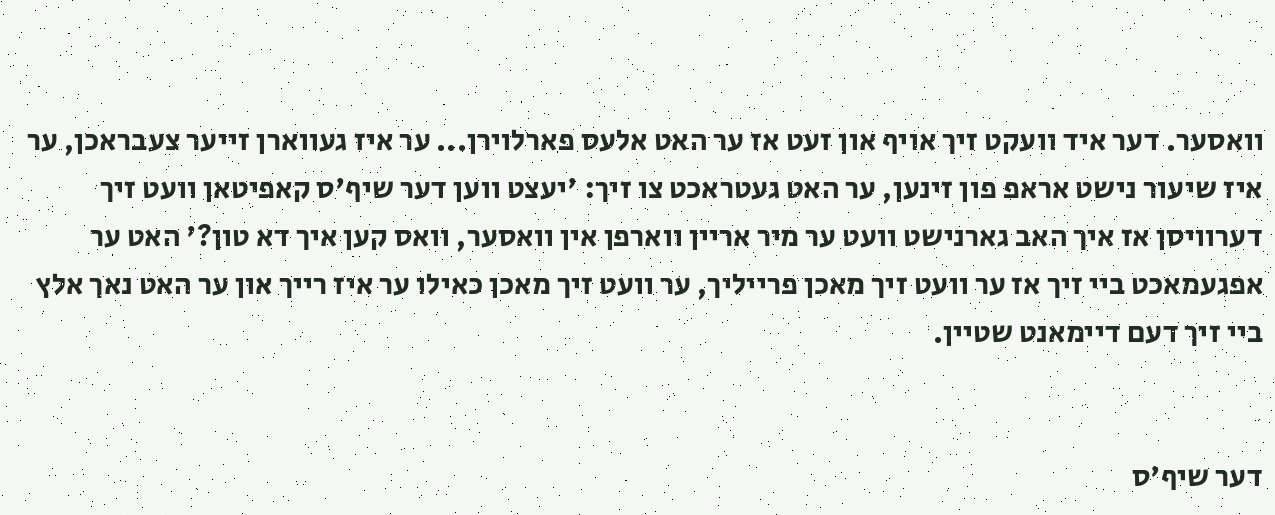וואסער. דער איד וועקט זיך אויף און זעט אז ער האט אלעס פארלוירן... ער איז געווארן זייער צעבראכן, ער איז שיעור נישט אראפ פון זינען, ער האט געטראכט צו זיך: 'יעצט ווען דער שיף'ס קאפיטאן וועט זיך דערוויסן אז איך האב גארנישט וועט ער מיר אריין ווארפן אין וואסער, וואס קען איך דא טון?' האט ער אפגעמאכט ביי זיך אז ער וועט זיך מאכן פרייליך, ער וועט זיך מאכן כאילו ער איז רייך און ער האט נאך אלץ ביי זיך דעם דיימאנט שטיין.


דער שיף'ס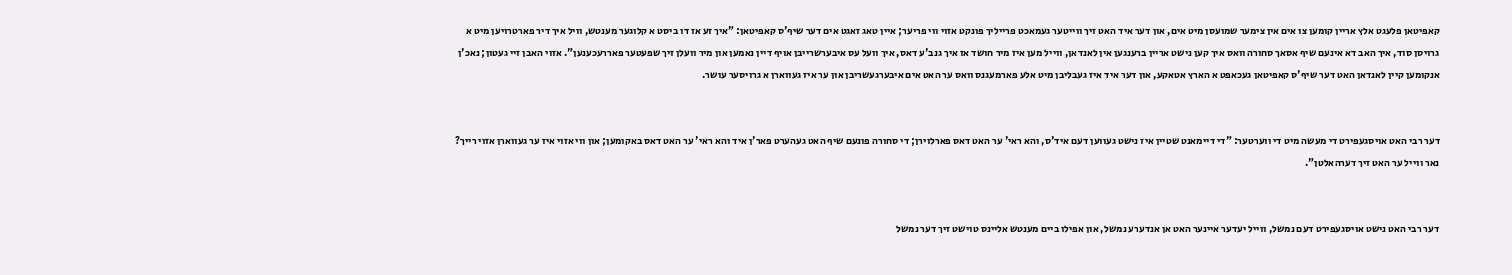קאפיטאן פלעגט אלץ אריין קומען צו אים אין צימער שמועסן מיט אים, און דער איד האט זיך ווייטער געמאכט פרייליך פונקט אזוי ווי פריער; איין טאג זאגט אים דער שיף'ס קאפיטאן: "איך זע אז דו ביסט א קלוגער מענטש, וויל איך דיר פארטרויען מיט א גרויסן סוד, איך האב דא אינעם שיף אסאך סחורה וואס איך קען נישט אריין ברענגען אין לאנדאן, ווייל מען איז מיר חושד אז איך גנב'ע דאס, איך וועל עס איבערשרייבן אויף דיין נאמען און מיר וועלן זיך שפעטער פאררעכענען". אזוי האבן זיי געטון; נאכ'ן אנקומען קיין לאנדאן האט דער שיף'ס קאפיטאן געכאפט א הארץ אטאקע, און דער איד איז געבליבן מיט אלע פארמעגנס וואס ער האט אים איבערגעשריבן און ער איז געווארן א גרויסער עושר.


דער רבי האט אויסגעפירט די מעשה מיט די ווערטער: "די דיימאנט שטיין איז נישט געווען דעם איד'ס, והא ראי' ער האט דאס פארלוירן; די סחורה פונעם שיף האט געהערט פאר'ן איד והא ראי' ער האט דאס באקומען; און ווי אזוי איז ער געווארן אזוי רייך? נאר ווייל ער האט זיך דערהאלטן".


דער רבי האט נישט אויסגעפירט דעם נמשל, ווייל יעדער איינער האט אן אנדערע נמשל, און אפילו ביים מענטש אליינס טוישט זיך דער נמשל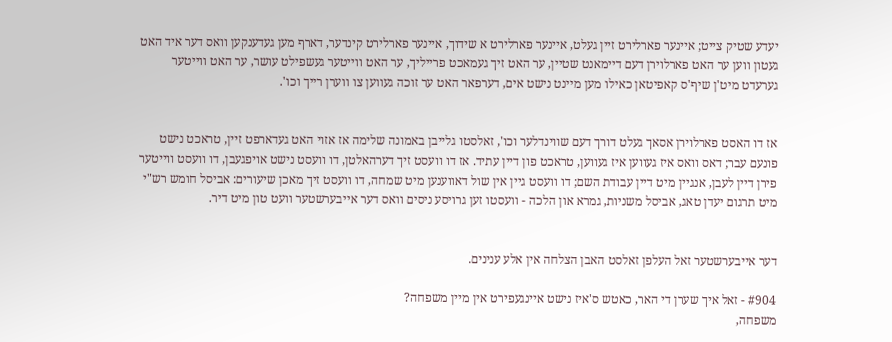יעדע שטיק צייט; איינער פארלירט זיין געלט, איינער פארלירט א שידוך, איינער פארלירט קינדער, דארף מען געדענקען וואס דער איד האט געטון ווען ער האט פארלוירן דעם דיימאנט שטיין, ער האט זיך געמאכט פרייליך, ער האט ווייטער געשפילט עושר, ער האט ווייטער גערעדט מיט'ן שיף'ס קאפיטאן כאילו מען מיינט נישט אים, דערפאר האט ער זוכה געווען צו ווערן רייך וכו'.


אז דו האסט פארלוירן אסאך געלט דורך דעם שווינדלער וכו', זאלסטו גלייבן באמונה שלימה אז אזוי האט געדארפט זיין, טראכט נישט פונעם עבר; דאס וואס איז געווען איז געווען, טראכט פון דיין עתיד. אז דו וועסט זיך דערהאלטן, דו וועסט נישט אויפגעבן, דו וועסט ווייטער פירן דיין לעבן, אנגיין מיט דיין עבודת השם; דו וועסט גיין אין שול דאווענען מיט שמחה, דו וועסט זיך מאכן שיעורים: אביסל חומש רש"י מיט תרגום יעדן טאג, אביסל משניות, גמרא און הלכה - וועסטו זען גרויסע ניסים וואס דער אייבערשטער וועט טון מיט דיר.


דער אייבערשטער זאל העלפן זאלסט האבן הצלחה אין אלע ענינים.

#904 - זאל איך שערן די האר, כאטש ס'איז נישט איינגעפירט אין מיין משפחה?
משפחה,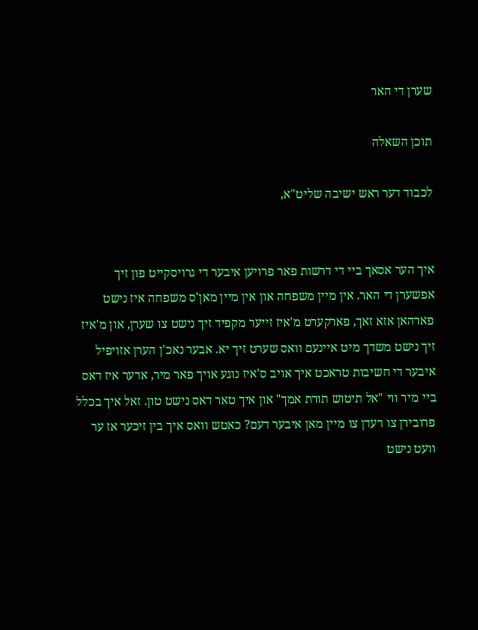שערן די האר

תוכן השאלה

לכבוד דער ראש ישיבה שליט"א,


איך הער אסאך ביי די דרשות פאר פרויען איבער די גרויסקייט פון זיך אפשערן די האר. אין מיין משפחה און אין מיין מאן'ס משפחה איז נישט פארהאן אזא זאך, פארקערט מ'איז זייער מקפיד זיך נישט צו שערן, און מ'איז זיך נישט משדך מיט איינעם וואס שערט זיך יא. אבער נאכ'ן הערן אזויפיל איבער די חשיבות טראכט איך אויב ס'איז נוגע אויך פאר מיר, אדער איז דאס ביי מיר ווי "אל תיטוש תורת אמך" און איך טאר דאס נישט טון. זאל איך בכלל פרובירן צו רעדן צו מיין מאן איבער דעם? כאטש וואס איך בין זיכער אז ער וועט נישט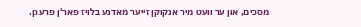מסכים, און ער וועט מיר אנקוקן זייער מאדנע בלויז פאר'ן פרעגן.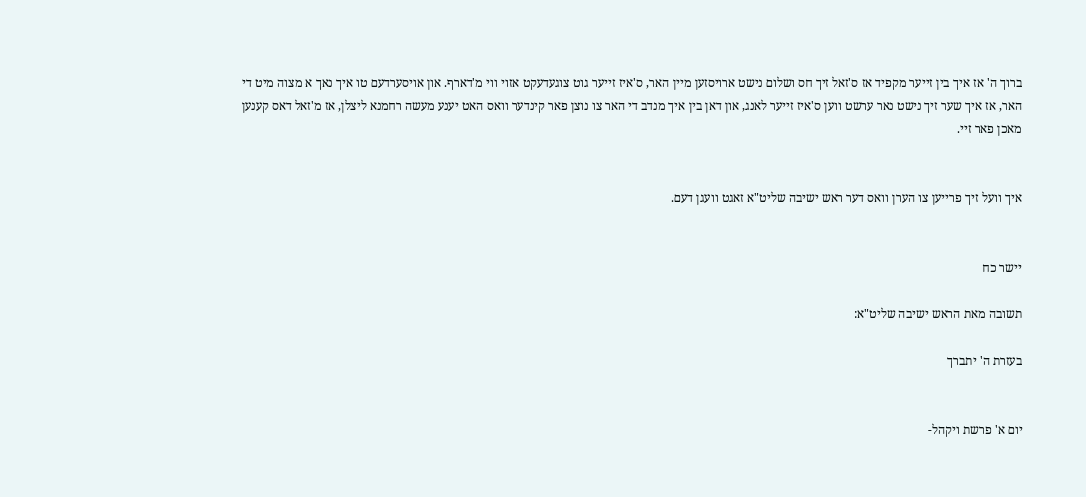ברוך ה' אז איך בין זייער מקפיד אז ס'זאל זיך חס ושלום נישט ארויסזען מיין האר, ס'איז זייער גוט צוגעדעקט אזוי ווי מ'דארף. און אויסערדעם טו איך נאך א מצוה מיט די האר, אז איך שער זיך נישט נאר ערשט ווען ס'איז זייער לאנג, און דאן בין איך מנדב די האר צו נוצן פאר קינדער וואס האט יענע מעשה רחמנא ליצלן, אז מ'זאל דאס קענען מאכן פאר זיי.


איך וועל זיך פרייען צו הערן וואס דער ראש ישיבה שליט"א זאגט וועגן דעם.


יישר כח

תשובה מאת הראש ישיבה שליט"א:

בעזרת ה' יתברך


יום א' פרשת ויקהל-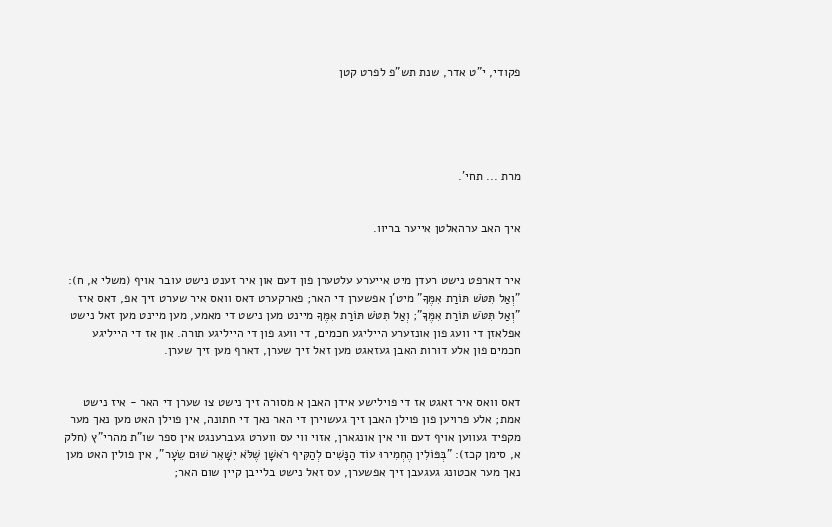פקודי, י"ט אדר, שנת תש"פ לפרט קטן





מרת ... תחי'.


איך האב ערהאלטן אייער בריוו.


איר דארפט נישט רעדן מיט אייערע עלטערן פון דעם און איר זענט נישט עובר אויף (משלי א, ח): "וְאַל תִּטֹּשׁ תּוֹרַת אִמֶּךָ" מיט'ן אפשערן די האר; פארקערט דאס וואס איר שערט זיך אפ, דאס איז "וְאַל תִּטֹּשׁ תּוֹרַת אִמֶּךָ"; וְאַל תִּטֹּשׁ תּוֹרַת אִמֶּךָ מיינט מען נישט די מאמע, מען מיינט מען זאל נישט אפלאזן די וועג פון אונזערע הייליגע חכמים, די וועג פון די הייליגע תורה. און אז די הייליגע חכמים פון אלע דורות האבן געזאגט מען זאל זיך שערן, דארף מען זיך שערן.


דאס וואס איר זאגט אז די פוילישע אידן האבן א מסורה זיך נישט צו שערן די האר - איז נישט אמת; אלע פרויען פון פוילן האבן זיך געשוירן די האר נאך די חתונה, אין פוילן האט מען נאך מער מקפיד געווען אויף דעם ווי אין אונגארן, אזוי ווי עס ווערט געברענגט אין ספר שו"ת מהרי"ץ (חלק א, סימן קכז): "בְּפּוֹלִין הֶחְמִירוּ עוֹד הַנָּשִׁים לְהַקִּיף רֹאשָׁן שֶׁלֹּא יִשָּׁאֵר שׁוּם שֵׂעָר", אין פולין האט מען נאך מער אכטונג געגעבן זיך אפשערן, עס זאל נישט בלייבן קיין שום האר;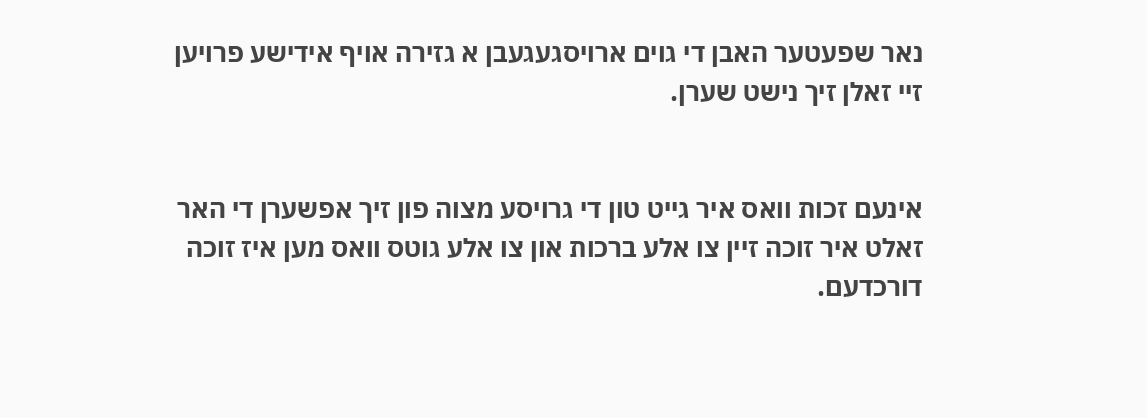נאר שפעטער האבן די גוים ארויסגעגעבן א גזירה אויף אידישע פרויען זיי זאלן זיך נישט שערן.


אינעם זכות וואס איר גייט טון די גרויסע מצוה פון זיך אפשערן די האר זאלט איר זוכה זיין צו אלע ברכות און צו אלע גוטס וואס מען איז זוכה דורכדעם.